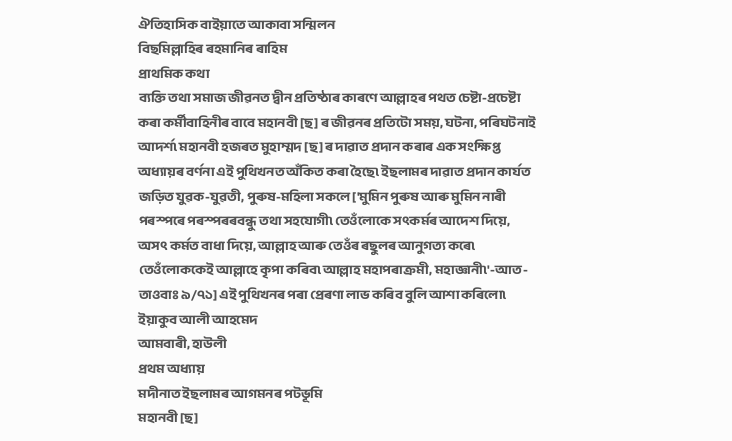ঐতিহাসিক বাইয়াতে আকাবা সন্মিলন
বিছমিল্লাহিৰ ৰহমানিৰ ৰাহিম
প্রাথমিক কথা
ব্যক্তি তথা সমাজ জীৱনত দ্বীন প্ৰতিষ্ঠাৰ কাৰণে আল্লাহৰ পথত চেষ্টা-প্ৰচেষ্টা কৰা কৰ্মীবাহিনীৰ বাবে মহানবী [ছ] ৰ জীৱনৰ প্ৰতিটো সময়, ঘটনা, পৰিঘটনাই আদৰ্শ৷ মহানবী হজৰত মুহাম্মদ [ছ] ৰ দাৱাত প্ৰদান কৰাৰ এক সংক্ষিপ্ত অধ্যায়ৰ বৰ্ণনা এই পুথিখনত অঁকিত কৰা হৈছে৷ ইছলামৰ দাৱাত প্ৰদান কাৰ্যত জড়িত যুৱক-যুৱতী, পুৰুষ-মহিলা সকলে ['মুমিন পুৰুষ আৰু মুমিন নাৰী পৰস্পৰে পৰস্পৰৰবন্ধু তথা সহযোগী৷ তেওঁলোকে সৎকৰ্মৰ আদেশ দিয়ে, অসৎ কৰ্মত বাধা দিয়ে, আল্লাহ আৰু তেওঁৰ ৰছুলৰ আনুগত্য কৰে৷ তেওঁলোককেই আল্লাহে কৃপা কৰিব৷ আল্লাহ মহাপৰাক্ৰমী, মহাজ্ঞানী৷'-আত-তাওবাঃ ৯/৭১] এই পুথিখনৰ পৰা প্ৰেৰণা লাভ কৰিব বুলি আশা কৰিলো৷
ইয়াকুব আলী আহমেদ
আমবাৰী, হাউলী
প্রথম অধ্যায়
মদীনাত ইছলামৰ আগমনৰ পটভূমি
মহানবী [ছ]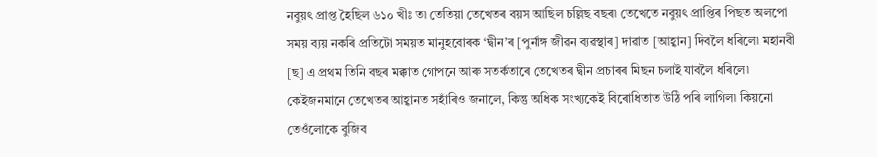নবুয়ৎ প্ৰাপ্ত হৈছিল ৬১০ খীঃ ত৷ তেতিয়া তেখেতৰ বয়স আছিল চল্লিছ বছৰ৷ তেখেতে নবুয়ৎ প্ৰাপ্তিৰ পিছত অলপো সময় ব্যয় নকৰি প্ৰতিটো সময়ত মানুহবোৰক ‘দ্বীন’ৰ [পুৰ্নাঙ্গ জীৱন ব্যৱস্থাৰ] দাৱাত [আহ্বান] দিবলৈ ধৰিলে৷ মহানবী [ছ] এ প্ৰথম তিনি বছৰ মক্কাত গোপনে আৰু সতৰ্কতাৰে তেখেতৰ দ্বীন প্ৰচাৰৰ মিছন চলাই যাবলৈ ধৰিলে৷ কেইজনমানে তেখেতৰ আহ্বানত সহাঁৰিও জনালে, কিন্তু অধিক সংখ্যকেই বিৰোধিতাত উঠি পৰি লাগিল৷ কিয়নো তেওঁলোকে বুজিব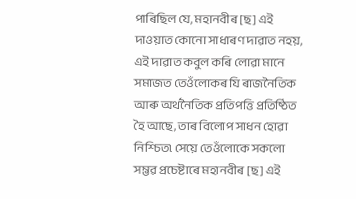পাৰিছিল যে, মহানবীৰ [ছ] এই দাওয়াত কোনো সাধাৰণ দাৱাত নহয়, এই দাৱাত কবুল কৰি লোৱা মানে সমাজত তেওঁলোকৰ যি ৰাজনৈতিক আৰু অৰ্থনৈতিক প্ৰতিপত্তি প্ৰতিষ্ঠিত হৈ আছে, তাৰ বিলোপ সাধন হোৱা নিশ্চিত৷ সেয়ে তেওঁলোকে সকলো সম্ভৱ প্ৰচেষ্টাৰে মহানবীৰ [ছ] এই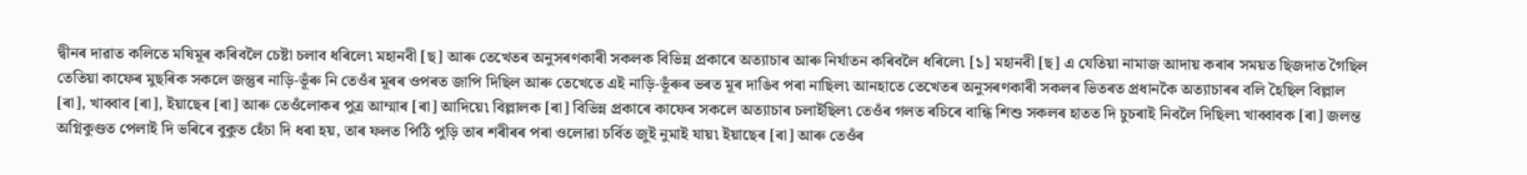দ্বীনৰ দাৱাত কলিতে মষিমূৰ কৰিবলৈ চেষ্টা চলাব ধৰিলে৷ মহানবী [ছ] আৰু তেখেতৰ অনুসৰণকাৰী সকলক বিভিন্ন প্ৰকাৰে অত্যাচাৰ আৰু নিৰ্যাতন কৰিবলৈ ধৰিলে৷ [১] মহানবী [ছ] এ যেতিয়া নামাজ আদায় কৰাৰ সময়ত ছিজদাত গৈছিল তেতিয়া কাফেৰ মুছৰিক সকলে জন্তুৰ নাড়ি-ভূঁৰু নি তেওঁৰ মূৰৰ ওপৰত জাপি দিছিল আৰু তেখেতে এই নাড়ি-ভূঁৰুৰ ভৰত মূৰ দাঙিব পৰা নাছিল৷ আনহাতে তেখেতৰ অনুসৰণকাৰী সকলৰ ভিতৰত প্ৰধানকৈ অত্যাচাৰৰ বলি হৈছিল বিল্লাল [ৰা], খাব্বাব [ৰা], ইয়াছেৰ [ৰা] আৰু তেওঁলোকৰ পুত্ৰ আম্মাৰ [ৰা] আদিয়ে৷ বিল্লালক [ৰা] বিভিন্ন প্ৰকাৰে কাফেৰ সকলে অত্যাচাৰ চলাইছিল৷ তেওঁৰ গলত ৰচিৰে বান্ধি শিশু সকলৰ হাতত দি চুচৰাই নিবলৈ দিছিল৷ খাব্বাবক [ৰা] জলন্ত অগ্নিকুণ্ডত পেলাই দি ভৰিৰে বুকুত হেঁচা দি ধৰা হয়, তাৰ ফলত পিঠি পুড়ি তাৰ শৰীৰৰ পৰা ওলোৱা চৰ্বিত জুই নুমাই যায়৷ ইয়াছেৰ [ৰা] আৰু তেওঁৰ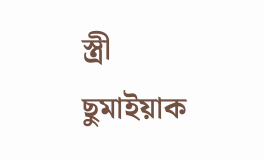স্ত্ৰী ছুমাইয়াক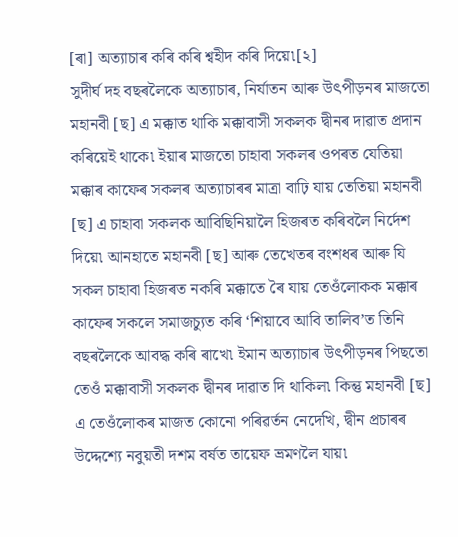[ৰা] অত্যাচাৰ কৰি কৰি শ্বহীদ কৰি দিয়ে৷[২]
সুদীৰ্ঘ দহ বছৰলৈকে অত্যাচাৰ, নিৰ্যাতন আৰু উৎপীড়নৰ মাজতো মহানবী [ছ] এ মক্কাত থাকি মক্কাবাসী সকলক দ্বীনৰ দাৱাত প্ৰদান কৰিয়েই থাকে৷ ইয়াৰ মাজতো চাহাবা সকলৰ ওপৰত যেতিয়া মক্কাৰ কাফেৰ সকলৰ অত্যাচাৰৰ মাত্ৰা বাঢ়ি যায় তেতিয়া মহানবী [ছ] এ চাহাবা সকলক আবিছিনিয়ালৈ হিজৰত কৰিবলৈ নিৰ্দেশ দিয়ে৷ আনহাতে মহানবী [ছ] আৰু তেখেতৰ বংশধৰ আৰু যি সকল চাহাবা হিজৰত নকৰি মক্কাতে ৰৈ যায় তেওঁলোকক মক্কাৰ কাফেৰ সকলে সমাজচ্যুত কৰি ‘শিয়াবে আবি তালিব’ত তিনি বছৰলৈকে আবদ্ধ কৰি ৰাখে৷ ইমান অত্যাচাৰ উৎপীড়নৰ পিছতো তেওঁ মক্কাবাসী সকলক দ্বীনৰ দাৱাত দি থাকিল৷ কিন্তু মহানবী [ছ] এ তেওঁলোকৰ মাজত কোনো পৰিৱৰ্তন নেদেখি, দ্বীন প্ৰচাৰৰ উদ্দেশ্যে নবুয়তী দশম বৰ্ষত তায়েফ ভ্ৰমণলৈ যায়৷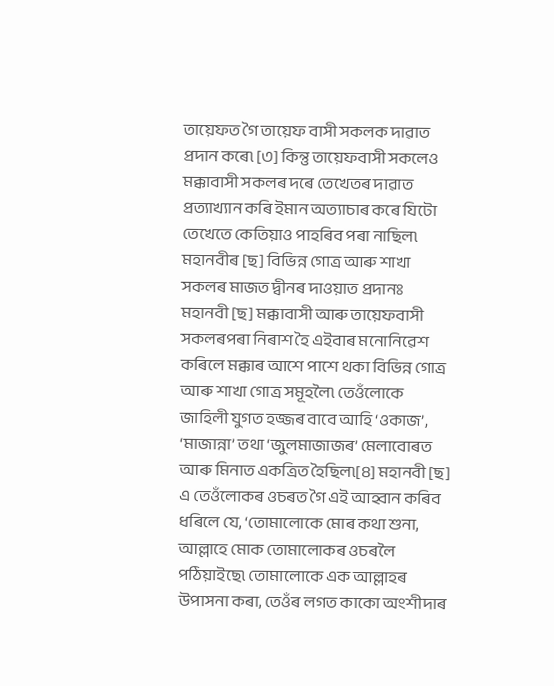তায়েফত গৈ তায়েফ বাসী সকলক দাৱাত প্ৰদান কৰে৷ [৩] কিন্তু তায়েফবাসী সকলেও মক্কাবাসী সকলৰ দৰে তেখেতৰ দাৱাত প্ৰত্যাখ্যান কৰি ইমান অত্যাচাৰ কৰে যিটো তেখেতে কেতিয়াও পাহৰিব পৰা নাছিল৷
মহানবীৰ [ছ] বিভিন্ন গোত্ৰ আৰু শাখা সকলৰ মাজত দ্বীনৰ দাওয়াত প্ৰদানঃ
মহানবী [ছ] মক্কাবাসী আৰু তায়েফবাসী সকলৰপৰা নিৰাশ হৈ এইবাৰ মনোনিৱেশ কৰিলে মক্কাৰ আশে পাশে থকা বিভিন্ন গোত্ৰ আৰু শাখা গোত্ৰ সমূহলৈ৷ তেওঁলোকে জাহিলী যুগত হজ্জৰ বাবে আহি ‘ওকাজ’, ‘মাজান্না’ তথা ‘জুলমাজাজৰ’ মেলাবোৰত আৰু মিনাত একত্ৰিত হৈছিল৷[৪] মহানবী [ছ] এ তেওঁলোকৰ ওচৰত গৈ এই আহ্বান কৰিব ধৰিলে যে, ‘তোমালোকে মোৰ কথা শুনা, আল্লাহে মোক তোমালোকৰ ওচৰলৈ পঠিয়াইছে৷ তোমালোকে এক আল্লাহৰ উপাসনা কৰা, তেওঁৰ লগত কাকো অংশীদাৰ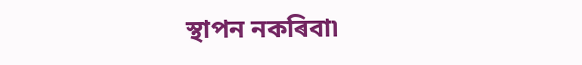স্থাপন নকৰিবা৷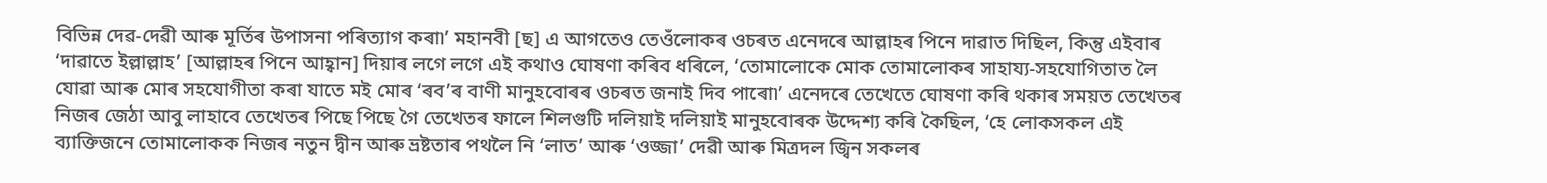বিভিন্ন দেৱ-দেৱী আৰু মূৰ্তিৰ উপাসনা পৰিত্যাগ কৰা৷’ মহানবী [ছ] এ আগতেও তেওঁলোকৰ ওচৰত এনেদৰে আল্লাহৰ পিনে দাৱাত দিছিল, কিন্তু এইবাৰ ‘দাৱাতে ইল্লাল্লাহ’ [আল্লাহৰ পিনে আহ্বান] দিয়াৰ লগে লগে এই কথাও ঘোষণা কৰিব ধৰিলে, ‘তোমালোকে মোক তোমালোকৰ সাহায্য-সহযোগিতাত লৈ যোৱা আৰু মোৰ সহযোগীতা কৰা যাতে মই মোৰ ‘ৰব’ৰ বাণী মানুহবোৰৰ ওচৰত জনাই দিব পাৰো৷’ এনেদৰে তেখেতে ঘোষণা কৰি থকাৰ সময়ত তেখেতৰ নিজৰ জেঠা আবু লাহাবে তেখেতৰ পিছে পিছে গৈ তেখেতৰ ফালে শিলগুটি দলিয়াই দলিয়াই মানুহবোৰক উদ্দেশ্য কৰি কৈছিল, ‘হে লোকসকল এই ব্যাক্তিজনে তোমালোকক নিজৰ নতুন দ্বীন আৰু ভ্ৰষ্টতাৰ পথলৈ নি ‘লাত’ আৰু ‘ওজ্জা’ দেৱী আৰু মিত্ৰদল জ্বিন সকলৰ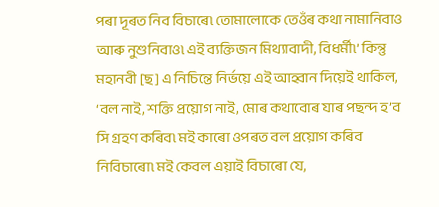পৰা দূৰত নিব বিচাৰে৷ তোমালোকে তেওঁৰ কথা নামানিবাও আৰু নুশুনিবাও৷ এই ব্যক্তিজন মিথ্যাবাদী, বিধৰ্মী৷’ কিন্তু মহানবী [ছ] এ নিচিন্তে নিৰ্ভয়ে এই আহ্বান দিয়েই থাকিল, ‘বল নাই, শক্তি প্ৰয়োগ নাই, মোৰ কথাবোৰ যাৰ পছন্দ হ’ব সি গ্ৰহণ কৰিব৷ মই কাৰো ওপৰত বল প্ৰয়োগ কৰিব নিবিচাৰো৷ মই কেবল এয়াই বিচাৰো যে,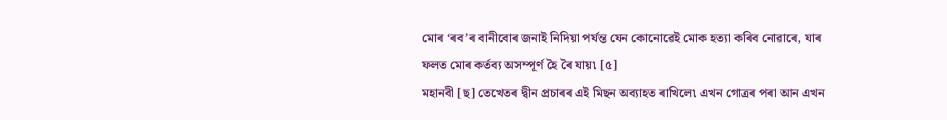মোৰ ‘ৰব’ৰ বানীবোৰ জনাই নিদিয়া পৰ্যন্ত যেন কোনোৱেই মোক হত্যা কৰিব নোৱাৰে, যাৰ ফলত মোৰ কৰ্তব্য অসম্পূৰ্ণ হৈ ৰৈ যায়৷ [৫]
মহানবী [ছ] তেখেতৰ দ্বীন প্ৰচাৰৰ এই মিছন অব্যাহত ৰাখিলে৷ এখন গোত্ৰৰ পৰা আন এখন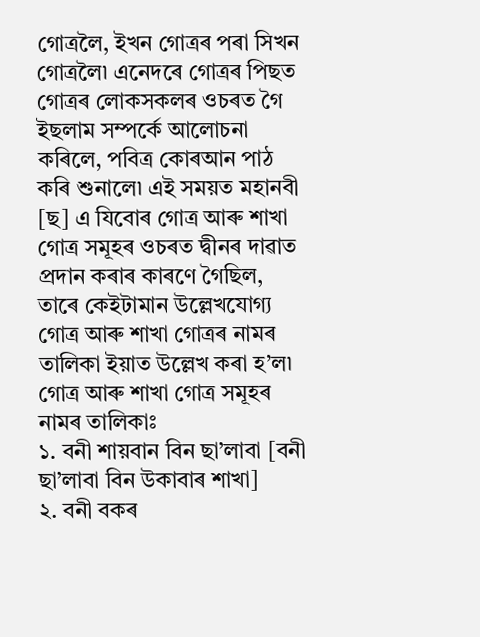গোত্ৰলৈ, ইখন গোত্ৰৰ পৰা সিখন গোত্ৰলৈ৷ এনেদৰে গোত্ৰৰ পিছত গোত্ৰৰ লোকসকলৰ ওচৰত গৈ ইছলাম সম্পৰ্কে আলোচনা কৰিলে, পবিত্ৰ কোৰআন পাঠ কৰি শুনালে৷ এই সময়ত মহানবী [ছ] এ যিবোৰ গোত্ৰ আৰু শাখা গোত্ৰ সমূহৰ ওচৰত দ্বীনৰ দাৱাত প্ৰদান কৰাৰ কাৰণে গৈছিল, তাৰে কেইটামান উল্লেখযোগ্য গোত্ৰ আৰু শাখা গোত্ৰৰ নামৰ তালিকা ইয়াত উল্লেখ কৰা হ’ল৷
গোত্ৰ আৰু শাখা গোত্ৰ সমূহৰ নামৰ তালিকাঃ
১. বনী শায়বান বিন ছা’লাবা [বনী ছা’লাবা বিন উকাবাৰ শাখা]
২. বনী বকৰ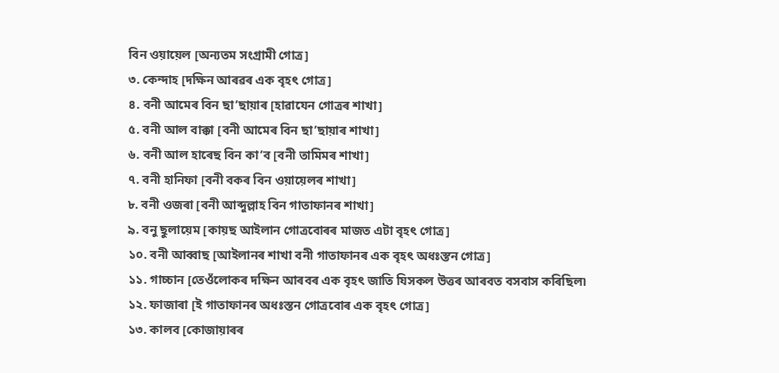বিন ওয়ায়েল [অন্যতম সংগ্ৰামী গোত্ৰ]
৩. কেন্দাহ [দক্ষিন আৰৱৰ এক বৃহৎ গোত্ৰ]
৪. বনী আমেৰ বিন ছা’ছায়াৰ [হাৱাযেন গোত্ৰৰ শাখা]
৫. বনী আল বাক্কা [বনী আমেৰ বিন ছা’ছায়াৰ শাখা]
৬. বনী আল হাৰেছ বিন কা’ব [বনী তামিমৰ শাখা]
৭. বনী হানিফা [বনী বকৰ বিন ওয়ায়েলৰ শাখা]
৮. বনী ওজৰা [বনী আব্দুল্লাহ বিন গাতাফানৰ শাখা]
৯. বনু ছুলায়েম [কায়ছ আইলান গোত্ৰবোৰৰ মাজত এটা বৃহৎ গোত্ৰ]
১০. বনী আব্বাছ [আইলানৰ শাখা বনী গাতাফানৰ এক বৃহৎ অধঃস্তন গোত্ৰ]
১১. গাচ্চান [তেওঁলোকৰ দক্ষিন আৰবৰ এক বৃহৎ জাতি যিসকল উত্তৰ আৰবত বসবাস কৰিছিল৷
১২. ফাজাৰা [ই গাতাফানৰ অধঃস্তন গোত্ৰবোৰ এক বৃহৎ গোত্ৰ]
১৩. কালব [কোজায়াৰৰ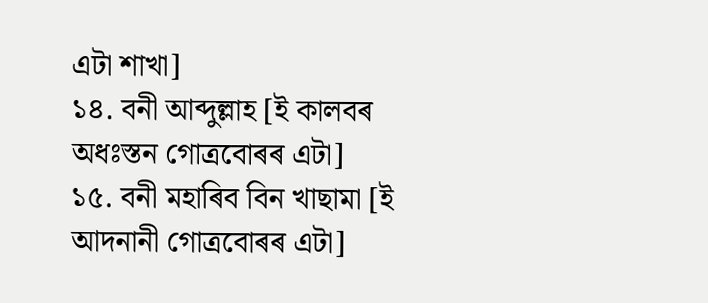এটা শাখা]
১৪. বনী আব্দুল্লাহ [ই কালবৰ অধঃস্তন গোত্ৰবোৰৰ এটা]
১৫. বনী মহাৰিব বিন খাছামা [ই আদনানী গোত্ৰবোৰৰ এটা]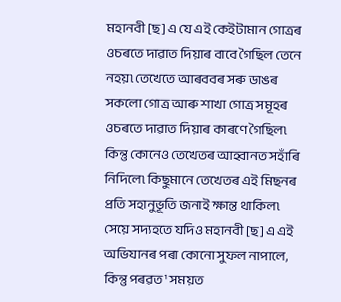মহানবী [ছ] এ যে এই কেইটামান গোত্ৰৰ ওচৰতে দাৱাত দিয়াৰ বাবে গৈছিল তেনে নহয়৷ তেখেতে আৰববৰ সৰু ডাঙৰ সকলো গোত্ৰ আৰু শাখা গোত্ৰ সমূহৰ ওচৰতে দাৱাত দিয়াৰ কাৰণে গৈছিল৷ কিন্তু কোনেও তেখেতৰ আহ্বানত সহাঁৰি নিদিলে৷ কিছুমানে তেখেতৰ এই মিছনৰ প্ৰতি সহানুভূতি জনাই ক্ষান্ত থাকিল৷ সেয়ে সদ্যহতে যদিও মহানবী [ছ] এ এই অভিযানৰ পৰা কোনো সুফল নাপালে, কিন্তু পৰৱত¹ সময়ত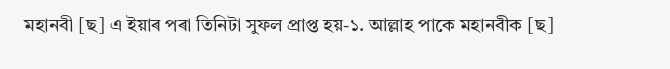মহানবী [ছ] এ ইয়াৰ পৰা তিনিটা সুফল প্ৰাপ্ত হয়-১. আল্লাহ পাকে মহানবীক [ছ]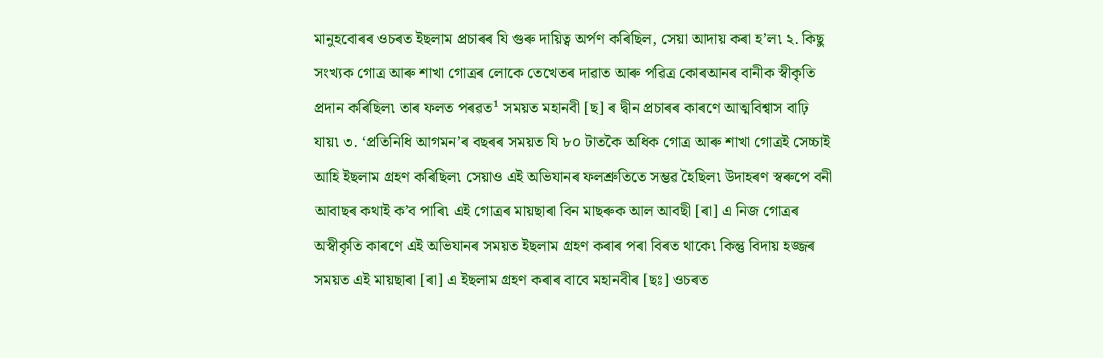মানুহবোৰৰ ওচৰত ইছলাম প্ৰচাৰৰ যি গুৰু দায়িত্ব অৰ্পণ কৰিছিল, সেয়া আদায় কৰা হ’ল৷ ২. কিছু সংখ্যক গোত্ৰ আৰু শাখা গোত্ৰৰ লোকে তেখেতৰ দাৱাত আৰু পৱিত্ৰ কোৰআনৰ বানীক স্বীকৃতি প্ৰদান কৰিছিল৷ তাৰ ফলত পৰৱত¹ সময়ত মহানবী [ছ] ৰ দ্বীন প্ৰচাৰৰ কাৰণে আত্মবিশ্বাস বাঢ়ি যায়৷ ৩. ‘প্ৰতিনিধি আগমন’ৰ বছৰৰ সময়ত যি ৮০ টাতকৈ অধিক গোত্ৰ আৰু শাখা গোত্ৰই সেচ্চাই আহি ইছলাম গ্ৰহণ কৰিছিল৷ সেয়াও এই অভিযানৰ ফলশ্ৰুতিতে সম্ভৱ হৈছিল৷ উদাহৰণ স্বৰুপে বনী আবাছৰ কথাই ক’ব পাৰি৷ এই গোত্ৰৰ মায়ছাৰা বিন মাছৰুক আল আবছী [ৰা] এ নিজ গোত্ৰৰ অস্বীকৃতি কাৰণে এই অভিযানৰ সময়ত ইছলাম গ্ৰহণ কৰাৰ পৰা বিৰত থাকে৷ কিন্তু বিদায় হজ্জৰ সময়ত এই মায়ছাৰা [ৰা] এ ইছলাম গ্ৰহণ কৰাৰ বাবে মহানবীৰ [ছঃ] ওচৰত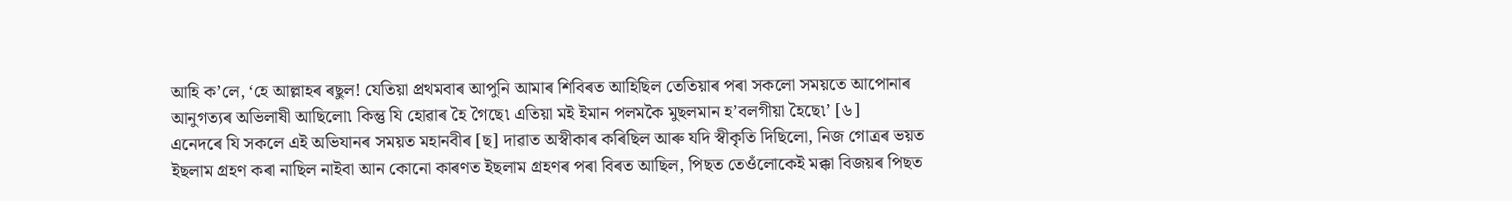আহি ক’লে, ‘হে আল্লাহৰ ৰছুল! যেতিয়া প্ৰথমবাৰ আপুনি আমাৰ শিবিৰত আহিছিল তেতিয়াৰ পৰা সকলো সময়তে আপোনাৰ আনুগত্যৰ অভিলাষী আছিলো৷ কিন্তু যি হোৱাৰ হৈ গৈছে৷ এতিয়া মই ইমান পলমকৈ মুছলমান হ’বলগীয়া হৈছে৷’ [৬]
এনেদৰে যি সকলে এই অভিযানৰ সময়ত মহানবীৰ [ছ] দাৱাত অস্বীকাৰ কৰিছিল আৰু যদি স্বীকৃতি দিছিলো, নিজ গোত্ৰৰ ভয়ত ইছলাম গ্ৰহণ কৰা নাছিল নাইবা আন কোনো কাৰণত ইছলাম গ্ৰহণৰ পৰা বিৰত আছিল, পিছত তেওঁলোকেই মক্কা বিজয়ৰ পিছত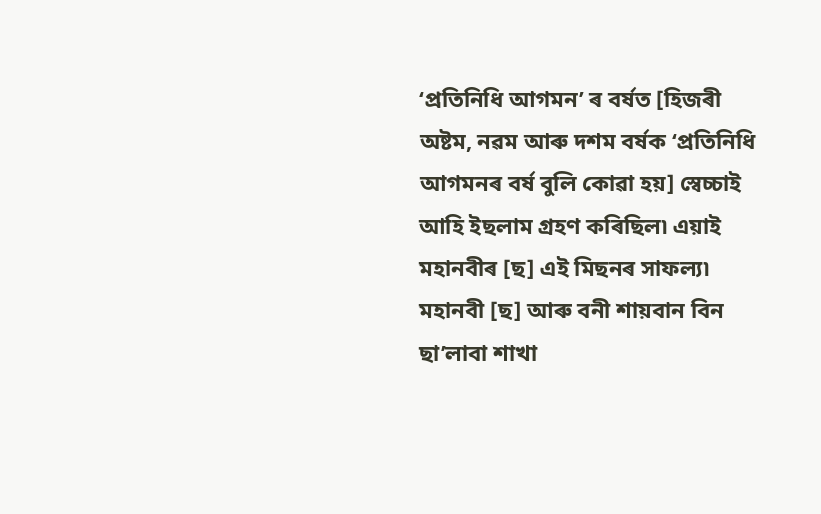‘প্ৰতিনিধি আগমন’ ৰ বৰ্ষত [হিজৰী অষ্টম, নৱম আৰু দশম বৰ্ষক ‘প্ৰতিনিধি আগমনৰ বৰ্ষ বুলি কোৱা হয়] স্বেচ্চাই আহি ইছলাম গ্ৰহণ কৰিছিল৷ এয়াই মহানবীৰ [ছ] এই মিছনৰ সাফল্য৷
মহানবী [ছ] আৰু বনী শায়বান বিন ছা’লাবা শাখা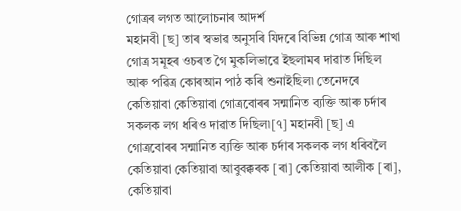গোত্ৰৰ লগত আলোচনাৰ আদৰ্শ
মহানবী [ছ] তাৰ স্বভাৱ অনুসৰি যিদৰে বিভিন্ন গোত্ৰ আৰু শাখা গোত্ৰ সমূহৰ ওচৰত গৈ মুকলিভাৱে ইছলামৰ দাৱাত দিছিল আৰু পৱিত্ৰ কোৰআন পাঠ কৰি শুনাইছিল৷ তেনেদৰে কেতিয়াবা কেতিয়াবা গোত্ৰবোৰৰ সন্মানিত ব্যক্তি আৰু চৰ্দাৰ সকলক লগ ধৰিও দাৱাত দিছিল৷[৭] মহানবী [ছ] এ গোত্ৰবোৰৰ সন্মানিত ব্যক্তি আৰু চৰ্দাৰ সকলক লগ ধৰিবলৈ কেতিয়াবা কেতিয়াবা আবুবক্কৰক [ৰা] কেতিয়াবা আলীক [ৰা], কেতিয়াবা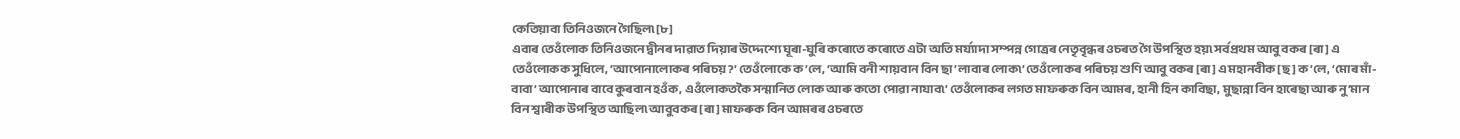কেতিয়াবা তিনিওজনে গৈছিল৷[৮]
এবাৰ তেওঁলোক তিনিওজনে দ্বীনৰ দাৱাত দিয়াৰ উদ্দেশ্যে ঘূৰা-ঘুৰি কৰোতে কৰোতে এটা অতি মৰ্য্যাদা সম্পন্ন গোত্ৰৰ নেতৃবৃন্ধৰ ওচৰত গৈ উপস্থিত হয়৷ সৰ্বপ্ৰথম আবু বকৰ [ৰা] এ তেওঁলোকক সুধিলে, ‘আপোনালোকৰ পৰিচয়?’ তেওঁলোকে ক’লে, ‘আমি বনী শায়বান বিন ছা’লাবাৰ লোক৷’ তেওঁলোকৰ পৰিচয় শুণি আবু বকৰ [ৰা] এ মহানবীক [ছ] ক’লে, ‘মোৰ মাঁ-বাবা’ আপোনাৰ বাবে কুৰবান হওঁক, এওঁলোকতকৈ সন্মানিত লোক আৰু কতো পোৱা নাযাব৷’ তেওঁলোকৰ লগত মাফৰুক বিন আমৰ, হানী হিন কাবিছা, মুছান্না বিন হাৰেছা আৰু নু’মান বিন শ্বাৰীক উপস্থিত আছিল৷ আবুবকৰ [ৰা] মাফৰুক বিন আমৰৰ ওচৰতে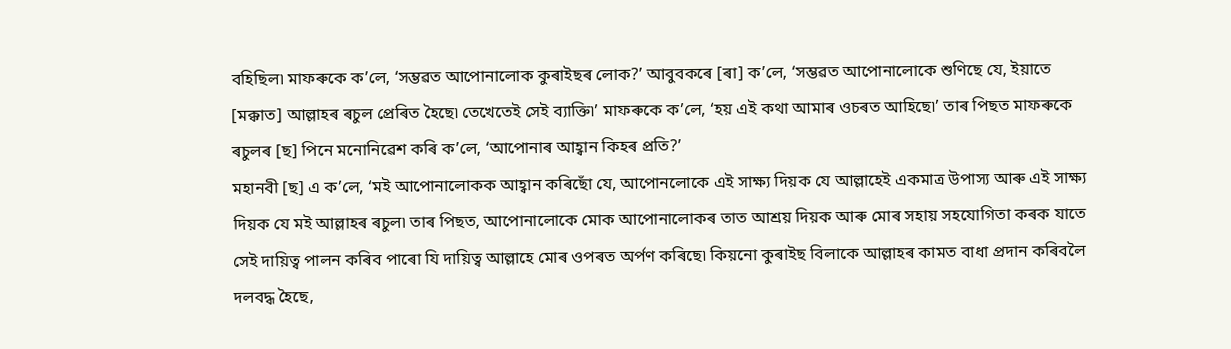বহিছিল৷ মাফৰুকে ক’লে, ‘সম্ভৱত আপোনালোক কুৰাইছৰ লোক?’ আবুবকৰে [ৰা] ক’লে, ‘সম্ভৱত আপোনালোকে শুণিছে যে, ইয়াতে [মক্কাত] আল্লাহৰ ৰচুল প্ৰেৰিত হৈছে৷ তেখেতেই সেই ব্যাক্তি৷’ মাফৰুকে ক’লে, ‘হয় এই কথা আমাৰ ওচৰত আহিছে৷’ তাৰ পিছত মাফৰুকে ৰচুলৰ [ছ] পিনে মনোনিৱেশ কৰি ক’লে, ‘আপোনাৰ আহ্বান কিহৰ প্ৰতি?’
মহানবী [ছ] এ ক’লে, ‘মই আপোনালোকক আহ্বান কৰিছোঁ যে, আপোনলোকে এই সাক্ষ্য দিয়ক যে আল্লাহেই একমাত্ৰ উপাস্য আৰু এই সাক্ষ্য দিয়ক যে মই আল্লাহৰ ৰচুল৷ তাৰ পিছত, আপোনালোকে মোক আপোনালোকৰ তাত আশ্ৰয় দিয়ক আৰু মোৰ সহায় সহযোগিতা কৰক যাতে সেই দায়িত্ব পালন কৰিব পাৰো যি দায়িত্ব আল্লাহে মোৰ ওপৰত অৰ্পণ কৰিছে৷ কিয়নো কুৰাইছ বিলাকে আল্লাহৰ কামত বাধা প্ৰদান কৰিবলৈ দলবদ্ধ হৈছে,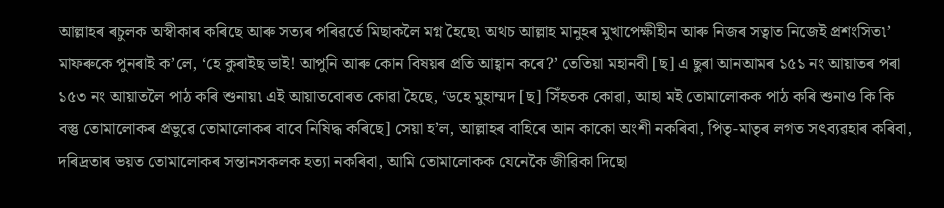আল্লাহৰ ৰচুলক অস্বীকাৰ কৰিছে আৰু সত্যৰ পৰিৱৰ্তে মিছাকলৈ মগ্ন হৈছে৷ অথচ আল্লাহ মানুহৰ মুখাপেক্ষীহীন আৰু নিজৰ সত্বাত নিজেই প্ৰশংসিত৷’
মাফৰুকে পুনৰাই ক’লে, ‘হে কুৰাইছ ভাই! আপুনি আৰু কোন বিষয়ৰ প্ৰতি আহ্বান কৰে?’ তেতিয়া মহানবী [ছ] এ ছুৰা আনআমৰ ১৫১ নং আয়াতৰ পৰা ১৫৩ নং আয়াতলৈ পাঠ কৰি শুনায়৷ এই আয়াতবোৰত কোৱা হৈছে, ‘ডহে মুহাম্মদ [ছ] সিঁহতক কোৱা, আহা মই তোমালোকক পাঠ কৰি শুনাও কি কি বস্তু তোমালোকৰ প্ৰভুৱে তোমালোকৰ বাবে নিষিদ্ধ কৰিছে] সেয়া হ’ল, আল্লাহৰ বাহিৰে আন কাকো অংশী নকৰিবা, পিতৃ-মাতৃৰ লগত সৎব্যৱহাৰ কৰিবা, দৰিদ্ৰতাৰ ভয়ত তোমালোকৰ সন্তানসকলক হত্যা নকৰিবা, আমি তোমালোকক যেনেকৈ জীৱিকা দিছো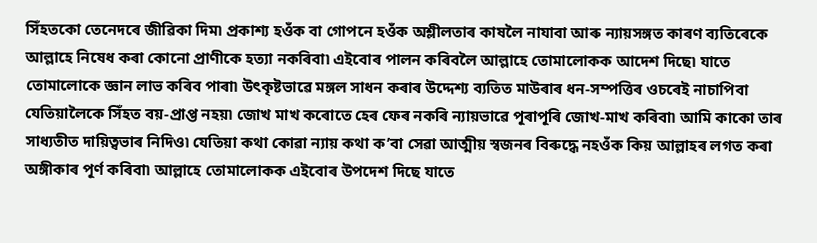সিঁহতকো তেনেদৰে জীৱিকা দিম৷ প্ৰকাশ্য হওঁক বা গোপনে হওঁক অশ্লীলতাৰ কাষলৈ নাযাবা আৰু ন্যায়সঙ্গত কাৰণ ব্যতিৰেকে আল্লাহে নিষেধ কৰা কোনো প্ৰাণীকে হত্যা নকৰিবা৷ এইবোৰ পালন কৰিবলৈ আল্লাহে তোমালোকক আদেশ দিছে৷ যাতে তোমালোকে জ্ঞান লাভ কৰিব পাৰা৷ উৎকৃষ্টভাৱে মঙ্গল সাধন কৰাৰ উদ্দেশ্য ব্যতিত মাউৰাৰ ধন-সম্পত্তিৰ ওচৰেই নাচাপিবা যেতিয়ালৈকে সিঁহত বয়-প্ৰাপ্ত নহয়৷ জোখ মাখ কৰোতে হেৰ ফেৰ নকৰি ন্যায়ভাৱে পূৰাপূৰি জোখ-মাখ কৰিবা৷ আমি কাকো তাৰ সাধ্যতীত দায়িত্বভাৰ নিদিও৷ যেতিয়া কথা কোৱা ন্যায় কথা ক’বা সেৱা আত্মীয় স্বজনৰ বিৰুদ্ধে নহওঁক কিয় আল্লাহৰ লগত কৰা অঙ্গীকাৰ পূৰ্ণ কৰিবা৷ আল্লাহে তোমালোকক এইবোৰ উপদেশ দিছে যাতে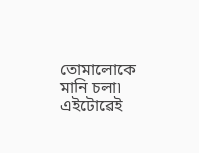তোমালোকে মানি চলা৷ এইটোৱেই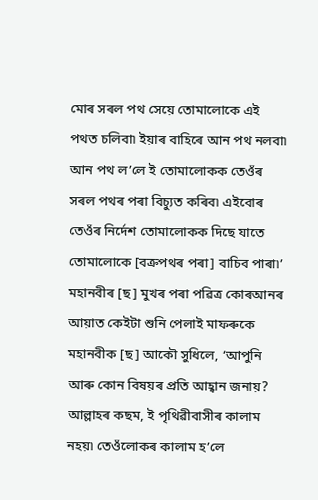মোৰ সৰল পথ সেয়ে তোমালোকে এই পথত চলিবা৷ ইয়াৰ বাহিৰে আন পথ নলবা৷ আন পথ ল’লে ই তোমালোকক তেওঁৰ সৰল পথৰ পৰা বিচ্যুত কৰিব৷ এইবোৰ তেওঁৰ নিৰ্দেশ তোমালোকক দিছে যাতে তোমালোকে [বক্ৰপথৰ পৰা] বাচিব পাৰা৷’
মহানবীৰ [ছ] মুখৰ পৰা পৱিত্ৰ কোৰআনৰ আয়াত কেইটা শুনি পেলাই মাফৰুকে মহানবীক [ছ] আকৌ সুধিলে, ‘আপুনি আৰু কোন বিষয়ৰ প্ৰতি আহ্বান জনায়? আল্লাহৰ কছম, ই পৃথিৱীবাসীৰ কালাম নহয়৷ তেওঁলোকৰ কালাম হ’লে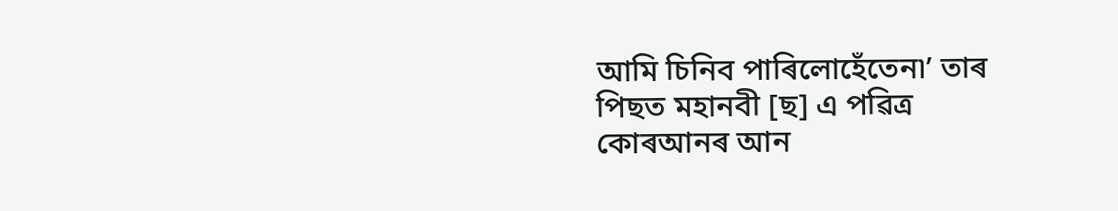আমি চিনিব পাৰিলোহেঁতেন৷’ তাৰ পিছত মহানবী [ছ] এ পৱিত্ৰ কোৰআনৰ আন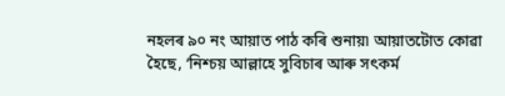নহলৰ ৯০ নং আয়াত পাঠ কৰি শুনায়৷ আয়াতটোত কোৱা হৈছে, ‘নিশ্চয় আল্লাহে সুবিচাৰ আৰু সৎকৰ্ম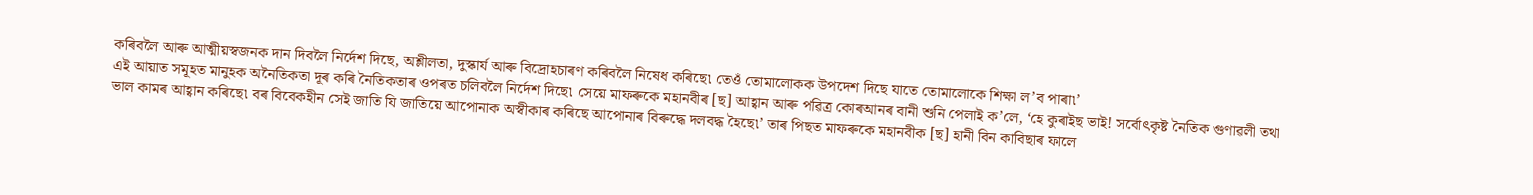কৰিবলৈ আৰু আত্মীয়স্বজনক দান দিবলৈ নিৰ্দেশ দিছে, অশ্লীলতা, দুস্কাৰ্য আৰু বিদ্ৰোহচাৰণ কৰিবলৈ নিষেধ কৰিছে৷ তেওঁ তোমালোকক উপদেশ দিছে যাতে তোমালোকে শিক্ষা ল’ব পাৰা৷’
এই আয়াত সমূহত মানুহক অনৈতিকতা দূৰ কৰি নৈতিকতাৰ ওপৰত চলিবলৈ নিৰ্দেশ দিছে৷ সেয়ে মাফৰুকে মহানবীৰ [ছ] আহ্বান আৰু পৱিত্ৰ কোৰআনৰ বানী শুনি পেলাই ক’লে, ‘হে কুৰাইছ ভাই! সৰ্বোৎকৃষ্ট নৈতিক গুণাৱলী তথা ভাল কামৰ আহ্বান কৰিছে৷ বৰ বিবেকহীন সেই জাতি যি জাতিয়ে আপোনাক অস্বীকাৰ কৰিছে আপোনাৰ বিৰুদ্ধে দলবদ্ধ হৈছে৷’ তাৰ পিছত মাফৰুকে মহানবীক [ছ] হানী বিন কাবিছাৰ ফালে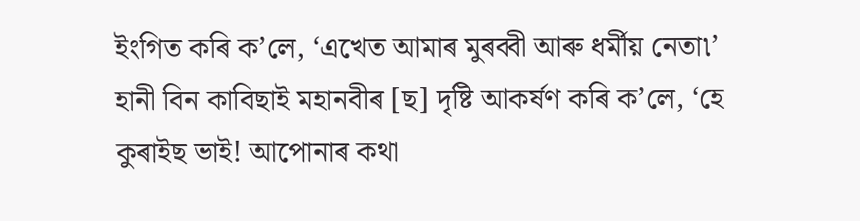ইংগিত কৰি ক’লে, ‘এখেত আমাৰ মুৰব্বী আৰু ধৰ্মীয় নেতা৷’
হানী বিন কাবিছাই মহানবীৰ [ছ] দৃষ্টি আকৰ্ষণ কৰি ক’লে, ‘হে কুৰাইছ ভাই! আপোনাৰ কথা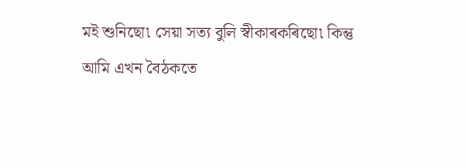মই শুনিছো৷ সেয়া সত্য বুলি স্বীকাৰকৰিছো৷ কিন্তু আমি এখন বৈঠকতে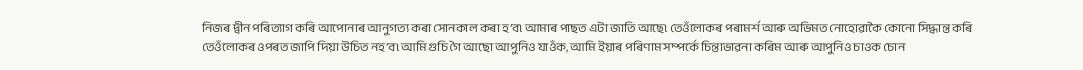নিজৰ দ্বীন পৰিত্যাগ কৰি আপোনাৰ আনুগত্য কৰা সোনকাল কৰা হ’ব৷ আমাৰ পাছত এটা জাতি আছে৷ তেওঁলোকৰ পৰামৰ্শ আৰু অভিমত নোহোৱাকৈ কোনো সিদ্ধান্ত কৰি তেওঁলোকৰ ওপৰত জাপি দিয়া উচিত নহ’ব৷ আমি গুচি গৈ আছো আপুনিও যাওঁক, আমি ইয়াৰ পৰিণাম সম্পৰ্কে চিন্তাভাৱনা কৰিম আৰু আপুনিও চাওক চোন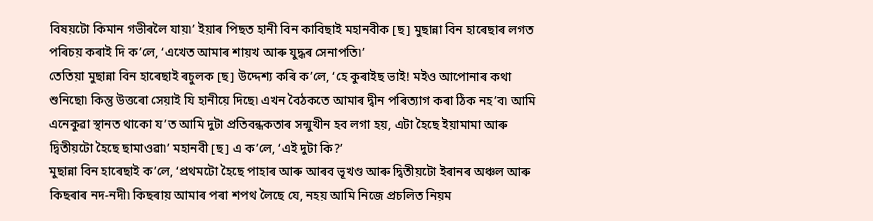বিষয়টো কিমান গভীৰলৈ যায়৷’ ইয়াৰ পিছত হানী বিন কাবিছাই মহানবীক [ছ] মুছান্না বিন হাৰেছাৰ লগত পৰিচয় কৰাই দি ক’লে, ‘এখেত আমাৰ শায়খ আৰু যুদ্ধৰ সেনাপতি৷’
তেতিয়া মুছান্না বিন হাৰেছাই ৰচুলক [ছ] উদ্দেশ্য কৰি ক’লে, ‘হে কুৰাইছ ভাই! মইও আপোনাৰ কথা শুনিছো৷ কিন্তু উত্তৰো সেয়াই যি হানীয়ে দিছে৷ এখন বৈঠকতে আমাৰ দ্বীন পৰিত্যাগ কৰা ঠিক নহ’ব৷ আমি এনেকুৱা স্থানত থাকো য’ত আমি দুটা প্ৰতিবন্ধকতাৰ সন্মুখীন হব লগা হয়, এটা হৈছে ইয়ামামা আৰু দ্বিতীয়টো হৈছে ছামাওৱা৷’ মহানবী [ছ] এ ক’লে, ‘এই দুটা কি?’
মুছান্না বিন হাৰেছাই ক’লে, ‘প্ৰথমটো হৈছে পাহাৰ আৰু আৰব ভূখণ্ড আৰু দ্বিতীয়টো ইৰানৰ অঞ্চল আৰু কিছৰাৰ নদ-নদী৷ কিছৰায় আমাৰ পৰা শপথ লৈছে যে, নহয় আমি নিজে প্ৰচলিত নিয়ম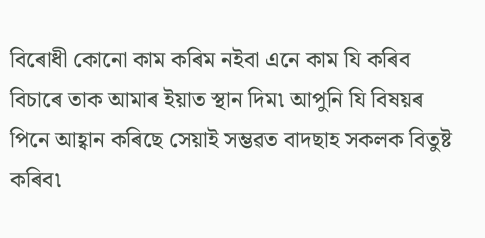বিৰোধী কোনো কাম কৰিম নইবা এনে কাম যি কৰিব বিচাৰে তাক আমাৰ ইয়াত স্থান দিম৷ আপুনি যি বিষয়ৰ পিনে আহ্বান কৰিছে সেয়াই সম্ভৱত বাদছাহ সকলক বিতুষ্ট কৰিব৷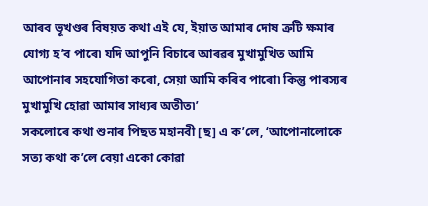আৰব ভূখণ্ডৰ বিষয়ত কথা এই যে, ইয়াত আমাৰ দোষ ত্ৰুটি ক্ষমাৰ যোগ্য হ’ব পাৰে৷ যদি আপুনি বিচাৰে আৰৱৰ মুখামুখিত আমি আপোনাৰ সহযোগিতা কৰো, সেয়া আমি কৰিব পাৰো৷ কিন্তু পাৰস্যৰ মুখামুখি হোৱা আমাৰ সাধ্যৰ অতীত৷’
সকলোৰে কথা শুনাৰ পিছত মহানবী [ছ] এ ক’লে, ‘আপোনালোকে সত্য কথা ক’লে বেয়া একো কোৱা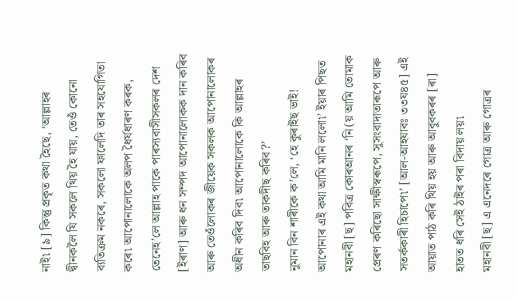নাই৷ [৯] কিন্তু প্ৰকৃত কথা হৈছে, ‘আল্লাহৰ দ্বীনকলৈ যি সকলে থিয় হৈ যায়, তেওঁ কোনো ব্যতিক্ৰম নকৰে, সকলো ফালেদি তাৰ সহযোগিতা কৰে৷ আপোনালোকে অলপ ধৈৰ্যধাৰণ কৰক, তেনেহ’লে আল্লাহ পাকে পাৰস্যবাসীসকলৰ দেশ [ইৰাণ] আৰু ধন সম্পদ আপোনালোকক দান কৰিব আৰু তেওঁলোকৰ জীয়েক সকলক আপোনালোকৰ অধীন কৰিব দিব৷ আপোনালোকে কি আল্লাহৰ তাছবিহ আৰু তাকদীছ কৰিব?’
নুমান বিন শাৰীকে ক’লে, ‘হে কুৰাইছ ভাই! আপোনাৰ এই কথা আমি মানি ললো৷’ ইয়াৰ পিছত মহানবী [ছ] পবিত্ৰ কোৰআনৰ ‘নি(য় আমি তোমাক প্ৰেৰণ কৰিছো সাক্ষীস্বৰূপে, সুসংবাদাতাৰূপে আৰু সতৰ্ককাৰী হিচাপে৷’ [আল-আহযাবঃ ৩৩য৪৫] এই আয়াত পাঠ কৰি থিয় হয় আৰু আবুবকৰৰ [ৰা] হাতত ধৰি সেই ঠাইৰ পৰা বিদায় লয়৷
মহানবী [ছ] এ এনেদৰে গোত্ৰ আৰু গোত্ৰৰ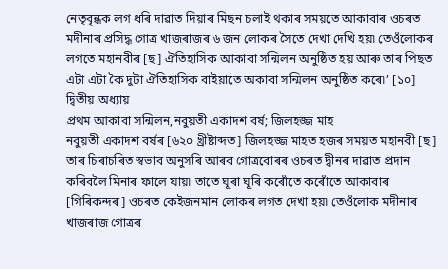নেতৃবৃন্ধক লগ ধৰি দাৱাত দিয়াৰ মিছন চলাই থকাৰ সময়তে আকাবাৰ ওচৰত মদীনাৰ প্ৰসিদ্ধ গোত্ৰ খাজৰাজৰ ৬ জন লোকৰ সৈতে দেখা দেখি হয়৷ তেওঁলোকৰ লগতে মহানবীৰ [ছ] ঐতিহাসিক আকাবা সন্মিলন অনুষ্ঠিত হয় আৰু তাৰ পিছত এটা এটা কৈ দুটা ঐতিহাসিক বাইয়াতে অকাবা সন্মিলন অনুষ্ঠিত কৰে৷’ [১০]
দ্বিতীয় অধ্যায়
প্ৰথম আকাবা সন্মিলন,নবুয়তী একাদশ বৰ্ষ; জিলহজ্জ মাহ
নবুয়তী একাদশ বৰ্ষৰ [৬২০ খ্ৰীষ্টাব্দত] জিলহজ্জ মাহত হজৰ সময়ত মহানবী [ছ] তাৰ চিৰাচৰিত স্বভাব অনুসৰি আৰব গোত্ৰবোৰৰ ওচৰত দ্বীনৰ দাৱাত প্ৰদান কৰিবলৈ মিনাৰ ফালে যায়৷ তাতে ঘূৰা ঘূৰি কৰোঁতে কৰোঁতে আকাবাৰ [গিৰিকন্দৰ] ওচৰত কেইজনমান লোকৰ লগত দেখা হয়৷ তেওঁলোক মদীনাৰ খাজৰাজ গোত্ৰৰ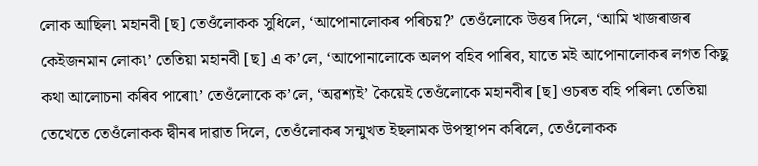লোক আছিল৷ মহানবী [ছ] তেওঁলোকক সুধিলে, ‘আপোনালোকৰ পৰিচয়?’ তেওঁলোকে উত্তৰ দিলে, ‘আমি খাজৰাজৰ কেইজনমান লোক৷’ তেতিয়া মহানবী [ছ] এ ক’লে, ‘আপোনালোকে অলপ বহিব পাৰিব, যাতে মই আপোনালোকৰ লগত কিছু কথা আলোচনা কৰিব পাৰো৷’ তেওঁলোকে ক’লে, ‘অৱশ্যই’ কৈয়েই তেওঁলোকে মহানবীৰ [ছ] ওচৰত বহি পৰিল৷ তেতিয়া তেখেতে তেওঁলোকক দ্বীনৰ দাৱাত দিলে, তেওঁলোকৰ সন্মুখত ইছলামক উপস্থাপন কৰিলে, তেওঁলোকক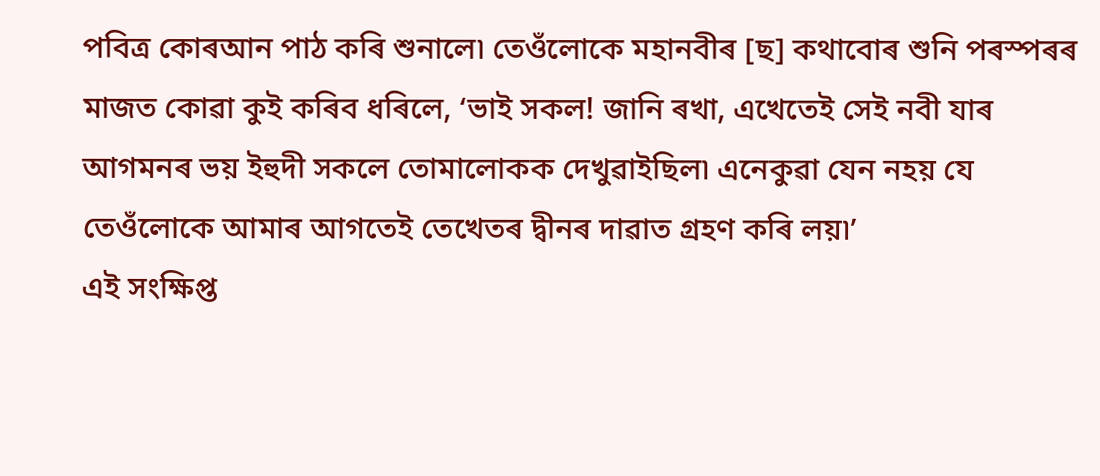পবিত্ৰ কোৰআন পাঠ কৰি শুনালে৷ তেওঁলোকে মহানবীৰ [ছ] কথাবোৰ শুনি পৰস্পৰৰ মাজত কোৱা কুই কৰিব ধৰিলে, ‘ভাই সকল! জানি ৰখা, এখেতেই সেই নবী যাৰ আগমনৰ ভয় ইহুদী সকলে তোমালোকক দেখুৱাইছিল৷ এনেকুৱা যেন নহয় যে তেওঁলোকে আমাৰ আগতেই তেখেতৰ দ্বীনৰ দাৱাত গ্ৰহণ কৰি লয়৷’
এই সংক্ষিপ্ত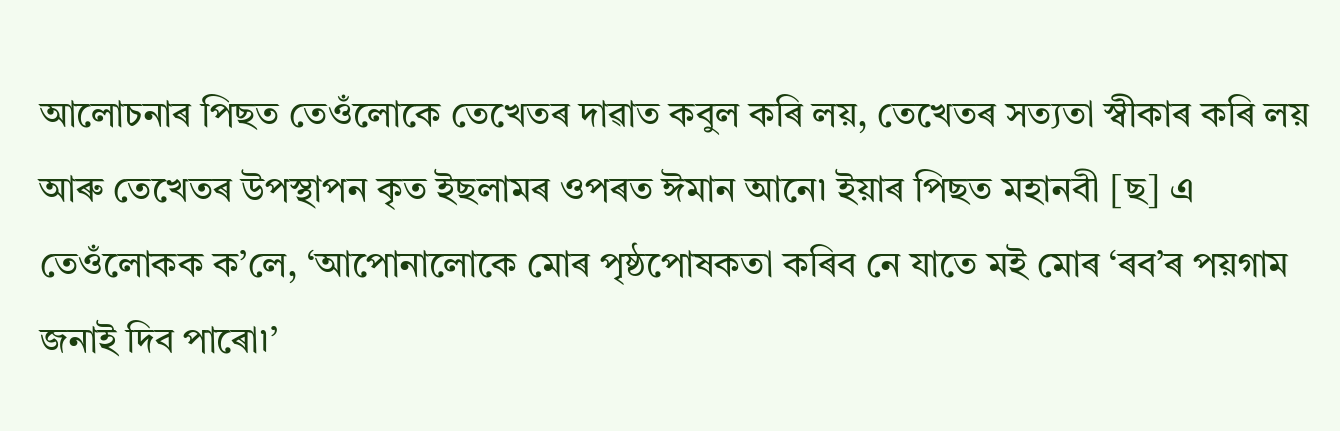আলোচনাৰ পিছত তেওঁলোকে তেখেতৰ দাৱাত কবুল কৰি লয়, তেখেতৰ সত্যতা স্বীকাৰ কৰি লয় আৰু তেখেতৰ উপস্থাপন কৃত ইছলামৰ ওপৰত ঈমান আনে৷ ইয়াৰ পিছত মহানবী [ছ] এ তেওঁলোকক ক’লে, ‘আপোনালোকে মোৰ পৃষ্ঠপোষকতা কৰিব নে যাতে মই মোৰ ‘ৰব’ৰ পয়গাম জনাই দিব পাৰো৷’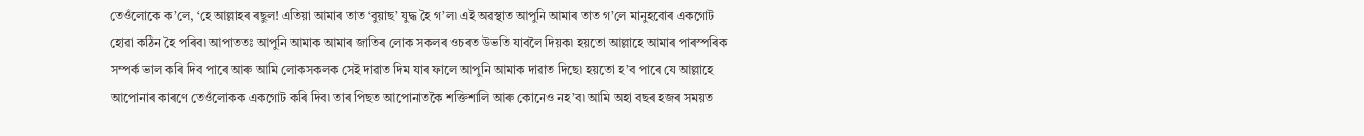তেওঁলোকে ক’লে, ‘হে আল্লাহৰ ৰছুল! এতিয়া আমাৰ তাত ‘বুয়াছ’ যুদ্ধ হৈ গ’ল৷ এই অৱস্থাত আপুনি আমাৰ তাত গ’লে মানুহবোৰ একগোট হোৱা কঠিন হৈ পৰিব৷ আপাততঃ আপুনি আমাক আমাৰ জাতিৰ লোক সকলৰ ওচৰত উভতি যাবলৈ দিয়ক৷ হয়তো আল্লাহে আমাৰ পাৰস্পৰিক সম্পৰ্ক ভাল কৰি দিব পাৰে আৰু আমি লোকসকলক সেই দাৱাত দিম যাৰ ফালে আপুনি আমাক দাৱাত দিছে৷ হয়তো হ’ব পাৰে যে আল্লাহে আপোনাৰ কাৰণে তেওঁলোকক একগোট কৰি দিব৷ তাৰ পিছত আপোনাতকৈ শক্তিশালি আৰু কোনেও নহ’ব৷ আমি অহা বছৰ হজৰ সময়ত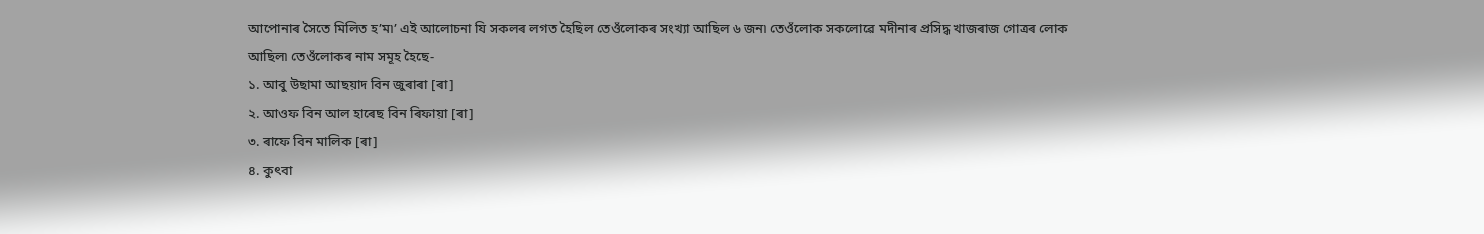আপোনাৰ সৈতে মিলিত হ’ম৷’ এই আলোচনা যি সকলৰ লগত হৈছিল তেওঁলোকৰ সংখ্যা আছিল ৬ জন৷ তেওঁলোক সকলোৱে মদীনাৰ প্ৰসিদ্ধ খাজৰাজ গোত্ৰৰ লোক আছিল৷ তেওঁলোকৰ নাম সমূহ হৈছে-
১. আবু উছামা আছয়াদ বিন জুৰাৰা [ৰা]
২. আওফ বিন আল হাৰেছ বিন ৰিফায়া [ৰা]
৩. ৰাফে বিন মালিক [ৰা]
৪. কুৎবা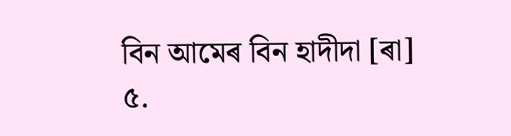বিন আমেৰ বিন হাদীদা [ৰা]
৫.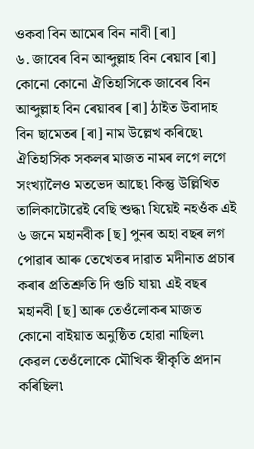ওকবা বিন আমেৰ বিন নাবী [ৰা]
৬. জাবেৰ বিন আব্দুল্লাহ বিন ৰেয়াব [ৰা]
কোনো কোনো ঐতিহাসিকে জাবেৰ বিন আব্দুল্লাহ বিন ৰেয়াবৰ [ৰা] ঠাইত উবাদাহ বিন ছামেতৰ [ৰা] নাম উল্লেখ কৰিছে৷ ঐতিহাসিক সকলৰ মাজত নামৰ লগে লগে সংখ্যালৈও মতভেদ আছে৷ কিন্তু উল্লিখিত তালিকাটোৱেই বেছি শুদ্ধ৷ যিয়েই নহওঁক এই ৬ জনে মহানবীক [ছ] পুনৰ অহা বছৰ লগ পোৱাৰ আৰু তেখেতৰ দাৱাত মদীনাত প্ৰচাৰ কৰাৰ প্ৰতিশ্ৰুতি দি গুচি যায়৷ এই বছৰ মহানবী [ছ] আৰু তেওঁলোকৰ মাজত কোনো বাইয়াত অনুষ্ঠিত হোৱা নাছিল৷ কেৱল তেওঁলোকে মৌখিক স্বীকৃতি প্ৰদান কৰিছিল৷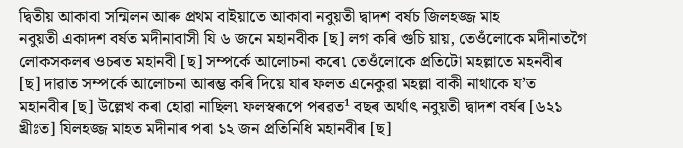দ্বিতীয় আকাবা সন্মিলন আৰু প্ৰথম বাইয়াতে আকাবা নবুয়তী দ্বাদশ বৰ্ষচ জিলহজ্জ মাহ
নবুয়তী একাদশ বৰ্ষত মদীনাবাসী যি ৬ জনে মহানবীক [ছ] লগ কৰি গুচি য়ায়, তেওঁলোকে মদীনাতগৈ লোকসকলৰ ওচৰত মহানবী [ছ] সম্পৰ্কে আলোচনা কৰে৷ তেওঁলোকে প্ৰতিটো মহল্লাতে মহনবীৰ [ছ] দাৱাত সম্পৰ্কে আলোচনা আৰম্ভ কৰি দিয়ে যাৰ ফলত এনেকুৱা মহল্লা বাকী নাথাকে য’ত মহানবীৰ [ছ] উল্লেখ কৰা হোৱা নাছিল৷ ফলস্বৰূপে পৰৱত¹ বছৰ অৰ্থাৎ নবুয়তী দ্বাদশ বৰ্ষৰ [৬২১ খ্ৰীঃত] যিলহজ্জ মাহত মদীনাৰ পৰা ১২ জন প্ৰতিনিধি মহানবীৰ [ছ]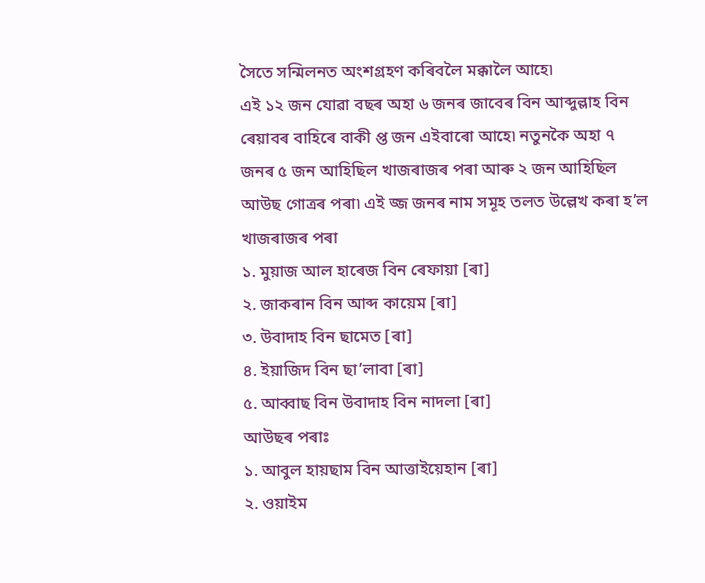সৈতে সন্মিলনত অংশগ্ৰহণ কৰিবলৈ মক্কালৈ আহে৷
এই ১২ জন যোৱা বছৰ অহা ৬ জনৰ জাবেৰ বিন আব্দুল্লাহ বিন ৰেয়াবৰ বাহিৰে বাকী প্ত জন এইবাৰো আহে৷ নতুনকৈ অহা ৭ জনৰ ৫ জন আহিছিল খাজৰাজৰ পৰা আৰু ২ জন আহিছিল আউছ গোত্ৰৰ পৰা৷ এই জ্জ জনৰ নাম সমূহ তলত উল্লেখ কৰা হ’ল
খাজৰাজৰ পৰা
১. মুয়াজ আল হাৰেজ বিন ৰেফায়া [ৰা]
২. জাকৰান বিন আব্দ কায়েম [ৰা]
৩. উবাদাহ বিন ছামেত [ৰা]
৪. ইয়াজিদ বিন ছা’লাবা [ৰা]
৫. আব্বাছ বিন উবাদাহ বিন নাদলা [ৰা]
আউছৰ পৰাঃ
১. আবুল হায়ছাম বিন আত্তাইয়েহান [ৰা]
২. ওয়াইম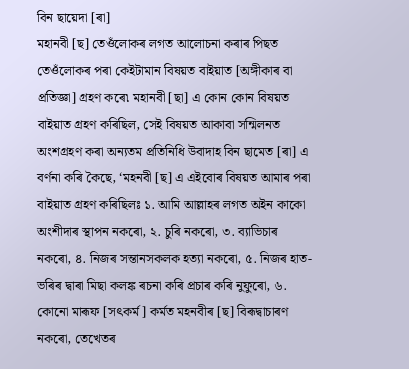বিন ছায়েদা [ৰা]
মহানবী [ছ] তেওঁলোকৰ লগত আলোচনা কৰাৰ পিছত তেওঁলোকৰ পৰা কেইটামান বিষয়ত বাইয়াত [অঙ্গীকাৰ বা প্ৰতিজ্ঞা] গ্ৰহণ কৰে৷ মহানবী [ছা] এ কোন কোন বিষয়ত বাইয়াত গ্ৰহণ কৰিছিল, সেই বিষয়ত আকাবা সন্মিলনত অংশগ্ৰহণ কৰা অন্যতম প্ৰতিনিধি উবাদাহ বিন ছামেত [ৰা] এ বৰ্ণনা কৰি কৈছে, ‘মহনবী [ছ] এ এইবোৰ বিষয়ত আমাৰ পৰা বাইয়াত গ্ৰহণ কৰিছিলঃ ১. আমি আল্লাহৰ লগত অইন কাকো অংশীদাৰ স্থাপন নকৰো, ২. চুৰি নকৰো, ৩. ব্যাভিচাৰ নকৰো, ৪. নিজৰ সন্তানসকলক হত্যা নকৰো, ৫. নিজৰ হাত-ভৰিৰ দ্বাৰা মিছা কলঙ্ক ৰচনা কৰি প্ৰচাৰ কৰি নুফুৰো, ৬. কোনো মাৰূফ [সৎকৰ্ম] কৰ্মত মহনবীৰ [ছ] বিৰূদ্বাচাৰণ নকৰো, তেখেতৰ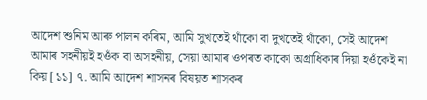আদেশ শুনিম আৰু পালন কৰিম, আমি সুখতেই থাঁকো বা দুখতেই থাঁকো, সেই আদেশ আমাৰ সহনীয়ই হওঁক বা অসহনীয়, সেয়া আমাৰ ওপৰত কাকো অগ্ৰাধিকাৰ দিয়া হওঁকেই না কিয় [১১] ৭. আমি আদেশ শাসনৰ বিষয়ত শাসকৰ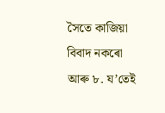সৈতে কাজিয়া বিবাদ নকৰো আৰু ৮. য’তেই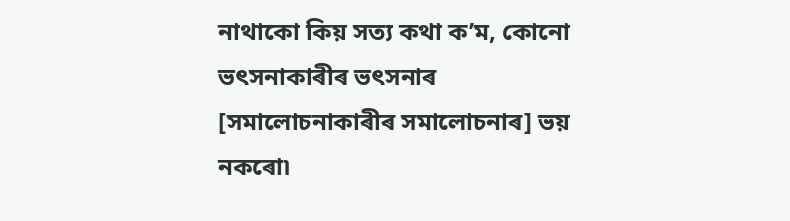নাথাকো কিয় সত্য কথা ক’ম, কোনো ভৎসনাকাৰীৰ ভৎসনাৰ [সমালোচনাকাৰীৰ সমালোচনাৰ] ভয় নকৰো৷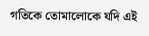গতিকে তোমালোকে যদি এই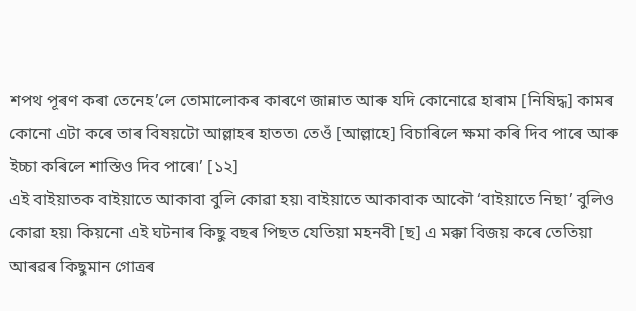শপথ পূৰণ কৰা তেনেহ’লে তোমালোকৰ কাৰণে জান্নাত আৰু যদি কোনোৱে হাৰাম [নিষিদ্ধ] কামৰ কোনো এটা কৰে তাৰ বিষয়টো আল্লাহৰ হাতত৷ তেওঁ [আল্লাহে] বিচাৰিলে ক্ষমা কৰি দিব পাৰে আৰু ইচ্চা কৰিলে শাস্তিও দিব পাৰে৷’ [১২]
এই বাইয়াতক বাইয়াতে আকাবা বুলি কোৱা হয়৷ বাইয়াতে আকাবাক আকৌ ‘বাইয়াতে নিছা’ বুলিও কোৱা হয়৷ কিয়নো এই ঘটনাৰ কিছু বছৰ পিছত যেতিয়া মহনবী [ছ] এ মক্কা বিজয় কৰে তেতিয়া আৰৱৰ কিছুমান গোত্ৰৰ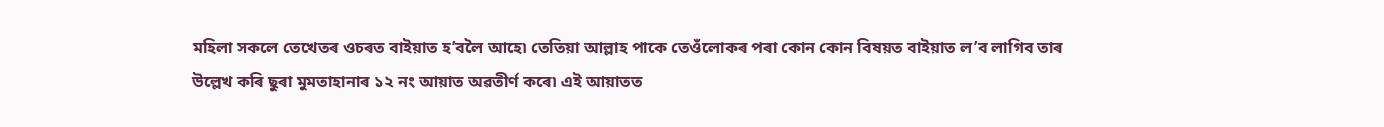মহিলা সকলে তেখেতৰ ওচৰত বাইয়াত হ’বলৈ আহে৷ তেতিয়া আল্লাহ পাকে তেওঁলোকৰ পৰা কোন কোন বিষয়ত বাইয়াত ল’ব লাগিব তাৰ উল্লেখ কৰি ছুৰা মুমতাহানাৰ ১২ নং আয়াত অৱতীৰ্ণ কৰে৷ এই আয়াতত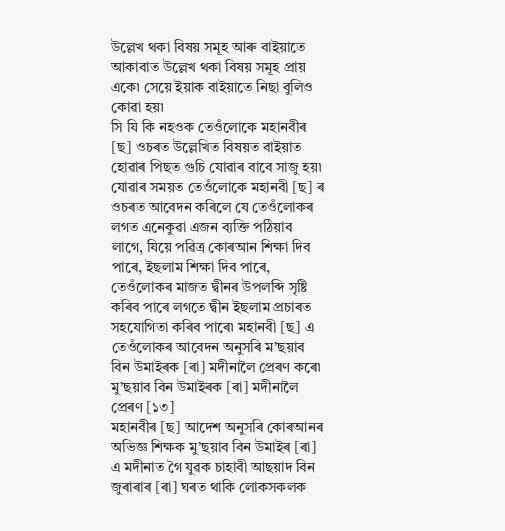উল্লেখ থকা বিষয় সমূহ আৰু বাইয়াতে আকাবাত উল্লেখ থকা বিষয় সমূহ প্ৰায় একে৷ সেয়ে ইয়াক বাইয়াতে নিছা বুলিও কোৱা হয়৷
সি যি কি নহওক তেওঁলোকে মহানবীৰ [ছ] ওচৰত উল্লেখিত বিষয়ত বাইয়াত হোৱাৰ পিছত গুচি যোৱাৰ বাবে সাজু হয়৷ যোৱাৰ সময়ত তেওঁলোকে মহানবী [ছ] ৰ ওচৰত আবেদন কৰিলে যে তেওঁলোকৰ লগত এনেকুৱা এজন ব্যক্তি পঠিয়াব লাগে, যিয়ে পৱিত্ৰ কোৰআন শিক্ষা দিব পাৰে, ইছলাম শিক্ষা দিব পাৰে, তেওঁলোকৰ মাজত দ্বীনৰ উপলব্দি সৃষ্টি কৰিব পাৰে লগতে দ্বীন ইছলাম প্ৰচাৰত সহযোগিতা কৰিব পাৰে৷ মহানবী [ছ] এ তেওঁলোকৰ আবেদন অনুসৰি ম’ছয়াব বিন উমাইৰক [ৰা] মদীনালৈ প্ৰেৰণ কৰে৷
মু’ছয়াব বিন উমাইৰক [ৰা] মদীনালৈ প্ৰেৰণ [১৩]
মহানবীৰ [ছ] আদেশ অনুসৰি কোৰআনৰ অভিজ্ঞ শিক্ষক মু’ছয়াব বিন উমাইৰ [ৰা] এ মদীনাত গৈ যুৱক চাহাবী আছয়াদ বিন জুৰাৰাৰ [ৰা] ঘৰত থাকি লোকসকলক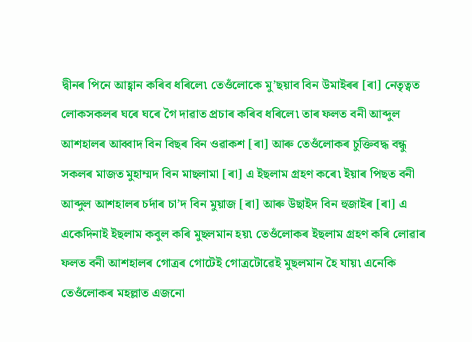দ্বীনৰ পিনে আহ্বান কৰিব ধৰিলে৷ তেওঁলোকে মু’ছয়াব বিন উমাইৰৰ [ৰা] নেতৃত্বত লোকসকলৰ ঘৰে ঘৰে গৈ দাৱাত প্ৰচাৰ কৰিব ধৰিলে৷ তাৰ ফলত বনী আব্দুল আশহালৰ আব্বাদ বিন বিছৰ বিন ওৱাকশ [ৰা] আৰু তেওঁলোকৰ চুক্তিবদ্ধ বন্ধু সকলৰ মাজত মুহাম্মদ বিন মাছলামা [ৰা] এ ইছলাম গ্ৰহণ কৰে৷ ইয়াৰ পিছত বনী আব্দুল আশহালৰ চৰ্দাৰ চা’দ বিন মুয়াজ [ৰা] আৰু উছাইদ বিন হুজাইৰ [ৰা] এ একেদিনাই ইছলাম কবুল কৰি মুছলমান হয়৷ তেওঁলোকৰ ইছলাম গ্ৰহণ কৰি লোৱাৰ ফলত বনী আশহালৰ গোত্ৰৰ গোটেই গোত্ৰটোৱেই মুছলমান হৈ যায়৷ এনেকি তেওঁলোকৰ মহল্লাত এজনো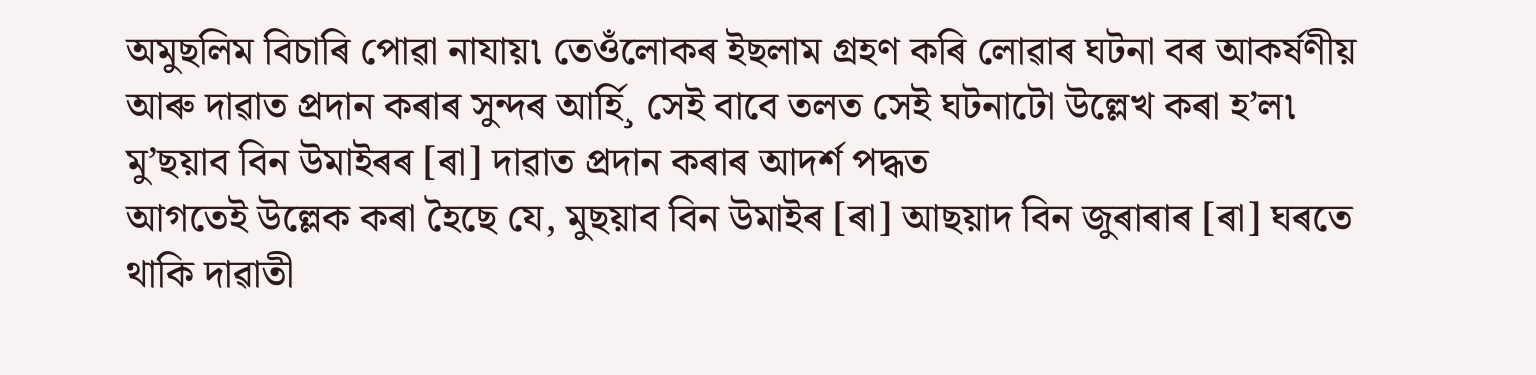অমুছলিম বিচাৰি পোৱা নাযায়৷ তেওঁলোকৰ ইছলাম গ্ৰহণ কৰি লোৱাৰ ঘটনা বৰ আকৰ্ষণীয় আৰু দাৱাত প্ৰদান কৰাৰ সুন্দৰ আৰ্হি¸ সেই বাবে তলত সেই ঘটনাটো উল্লেখ কৰা হ’ল৷
মু’ছয়াব বিন উমাইৰৰ [ৰা] দাৱাত প্ৰদান কৰাৰ আদৰ্শ পদ্ধত
আগতেই উল্লেক কৰা হৈছে যে, মুছয়াব বিন উমাইৰ [ৰা] আছয়াদ বিন জুৰাৰাৰ [ৰা] ঘৰতে থাকি দাৱাতী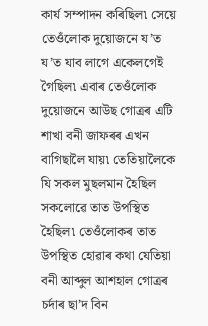কাৰ্য সম্পাদন কৰিছিল৷ সেয়ে তেওঁলোক দুয়োজনে য’ত য’ত যাব লাগে একেলগেই গৈছিল৷ এবাৰ তেওঁলোক দুয়োজনে আউছ গোত্ৰৰ এটি শাখা বনী জাফৰৰ এখন বাগিছালৈ যায়৷ তেতিয়ালৈকে যি সকল মুছলমান হৈছিল সকলোৱে তাত উপস্থিত হৈছিল৷ তেওঁলোকৰ তাত উপস্থিত হোৱাৰ কথা যেতিয়া বনী আব্দুল আশহাল গোত্ৰৰ চৰ্দাৰ ছা’দ বিন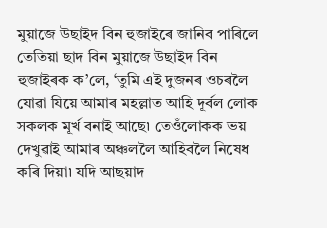মুয়াজে উছাইদ বিন হুজাইৰে জানিব পাৰিলে তেতিয়া ছাদ বিন মুয়াজে উছাইদ বিন হুজাইৰক ক’লে, ‘তুমি এই দুজনৰ ওচৰলৈ যোৱা যিয়ে আমাৰ মহল্লাত আহি দূৰ্বল লোক সকলক মূৰ্খ বনাই আছে৷ তেওঁলোকক ভয় দেখুৱাই আমাৰ অঞ্চললৈ আহিবলৈ নিষেধ কৰি দিয়া৷ যদি আছয়াদ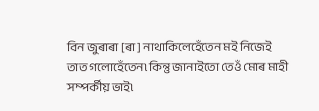বিন জুৰাৰা [ৰা] নাথাকিলেহেঁতেন মই নিজেই তাত গলোহেঁতেন৷ কিন্তু জানাইতো তেওঁ মোৰ মাহী সম্পৰ্কীয় ভাই৷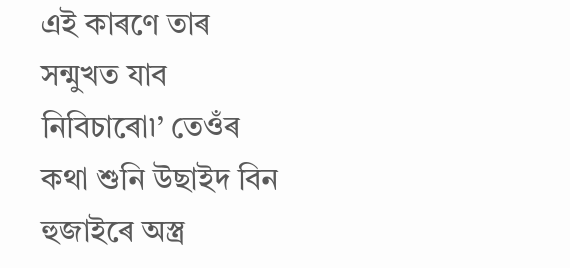এই কাৰণে তাৰ সন্মুখত যাব নিবিচাৰো৷’ তেওঁৰ কথা শুনি উছাইদ বিন হুজাইৰে অস্ত্ৰ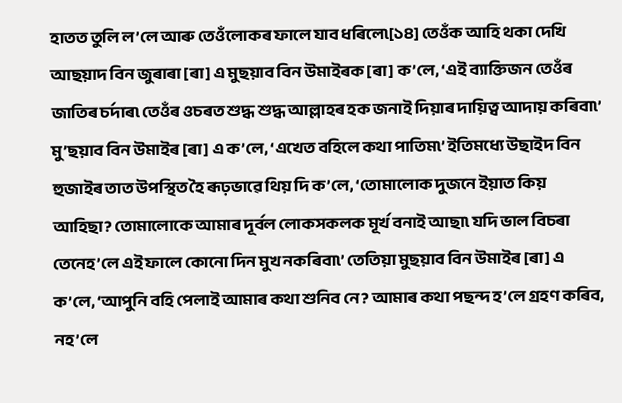হাতত তুলি ল’লে আৰু তেওঁলোকৰ ফালে যাব ধৰিলে৷[১৪] তেওঁক আহি থকা দেখি আছয়াদ বিন জুৰাৰা [ৰা] এ মুছয়াব বিন উমাইৰক [ৰা] ক’লে, ‘এই ব্যাক্তিজন তেওঁৰ জাতিৰ চৰ্দাৰ৷ তেওঁৰ ওচৰত শুদ্ধ শুদ্ধ আল্লাহৰ হক জনাই দিয়াৰ দায়িত্ব আদায় কৰিবা৷’ মু’ছয়াব বিন উমাইৰ [ৰা] এ ক’লে, ‘এখেত বহিলে কথা পাতিম৷’ ইতিমধ্যে উছাইদ বিন হুজাইৰ তাত উপস্থিত হৈ ৰূঢ়ভাৱে থিয় দি ক’লে, ‘তোমালোক দুজনে ইয়াত কিয় আহিছা? তোমালোকে আমাৰ দূৰ্বল লোকসকলক মূৰ্খ বনাই আছা৷ যদি ভাল বিচৰা তেনেহ’লে এই ফালে কোনো দিন মুখ নকৰিবা৷’ তেতিয়া মুছয়াব বিন উমাইৰ [ৰা] এ ক’লে, ‘আপুনি বহি পেলাই আমাৰ কথা শুনিব নে? আমাৰ কথা পছন্দ হ’লে গ্ৰহণ কৰিব, নহ’লে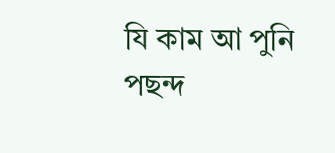যি কাম আ পুনি পছন্দ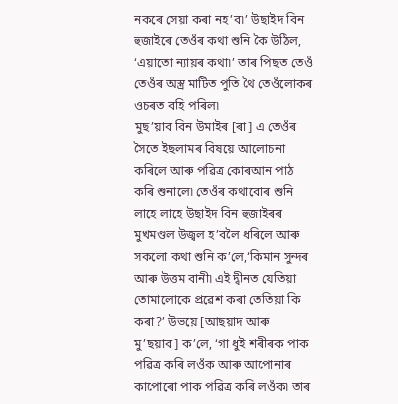নকৰে সেয়া কৰা নহ’ব৷’ উছাইদ বিন হুজাইৰে তেওঁৰ কথা শুনি কৈ উঠিল, ‘এয়াতো ন্যায়ৰ কথা৷’ তাৰ পিছত তেওঁ তেওঁৰ অস্ত্ৰ মাটিত পুতি থৈ তেওঁলোকৰ ওচৰত বহি পৰিল৷
মুছ’য়াব বিন উমাইৰ [ৰা] এ তেওঁৰ সৈতে ইছলামৰ বিষয়ে আলোচনা কৰিলে আৰু পৱিত্ৰ কোৰআন পাঠ কৰি শুনালে৷ তেওঁৰ কথাবোৰ শুনি লাহে লাহে উছাইদ বিন হুজাইৰৰ মুখমণ্ডল উজ্বল হ’বলৈ ধৰিলে আৰু সকলো কথা শুনি ক’লে,‘কিমান সুন্দৰ আৰু উত্তম বানী৷ এই দ্বীনত যেতিয়া তোমালোকে প্ৰৱেশ কৰা তেতিয়া কি কৰা?’ উভয়ে [আছয়াদ আৰু মু’ছয়াব] ক’লে, ‘গা ধুই শৰীৰক পাক পৱিত্ৰ কৰি লওঁক আৰু আপোনাৰ কাপোৰো পাক পৱিত্ৰ কৰি লওঁক৷ তাৰ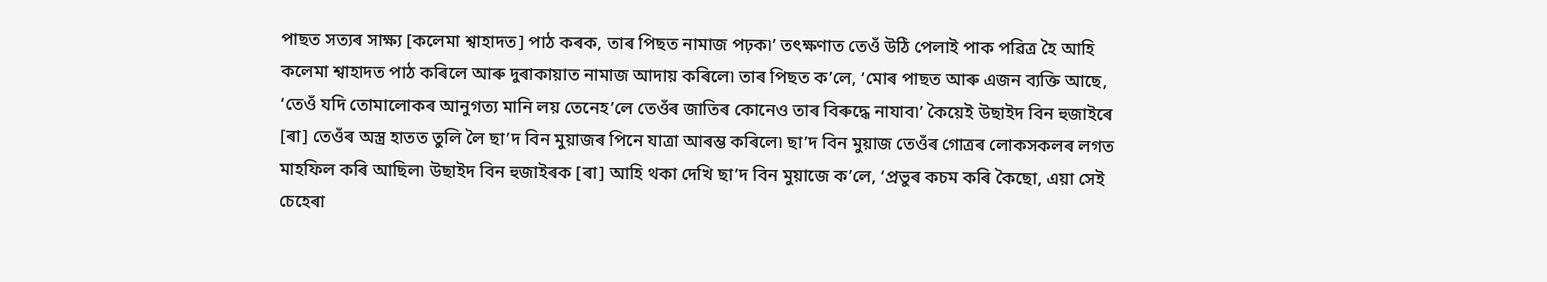পাছত সত্যৰ সাক্ষ্য [কলেমা শ্বাহাদত] পাঠ কৰক, তাৰ পিছত নামাজ পঢ়ক৷’ তৎক্ষণাত তেওঁ উঠি পেলাই পাক পৱিত্ৰ হৈ আহি কলেমা শ্বাহাদত পাঠ কৰিলে আৰু দুৰাকায়াত নামাজ আদায় কৰিলে৷ তাৰ পিছত ক’লে, ‘মোৰ পাছত আৰু এজন ব্যক্তি আছে, ‘তেওঁ যদি তোমালোকৰ আনুগত্য মানি লয় তেনেহ’লে তেওঁৰ জাতিৰ কোনেও তাৰ বিৰুদ্ধে নাযাব৷’ কৈয়েই উছাইদ বিন হুজাইৰে [ৰা] তেওঁৰ অস্ত্ৰ হাতত তুলি লৈ ছা’দ বিন মুয়াজৰ পিনে যাত্ৰা আৰম্ভ কৰিলে৷ ছা’দ বিন মুয়াজ তেওঁৰ গোত্ৰৰ লোকসকলৰ লগত মাহফিল কৰি আছিল৷ উছাইদ বিন হুজাইৰক [ৰা] আহি থকা দেখি ছা’দ বিন মুয়াজে ক’লে, ‘প্ৰভুৰ কচম কৰি কৈছো, এয়া সেই চেহেৰা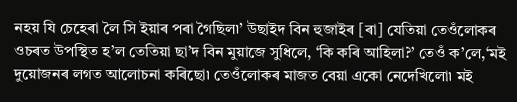নহয় যি চেহেৰা লৈ সি ইয়াৰ পৰা গৈছিল৷’ উছাইদ বিন হুজাইৰ [ৰা] যেতিয়া তেওঁলোকৰ ওচৰত উপস্থিত হ’ল তেতিয়া ছা’দ বিন মুয়াজে সুধিলে, ‘কি কৰি আহিলা?’ তেওঁ ক’লে,‘মই দুয়োজনৰ লগত আলোচনা কৰিছো৷ তেওঁলোকৰ মাজত বেয়া একো নেদেখিলো৷ মই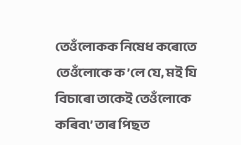তেওঁলোকক নিষেধ কৰোতে তেওঁলোকে ক’লে যে, মই যি বিচাৰো তাকেই তেওঁলোকে কৰিব৷’ তাৰ পিছত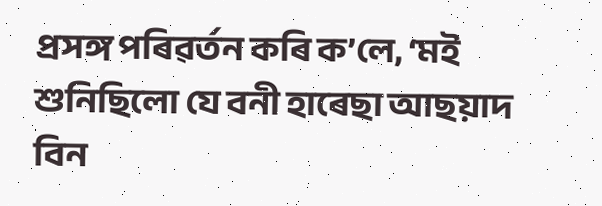প্ৰসঙ্গ পৰিৱৰ্তন কৰি ক’লে, ‘মই শুনিছিলো যে বনী হাৰেছা আছয়াদ বিন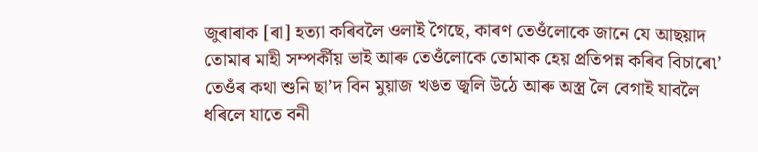জুৰাৰাক [ৰা] হত্যা কৰিবলৈ ওলাই গৈছে, কাৰণ তেওঁলোকে জানে যে আছয়াদ তোমাৰ মাহী সম্পৰ্কীয় ভাই আৰু তেওঁলোকে তোমাক হেয় প্ৰতিপন্ন কৰিব বিচাৰে৷’ তেওঁৰ কথা শুনি ছা’দ বিন মুয়াজ খঙত জ্বলি উঠে আৰু অস্ত্ৰ লৈ বেগাই যাবলৈ ধৰিলে যাতে বনী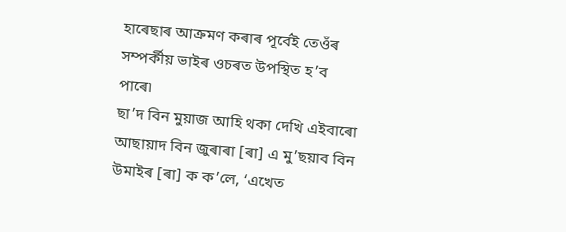হাৰেছাৰ আক্ৰমণ কৰাৰ পূৰ্বেই তেওঁৰ সম্পৰ্কীয় ভাইৰ ওচৰত উপস্থিত হ’ব পাৰে৷
ছা’দ বিন মুয়াজ আহি থকা দেখি এইবাৰো আছায়াদ বিন জুৰাৰা [ৰা] এ মু’ছয়াব বিন উমাইৰ [ৰা] ক ক’লে, ‘এখেত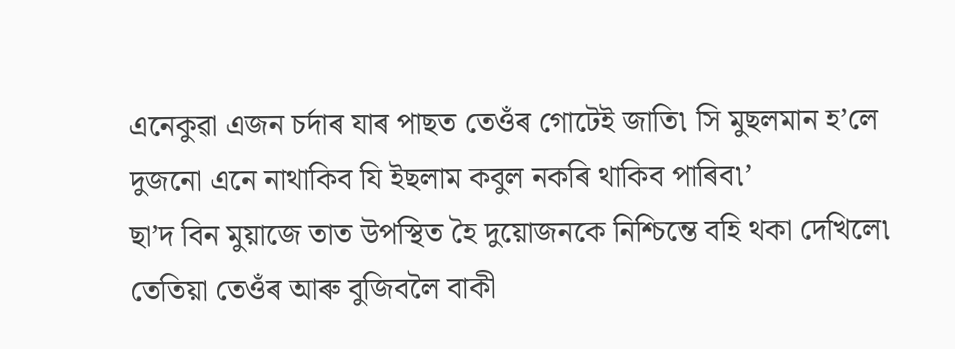এনেকুৱা এজন চৰ্দাৰ যাৰ পাছত তেওঁৰ গোটেই জাতি৷ সি মুছলমান হ’লে দুজনো এনে নাথাকিব যি ইছলাম কবুল নকৰি থাকিব পাৰিব৷’
ছা’দ বিন মুয়াজে তাত উপস্থিত হৈ দুয়োজনকে নিশ্চিন্তে বহি থকা দেখিলে৷ তেতিয়া তেওঁৰ আৰু বুজিবলৈ বাকী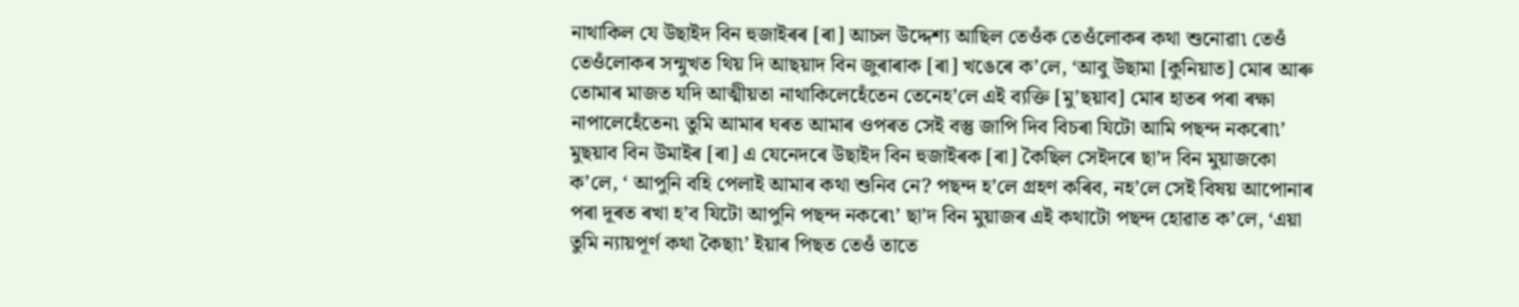নাথাকিল যে উছাইদ বিন হুজাইৰৰ [ৰা] আচল উদ্দেশ্য আছিল তেওঁক তেওঁলোকৰ কথা শুনোৱা৷ তেওঁ তেওঁলোকৰ সন্মুখত থিয় দি আছয়াদ বিন জুৰাৰাক [ৰা] খঙেৰে ক’লে, ‘আবু উছামা [কুনিয়াত] মোৰ আৰু তোমাৰ মাজত যদি আত্মীয়তা নাথাকিলেহেঁতেন তেনেহ’লে এই ব্যক্তি [মু’ছয়াব] মোৰ হাতৰ পৰা ৰক্ষা নাপালেহেঁতেন৷ তুমি আমাৰ ঘৰত আমাৰ ওপৰত সেই বস্তু জাপি দিব বিচৰা যিটো আমি পছন্দ নকৰো৷’
মুছয়াব বিন উমাইৰ [ৰা] এ যেনেদৰে উছাইদ বিন হুজাইৰক [ৰা] কৈছিল সেইদৰে ছা’দ বিন মুয়াজকো ক’লে, ‘ আপুনি বহি পেলাই আমাৰ কথা শুনিব নে? পছন্দ হ’লে গ্ৰহণ কৰিব, নহ’লে সেই বিষয় আপোনাৰ পৰা দূৰত ৰখা হ’ব যিটো আপুনি পছন্দ নকৰে৷’ ছা’দ বিন মুয়াজৰ এই কথাটো পছন্দ হোৱাত ক’লে, ‘এয়া তুমি ন্যায়পূৰ্ণ কথা কৈছা৷’ ইয়াৰ পিছত তেওঁ তাতে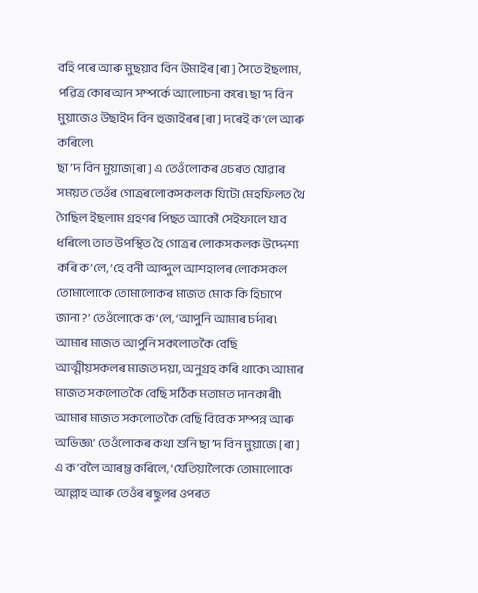বহি পৰে আৰু মুছয়াব বিন উমাইৰ [ৰা] সৈতে ইছলাম, পৱিত্ৰ কোৰআন সম্পৰ্কে আলোচনা কৰে৷ ছা’দ বিন মুয়াজেও উছাইদ বিন হুজাইৰৰ [ৰা] দৰেই ক’লে আৰু কৰিলে৷
ছা’দ বিন মুয়াজ[ৰা] এ তেওঁলোকৰ ওচৰত যোৱাৰ সময়ত তেওঁৰ গোত্ৰৰলোকসকলক যিটো মেহফিলত থৈ গৈছিল ইছলাম গ্ৰহণৰ পিছত আকৌ সেইফালে যাব ধৰিলে৷ তাত উপস্থিত হৈ গোত্ৰৰ লোকসকলক উদ্দেশ্য কৰি ক’লে, ‘হে বনী আব্দুল আশহালৰ লোকসকল তোমালোকে তোমালোকৰ মাজত মোক কি হিচাপে জানা?’ তেওঁলোকে ক’লে, ‘আপুনি আমাৰ চৰ্দাৰ৷ আমাৰ মাজত আপুনি সকলোতকৈ বেছি আত্মীয়সকলৰ মাজত দয়া, অনুগ্ৰহ কৰি থাকে৷ আমাৰ মাজত সকলোতকৈ বেছি সঠিক মতামত দানকাৰী৷ আমাৰ মাজত সকলোতকৈ বেছি বিবেক সম্পন্ন আৰু অভিজ্ঞ৷’ তেওঁলোকৰ কথা শুনি ছা’দ বিন মুয়াজে [ৰা] এ ক’বলৈ আৰম্ভ কৰিলে, ‘যেতিয়ালৈকে তোমালোকে আল্লাহ আৰু তেওঁৰ ৰছুলৰ ওপৰত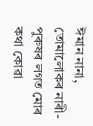ঈমান নানা, তোমালোকৰ নাৰী-পুৰুষৰ লগত মোৰ কথা কোৱা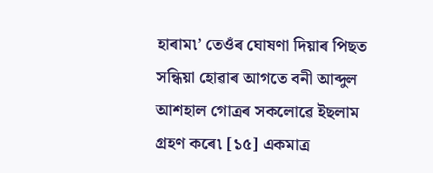হাৰাম৷’ তেওঁৰ ঘোষণা দিয়াৰ পিছত সন্ধিয়া হোৱাৰ আগতে বনী আব্দুল আশহাল গোত্ৰৰ সকলোৱে ইছলাম গ্ৰহণ কৰে৷ [১৫] একমাত্ৰ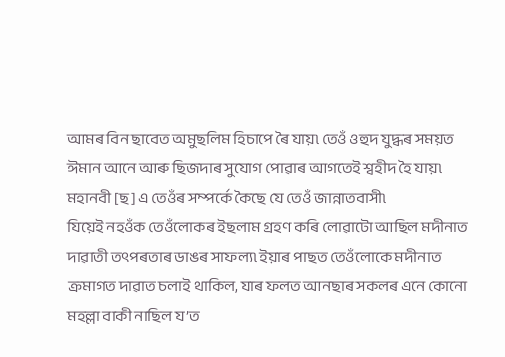আমৰ বিন ছাবেত অমুছলিম হিচাপে ৰৈ যায়৷ তেওঁ ওহুদ যুদ্ধৰ সময়ত ঈমান আনে আৰু ছিজদাৰ সুযোগ পোৱাৰ আগতেই শ্বহীদ হৈ যায়৷ মহানবী [ছ] এ তেওঁৰ সম্পৰ্কে কৈছে যে তেওঁ জান্নাতবাসী৷
যিয়েই নহওঁক তেওঁলোকৰ ইছলাম গ্ৰহণ কৰি লোৱাটো আছিল মদীনাত দাৱাতী তৎপৰতাৰ ডাঙৰ সাফল্য৷ ইয়াৰ পাছত তেওঁলোকে মদীনাত ক্ৰমাগত দাৱাত চলাই থাকিল, যাৰ ফলত আনছাৰ সকলৰ এনে কোনো মহল্লা বাকী নাছিল য’ত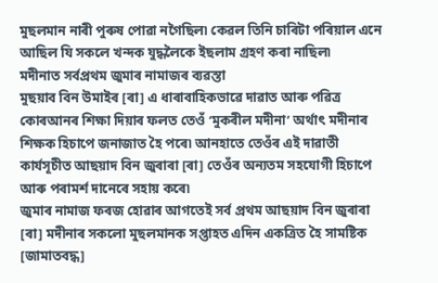মুছলমান নাৰী পুৰুষ পোৱা নগৈছিল৷ কেৱল তিনি চাৰিটা পৰিয়াল এনে আছিল যি সকলে খন্দক যুদ্ধলৈকে ইছলাম গ্ৰহণ কৰা নাছিল৷
মদীনাত সৰ্বপ্ৰথম জুমাৰ নামাজৰ ব্যৱস্তা
মুছয়াব বিন উমাইৰ [ৰা] এ ধাৰাবাহিকভাৱে দাৱাত আৰু পৱিত্ৰ কোৰআনৰ শিক্ষা দিয়াৰ ফলত তেওঁ ‘মুকৰীল মদীনা’ অৰ্থাৎ মদীনাৰ শিক্ষক হিচাপে জনাজাত হৈ পৰে৷ আনহাতে তেওঁৰ এই দাৱাতী কাৰ্যসূচীত আছয়াদ বিন জুৰাৰা [ৰা] তেওঁৰ অন্যতম সহযোগী হিচাপে আৰু পৰামৰ্শ দানেৰে সহায় কৰে৷
জুমাৰ নামাজ ফৰজ হোৱাৰ আগতেই সৰ্ব প্ৰথম আছয়াদ বিন জুৰাৰা [ৰা] মদীনাৰ সকলো মুছলমানক সপ্তাহত এদিন একত্ৰিত হৈ সামষ্টিক [জামাতবদ্ধ]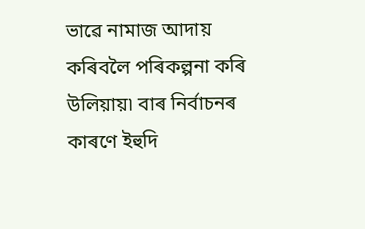ভাৱে নামাজ আদায় কৰিবলৈ পৰিকল্পনা কৰি উলিয়ায়৷ বাৰ নিৰ্বাচনৰ কাৰণে ইহুদি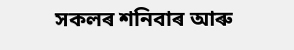সকলৰ শনিবাৰ আৰু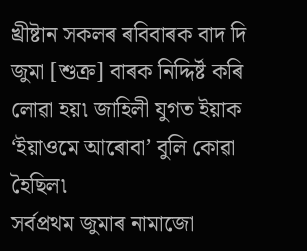খ্ৰীষ্টান সকলৰ ৰবিবাৰক বাদ দি জুমা [শুক্ৰ] বাৰক নিদ্দিৰ্ষ্ট কৰি লোৱা হয়৷ জাহিলী যুগত ইয়াক ‘ইয়াওমে আৰোবা’ বুলি কোৱা হৈছিল৷
সৰ্বপ্ৰথম জুমাৰ নামাজো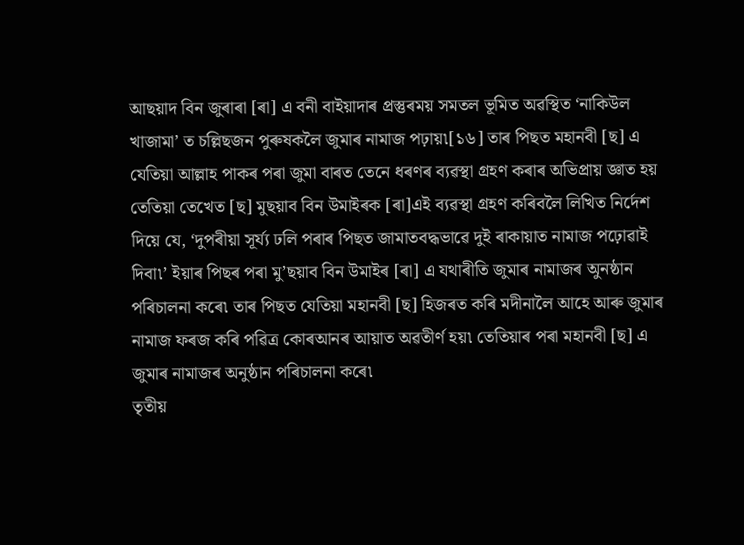আছয়াদ বিন জুৰাৰা [ৰা] এ বনী বাইয়াদাৰ প্ৰস্তুৰময় সমতল ভূমিত অৱস্থিত ‘নাকিউল খাজামা’ ত চল্লিছজন পুৰুষকলৈ জুমাৰ নামাজ পঢ়ায়৷[১৬] তাৰ পিছত মহানবী [ছ] এ যেতিয়া আল্লাহ পাকৰ পৰা জুমা বাৰত তেনে ধৰণৰ ব্যৱস্থা গ্ৰহণ কৰাৰ অভিপ্ৰায় জ্ঞাত হয় তেতিয়া তেখেত [ছ] মুছয়াব বিন উমাইৰক [ৰা]এই ব্যৱস্থা গ্ৰহণ কৰিবলৈ লিখিত নিৰ্দেশ দিয়ে যে, ‘দুপৰীয়া সূৰ্য্য ঢলি পৰাৰ পিছত জামাতবদ্ধভাৱে দুই ৰাকায়াত নামাজ পঢ়োৱাই দিবা৷’ ইয়াৰ পিছৰ পৰা মু’ছয়াব বিন উমাইৰ [ৰা] এ যথাৰীতি জুমাৰ নামাজৰ অুনষ্ঠান পৰিচালনা কৰে৷ তাৰ পিছত যেতিয়া মহানবী [ছ] হিজৰত কৰি মদীনালৈ আহে আৰু জুমাৰ নামাজ ফৰজ কৰি পৱিত্ৰ কোৰআনৰ আয়াত অৱতীৰ্ণ হয়৷ তেতিয়াৰ পৰা মহানবী [ছ] এ জুমাৰ নামাজৰ অনুষ্ঠান পৰিচালনা কৰে৷
তৃতীয়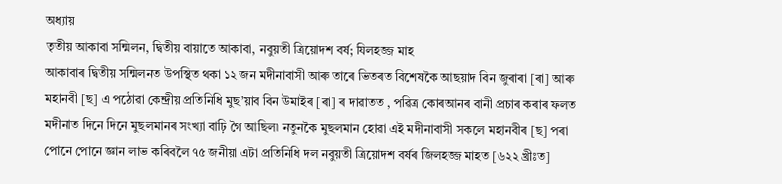অধ্যায়
তৃতীয় আকাবা সন্মিলন, দ্বিতীয় বায়াতে আকাবা, নবুয়তী ত্ৰিয়োদশ বৰ্ষ; যিলহজ্জ মাহ
আকাবাৰ দ্বিতীয় সন্মিলনত উপস্থিত থকা ১২ জন মদীনাবাসী আৰু তাৰে ভিতৰত বিশেষকৈ আছয়াদ বিন জুৰাৰা [ৰা] আৰু মহানবী [ছ] এ পঠোৱা কেন্দ্ৰীয় প্ৰতিনিধি মুছ’য়াব বিন উমাইৰ [ৰা] ৰ দাৱাতত , পৱিত্ৰ কোৰআনৰ বানী প্ৰচাৰ কৰাৰ ফলত মদীনাত দিনে দিনে মুছলমানৰ সংখ্যা বাঢ়ি গৈ আছিল৷ নতুনকৈ মুছলমান হোৱা এই মদীনাবাসী সকলে মহানবীৰ [ছ] পৰা পোনে পোনে জ্ঞান লাভ কৰিবলৈ ৭৫ জনীয়া এটা প্ৰতিনিধি দল নবুয়তী ত্ৰিয়োদশ বৰ্ষৰ জিলহজ্জ মাহত [৬২২ খ্ৰীঃত]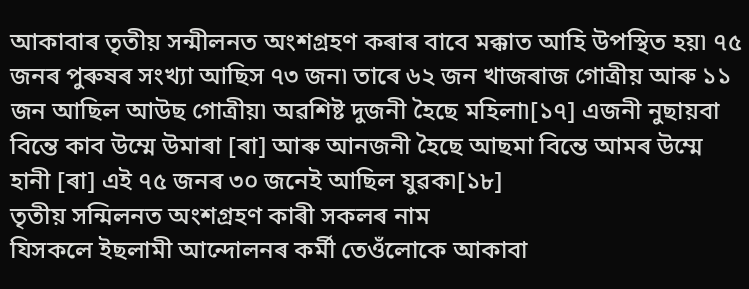আকাবাৰ তৃতীয় সন্মীলনত অংশগ্ৰহণ কৰাৰ বাবে মক্কাত আহি উপস্থিত হয়৷ ৭৫ জনৰ পুৰুষৰ সংখ্যা আছিস ৭৩ জন৷ তাৰে ৬২ জন খাজৰাজ গোত্ৰীয় আৰু ১১ জন আছিল আউছ গোত্ৰীয়৷ অৱশিষ্ট দুজনী হৈছে মহিলা৷[১৭] এজনী নুছায়বা বিন্তে কাব উম্মে উমাৰা [ৰা] আৰু আনজনী হৈছে আছমা বিন্তে আমৰ উম্মে হানী [ৰা] এই ৭৫ জনৰ ৩০ জনেই আছিল যুৱক৷[১৮]
তৃতীয় সন্মিলনত অংশগ্ৰহণ কাৰী সকলৰ নাম
যিসকলে ইছলামী আন্দোলনৰ কৰ্মী তেওঁলোকে আকাবা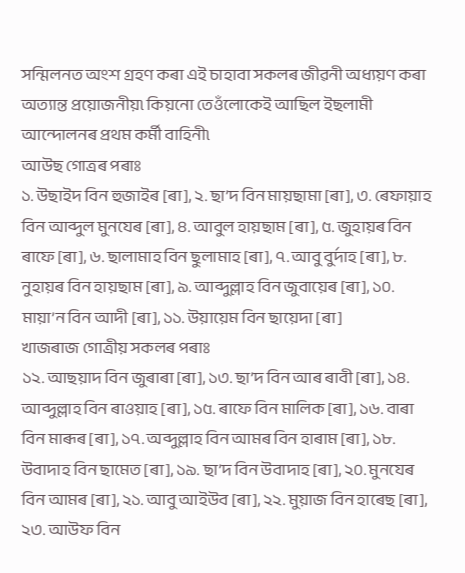সন্মিলনত অংশ গ্ৰহণ কৰা এই চাহাবা সকলৰ জীৱনী অধ্যয়ণ কৰা অত্যান্ত প্ৰয়োজনীয়৷ কিয়নো তেওঁলোকেই আছিল ইছলামী আন্দোলনৰ প্ৰথম কৰ্মী বাহিনী৷
আউছ গোত্ৰৰ পৰাঃ
১. উছাইদ বিন হুজাইৰ [ৰা], ২. ছা’দ বিন মায়ছামা [ৰা], ৩. ৰেফায়াহ বিন আব্দুল মুনযেৰ [ৰা], ৪. আবুল হায়ছাম [ৰা], ৫. জুহায়ৰ বিন ৰাফে [ৰা], ৬. ছালামাহ বিন ছুলামাহ [ৰা], ৭. আবু বুৰ্দাহ [ৰা], ৮. নুহায়ৰ বিন হায়ছাম [ৰা], ৯. আব্দুল্লাহ বিন জুবায়েৰ [ৰা], ১০. মায়া’ন বিন আদী [ৰা], ১১. উয়ায়েম বিন ছায়েদা [ৰা]
খাজৰাজ গোত্ৰীয় সকলৰ পৰাঃ
১২. আছয়াদ বিন জুৰাৰা [ৰা], ১৩. ছা’দ বিন আৰ ৰাবী [ৰা], ১৪. আব্দুল্লাহ বিন ৰাওয়াহ [ৰা], ১৫. ৰাফে বিন মালিক [ৰা], ১৬. বাৰা বিন মাৰূৰ [ৰা], ১৭. অব্দুল্লাহ বিন আমৰ বিন হাৰাম [ৰা], ১৮. উবাদাহ বিন ছামেত [ৰা], ১৯. ছা’দ বিন উবাদাহ [ৰা], ২০. মুনযেৰ বিন আমৰ [ৰা], ২১. আবু আইউব [ৰা], ২২. মুয়াজ বিন হাৰেছ [ৰা], ২৩. আউফ বিন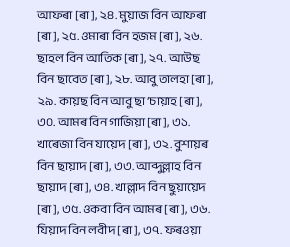আফৰা [ৰা], ২৪. মুয়াজ বিন আফৰা [ৰা], ২৫. ওমাৰা বিন হজম [ৰা], ২৬. ছাহল বিন আতিক [ৰা], ২৭. আউছ বিন ছাবেত [ৰা], ২৮. আবু তালহা [ৰা], ২৯. কায়ছ বিন আবু ছা’চায়াহ [ৰা], ৩০. আমৰ বিন গাজিয়া [ৰা], ৩১. খাৰেজা বিন যায়েদ [ৰা], ৩২. বুশায়ৰ বিন ছায়াদ [ৰা], ৩৩. আব্দুল্লাহ বিন ছায়াদ [ৰা], ৩৪. খাল্লাদ বিন ছুয়ায়েদ [ৰা], ৩৫. ওকবা বিন আমৰ [ৰা], ৩৬. যিয়াদ বিন লবীদ [ৰা], ৩৭. ফৰওয়া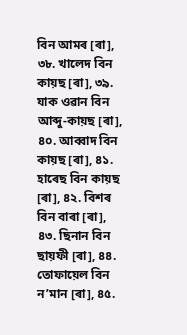বিন আমৰ [ৰা], ৩৮. খালেদ বিন কায়ছ [ৰা], ৩৯. যাক ওৱান বিন আব্দু-কায়ছ [ৰা], ৪০. আব্বাদ বিন কায়ছ [ৰা], ৪১. হাৰেছ বিন কায়ছ [ৰা], ৪২. বিশৰ বিন বাৰা [ৰা], ৪৩. ছিনান বিন ছায়ফী [ৰা], ৪৪. তোফায়েল বিন ন’মান [ৰা], ৪৫.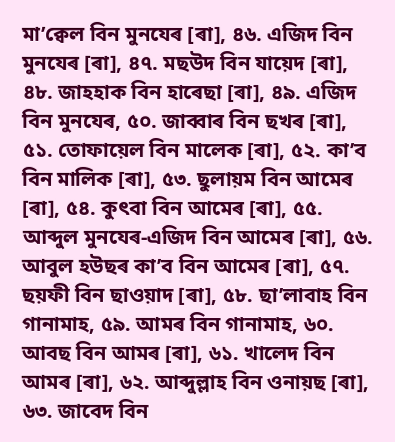মা’ক্বেল বিন মুনযেৰ [ৰা], ৪৬. এজিদ বিন মুনযেৰ [ৰা], ৪৭. মছউদ বিন যায়েদ [ৰা], ৪৮. জাহহাক বিন হাৰেছা [ৰা], ৪৯. এজিদ বিন মুনযেৰ, ৫০. জাব্বাৰ বিন ছখৰ [ৰা], ৫১. তোফায়েল বিন মালেক [ৰা], ৫২. কা’ব বিন মালিক [ৰা], ৫৩. ছুলায়ম বিন আমেৰ [ৰা], ৫৪. কুৎবা বিন আমেৰ [ৰা], ৫৫. আব্দুল মুনযেৰ-এজিদ বিন আমেৰ [ৰা], ৫৬. আবুল হউছৰ কা’ব বিন আমেৰ [ৰা], ৫৭. ছয়ফী বিন ছাওয়াদ [ৰা], ৫৮. ছা’লাবাহ বিন গানামাহ, ৫৯. আমৰ বিন গানামাহ, ৬০. আবছ বিন আমৰ [ৰা], ৬১. খালেদ বিন আমৰ [ৰা], ৬২. আব্দুল্লাহ বিন ওনায়ছ [ৰা], ৬৩. জাবেদ বিন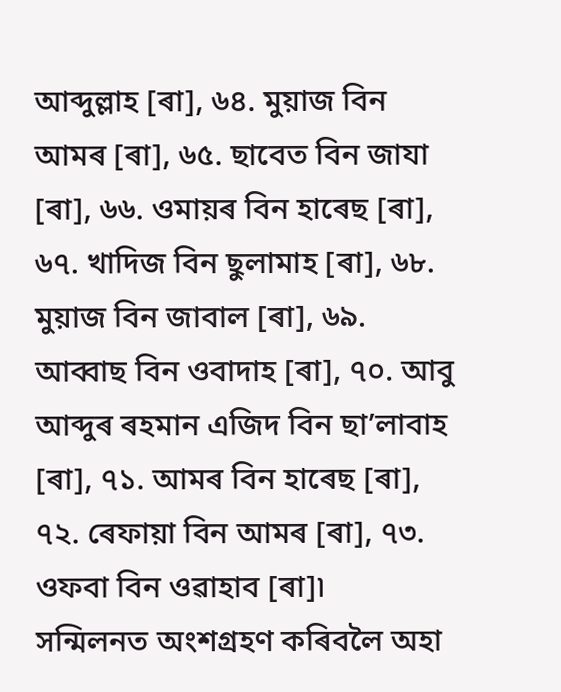আব্দুল্লাহ [ৰা], ৬৪. মুয়াজ বিন আমৰ [ৰা], ৬৫. ছাবেত বিন জাযা [ৰা], ৬৬. ওমায়ৰ বিন হাৰেছ [ৰা], ৬৭. খাদিজ বিন ছুলামাহ [ৰা], ৬৮. মুয়াজ বিন জাবাল [ৰা], ৬৯. আব্বাছ বিন ওবাদাহ [ৰা], ৭০. আবু আব্দুৰ ৰহমান এজিদ বিন ছা’লাবাহ [ৰা], ৭১. আমৰ বিন হাৰেছ [ৰা], ৭২. ৰেফায়া বিন আমৰ [ৰা], ৭৩. ওফবা বিন ওৱাহাব [ৰা]৷
সন্মিলনত অংশগ্ৰহণ কৰিবলৈ অহা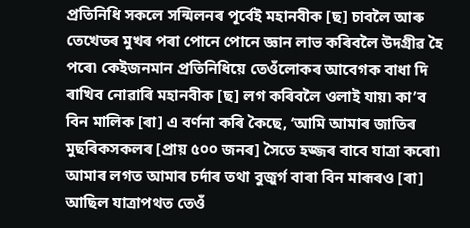প্ৰতিনিধি সকলে সন্মিলনৰ পূৰ্বেই মহানবীক [ছ] চাবলৈ আৰু তেখেতৰ মুখৰ পৰা পোনে পোনে জ্ঞান লাভ কৰিবলৈ উদগ্ৰীৱ হৈ পৰে৷ কেইজনমান প্ৰতিনিধিয়ে তেওঁলোকৰ আবেগক বাধা দি ৰাখিব নোৱাৰি মহানবীক [ছ] লগ কৰিবলৈ ওলাই যায়৷ কা’ব বিন মালিক [ৰা] এ বৰ্ণনা কৰি কৈছে, ‘আমি আমাৰ জাতিৰ মুছৰিকসকলৰ [প্ৰায় ৫০০ জনৰ] সৈতে হজ্জৰ বাবে যাত্ৰা কৰো৷ আমাৰ লগত আমাৰ চৰ্দাৰ তথা বুজুৰ্গ বাৰা বিন মাৰূৰও [ৰা] আছিল যাত্ৰাপথত তেওঁ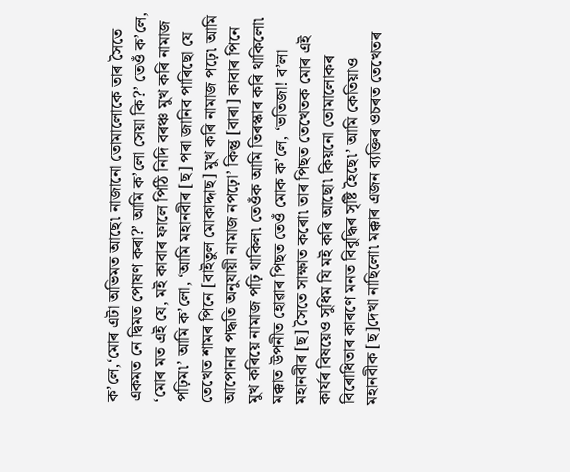ক’লে,‘মোৰ এটা অভিমত আছে৷ নাজানো তোমালোকে তাৰ সৈতে একমত নে দ্বিমত পোষণ কৰা?’ আমি ক’লো সেয়া কি?’ তেওঁ ক’লে, ‘মোৰ মত এই যে, মই কাবাৰ ফালে পিঠি নিদি বৰঞ্চ মুখ কৰি নামাজ পঢ়িম৷’ আমি ক’লো, ‘আমি মহানবীৰ [ছ] পৰা জানিব পাৰিছো যে তেখেত শামৰ পিনে [বাইতুল মোকাদ্দাছ] মুখ কৰি নামাজ পঢ়ে৷ আমি আপোনাৰ পদ্ধতি অনুযায়ী নামাজ নপঢ়ো’ কিন্তু [বাৰা] কাবাৰ পিনে মুখ কৰিয়ে নামাজ পঢ়ি থাকিল৷ তেওঁক আমি তিৰস্কাৰ কৰি থাকিলো৷ মক্কাত উপনীত হোৱাৰ পিছত তেওঁ মোক ক’লে, ‘ভতিজা! ব’লা মহানবীৰ [ছ] সৈতে সাক্ষাত কৰো৷ তাৰ পিছত তেখেতক মোৰ এই কাৰ্যৰ বিষয়েও সুধিম যি মই কৰি আছো৷ কিয়নো তোমালোকৰ বিৰোধিতাৰ কাৰণে মনত বিবুদ্ধিৰ সৃষ্টি হৈছে৷’ আমি কেতিয়াও মহানবীক [ছ]দেখা নাছিলো৷ মক্কাৰ এজন ব্যক্তিৰ ওচৰত তেখেতৰ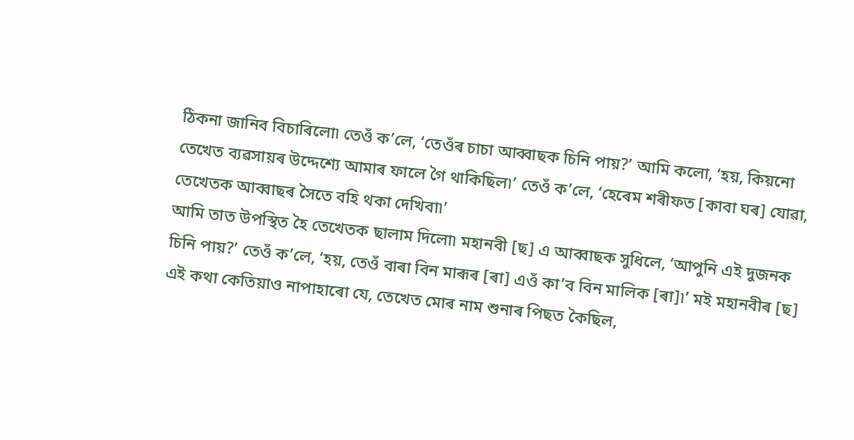ঠিকনা জানিব বিচাৰিলো৷ তেওঁ ক’লে, ‘তেওঁৰ চাচা আব্বাছক চিনি পায়?’ আমি কলো, ‘হয়, কিয়নো তেখেত ব্যৱসায়ৰ উদ্দেশ্যে আমাৰ ফালে গৈ থাকিছিল৷’ তেওঁ ক’লে, ‘হেৰেম শৰীফত [কাবা ঘৰ] যোৱা, তেখেতক আব্বাছৰ সৈতে বহি থকা দেখিবা৷’
আমি তাত উপস্থিত হৈ তেখেতক ছালাম দিলো৷ মহানবী [ছ] এ আব্বাছক সুধিলে, ‘আপুনি এই দুজনক চিনি পায়?’ তেওঁ ক’লে, ‘হয়, তেওঁ বাৰা বিন মাৰূৰ [ৰা] এওঁ কা’ব বিন মালিক [ৰা]৷’ মই মহানবীৰ [ছ] এই কথা কেতিয়াও নাপাহাৰো যে, তেখেত মোৰ নাম শুনাৰ পিছত কৈছিল,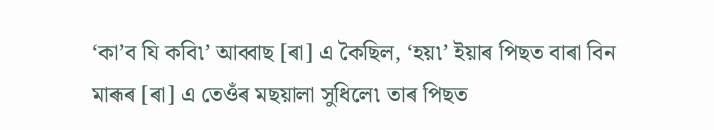‘কা’ব যি কবি৷’ আব্বাছ [ৰা] এ কৈছিল, ‘হয়৷’ ইয়াৰ পিছত বাৰা বিন মাৰূৰ [ৰা] এ তেওঁৰ মছয়ালা সুধিলে৷ তাৰ পিছত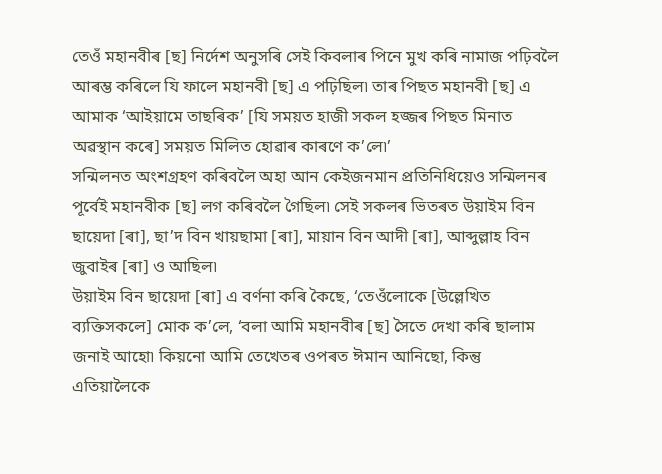তেওঁ মহানবীৰ [ছ] নিৰ্দেশ অনুসৰি সেই কিবলাৰ পিনে মুখ কৰি নামাজ পঢ়িবলৈ আৰম্ভ কৰিলে যি ফালে মহানবী [ছ] এ পঢ়িছিল৷ তাৰ পিছত মহানবী [ছ] এ আমাক ‘আইয়ামে তাছৰিক’ [যি সময়ত হাজী সকল হজ্জৰ পিছত মিনাত অৱস্থান কৰে] সময়ত মিলিত হোৱাৰ কাৰণে ক’লে৷’
সন্মিলনত অংশগ্ৰহণ কৰিবলৈ অহা আন কেইজনমান প্ৰতিনিধিয়েও সন্মিলনৰ পূৰ্বেই মহানবীক [ছ] লগ কৰিবলৈ গৈছিল৷ সেই সকলৰ ভিতৰত উয়াইম বিন ছায়েদা [ৰা], ছা’দ বিন খায়ছামা [ৰা], মায়ান বিন আদী [ৰা], আব্দুল্লাহ বিন জুবাইৰ [ৰা] ও আছিল৷
উয়াইম বিন ছায়েদা [ৰা] এ বৰ্ণনা কৰি কৈছে, ‘তেওঁলোকে [উল্লেখিত ব্যক্তিসকলে] মোক ক’লে, ‘বলা আমি মহানবীৰ [ছ] সৈতে দেখা কৰি ছালাম জনাই আহো৷ কিয়নো আমি তেখেতৰ ওপৰত ঈমান আনিছো, কিন্তু এতিয়ালৈকে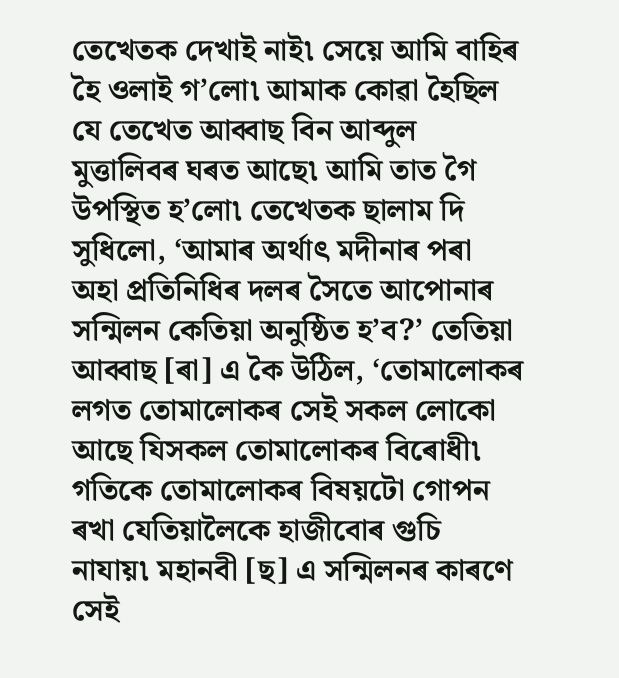তেখেতক দেখাই নাই৷ সেয়ে আমি বাহিৰ হৈ ওলাই গ’লো৷ আমাক কোৱা হৈছিল যে তেখেত আব্বাছ বিন আব্দুল মুত্তালিবৰ ঘৰত আছে৷ আমি তাত গৈ উপস্থিত হ’লো৷ তেখেতক ছালাম দি সুধিলো, ‘আমাৰ অৰ্থাৎ মদীনাৰ পৰা অহা প্ৰতিনিধিৰ দলৰ সৈতে আপোনাৰ সন্মিলন কেতিয়া অনুষ্ঠিত হ’ব?’ তেতিয়া আব্বাছ [ৰা] এ কৈ উঠিল, ‘তোমালোকৰ লগত তোমালোকৰ সেই সকল লোকো আছে যিসকল তোমালোকৰ বিৰোধী৷ গতিকে তোমালোকৰ বিষয়টো গোপন ৰখা যেতিয়ালৈকে হাজীবোৰ গুচি নাযায়৷ মহানবী [ছ] এ সন্মিলনৰ কাৰণে সেই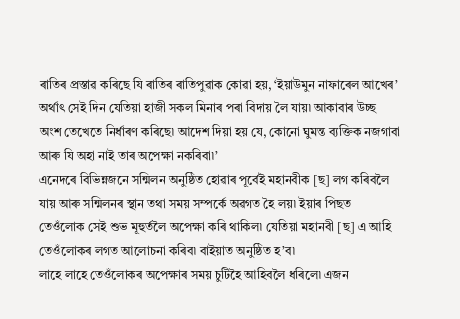ৰাতিৰ প্ৰস্তাৱ কৰিছে যি ৰাতিৰ ৰাতিপুৱাক কোৱা হয়, ‘ইয়াউমুন নাফাৰেল আখেৰ’ অৰ্থাৎ সেই দিন যেতিয়া হাজী সকল মিনাৰ পৰা বিদায় লৈ যায়৷ আকাবাৰ উচ্ছ অংশ তেখেতে নিৰ্ধাৰণ কৰিছে৷ আদেশ দিয়া হয় যে, কোনো ঘুমন্ত ব্যক্তিক নজগাবা আৰু যি অহা নাই তাৰ অপেক্ষা নকৰিবা৷’
এনেদৰে বিভিন্নজনে সন্মিলন অনুষ্ঠিত হোৱাৰ পূৰ্বেই মহানবীক [ছ] লগ কৰিবলৈ যায় আৰু সন্মিলনৰ স্থান তথা সময় সম্পৰ্কে অৱগত হৈ লয়৷ ইয়াৰ পিছত তেওঁলোক সেই শুভ মূহুৰ্তলৈ অপেক্ষা কৰি থাকিল৷ যেতিয়া মহানবী [ছ] এ আহি তেওঁলোকৰ লগত আলোচনা কৰিব৷ বাইয়াত অনুষ্ঠিত হ’ব৷
লাহে লাহে তেওঁলোকৰ অপেক্ষাৰ সময় চুটিহৈ আহিবলৈ ধৰিলে৷ এজন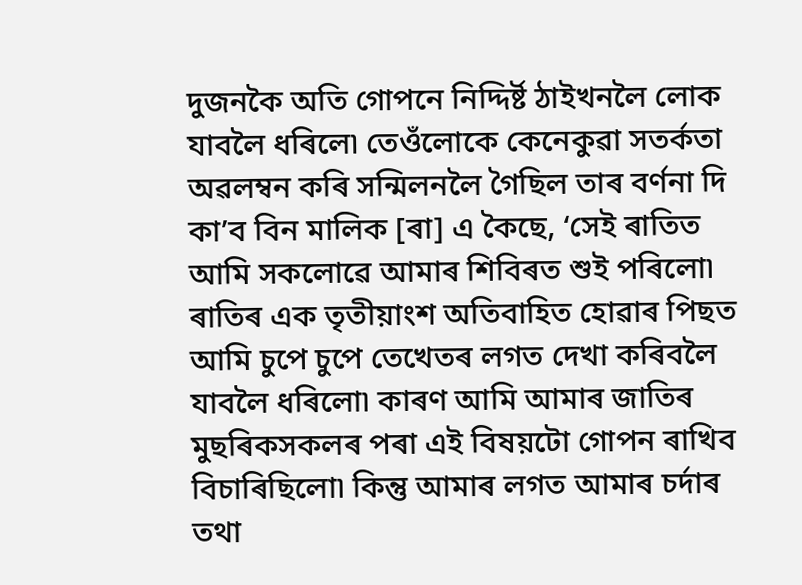দুজনকৈ অতি গোপনে নিদ্দিৰ্ষ্ট ঠাইখনলৈ লোক যাবলৈ ধৰিলে৷ তেওঁলোকে কেনেকুৱা সতৰ্কতা অৱলম্বন কৰি সন্মিলনলৈ গৈছিল তাৰ বৰ্ণনা দি কা’ব বিন মালিক [ৰা] এ কৈছে, ‘সেই ৰাতিত আমি সকলোৱে আমাৰ শিবিৰত শুই পৰিলো৷ ৰাতিৰ এক তৃতীয়াংশ অতিবাহিত হোৱাৰ পিছত আমি চুপে চুপে তেখেতৰ লগত দেখা কৰিবলৈ যাবলৈ ধৰিলো৷ কাৰণ আমি আমাৰ জাতিৰ মুছৰিকসকলৰ পৰা এই বিষয়টো গোপন ৰাখিব বিচাৰিছিলো৷ কিন্তু আমাৰ লগত আমাৰ চৰ্দাৰ তথা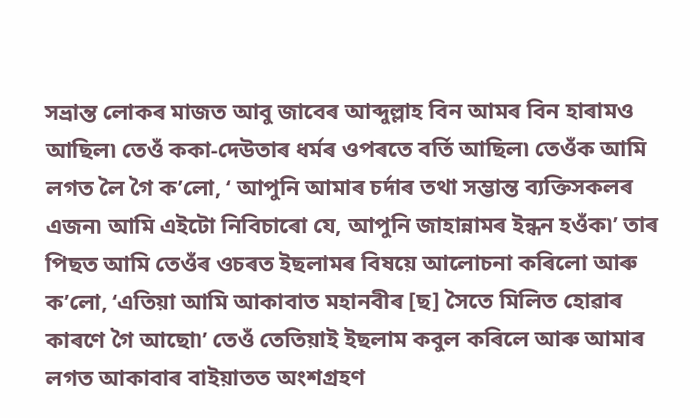সভ্ৰান্ত লোকৰ মাজত আবু জাবেৰ আব্দুল্লাহ বিন আমৰ বিন হাৰামও আছিল৷ তেওঁ ককা-দেউতাৰ ধৰ্মৰ ওপৰতে বৰ্তি আছিল৷ তেওঁক আমি লগত লৈ গৈ ক’লো, ‘ আপুনি আমাৰ চৰ্দাৰ তথা সম্ভান্ত ব্যক্তিসকলৰ এজন৷ আমি এইটো নিবিচাৰো যে, আপুনি জাহান্নামৰ ইন্ধন হওঁক৷’ তাৰ পিছত আমি তেওঁৰ ওচৰত ইছলামৰ বিষয়ে আলোচনা কৰিলো আৰু ক’লো, ‘এতিয়া আমি আকাবাত মহানবীৰ [ছ] সৈতে মিলিত হোৱাৰ কাৰণে গৈ আছো৷’ তেওঁ তেতিয়াই ইছলাম কবুল কৰিলে আৰু আমাৰ লগত আকাবাৰ বাইয়াতত অংশগ্ৰহণ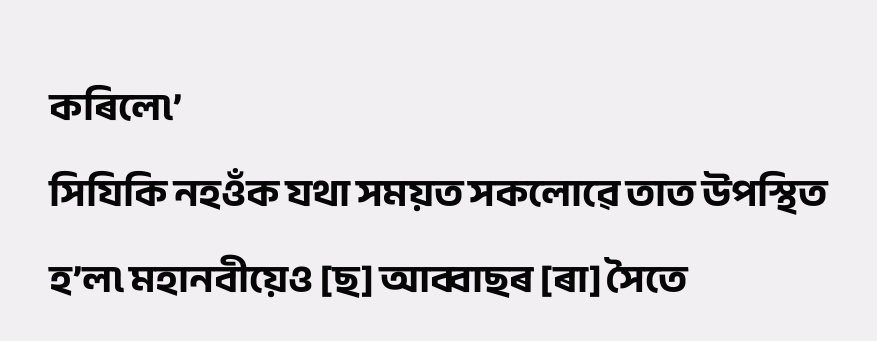কৰিলে৷’
সিযিকি নহওঁক যথা সময়ত সকলোৱে তাত উপস্থিত হ’ল৷ মহানবীয়েও [ছ] আব্বাছৰ [ৰা] সৈতে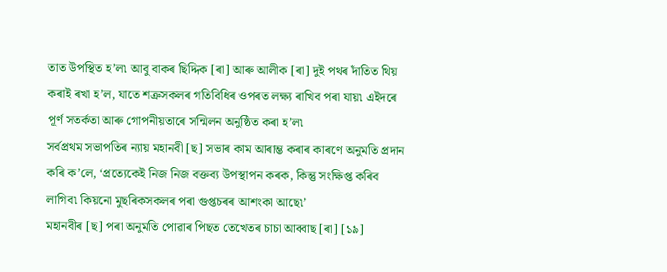তাত উপস্থিত হ’ল৷ আবু বাকৰ ছিদ্দিক [ৰা] আৰু আলীক [ৰা] দুই পথৰ দাঁতিত থিয় কৰাই ৰখা হ’ল, যাতে শত্ৰুসকলৰ গতিবিধিৰ ওপৰত লক্ষ্য ৰাখিব পৰা যায়৷ এইদৰে পূৰ্ণ সতৰ্কতা আৰু গোপনীয়তাৰে সন্মিলন অনুষ্ঠিত কৰা হ’ল৷
সৰ্বপ্ৰথম সভাপতিৰ ন্যায় মহানবী [ছ] সভাৰ কাম আৰাম্ভ কৰাৰ কাৰণে অনুমতি প্ৰদান কৰি ক’লে, ‘প্ৰত্যেকেই নিজ নিজ বক্তব্য উপস্থাপন কৰক, কিন্তু সংক্ষিপ্ত কৰিব লাগিব৷ কিয়নো মুছৰিকসকলৰ পৰা গুপ্তচৰৰ আশংকা আছে৷’
মহানবীৰ [ছ] পৰা অনুমতি পোৱাৰ পিছত তেখেতৰ চাচা আব্বাছ [ৰা] [১৯]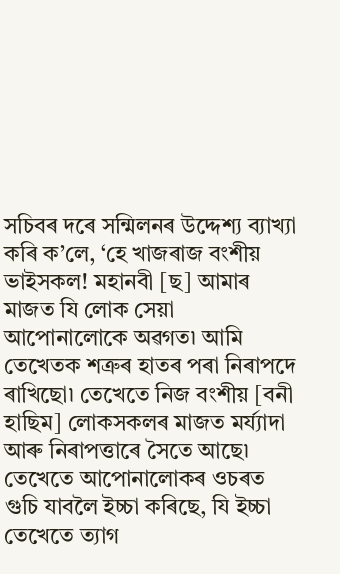সচিবৰ দৰে সন্মিলনৰ উদ্দেশ্য ব্যাখ্যা কৰি ক’লে, ‘হে খাজৰাজ বংশীয় ভাইসকল! মহানবী [ছ] আমাৰ মাজত যি লোক সেয়া আপোনালোকে অৱগত৷ আমি তেখেতক শত্ৰুৰ হাতৰ পৰা নিৰাপদে ৰাখিছো৷ তেখেতে নিজ বংশীয় [বনী হাছিম] লোকসকলৰ মাজত মৰ্য্যাদা আৰু নিৰাপত্তাৰে সৈতে আছে৷ তেখেতে আপোনালোকৰ ওচৰত গুচি যাবলৈ ইচ্চা কৰিছে, যি ইচ্চা তেখেতে ত্যাগ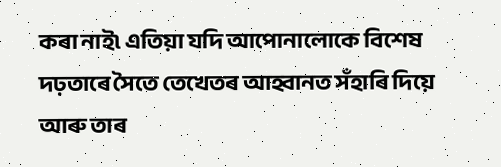কৰা নাই৷ এতিয়া যদি আপোনালোকে বিশেষ দঢ়তাৰে সৈতে তেখেতৰ আহ্বানত সঁহাৰি দিয়ে আৰু তাৰ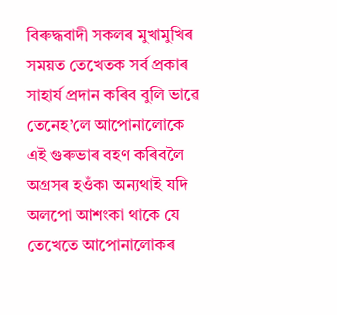বিৰুদ্ধবাদী সকলৰ মুখামুখিৰ সময়ত তেখেতক সৰ্ব প্ৰকাৰ সাহাৰ্য প্ৰদান কৰিব বুলি ভাৱে তেনেহ’লে আপোনালোকে এই গুৰুভাৰ বহণ কৰিবলৈ অগ্ৰসৰ হওঁক৷ অন্যথাই যদি অলপো আশংকা থাকে যে তেখেতে আপোনালোকৰ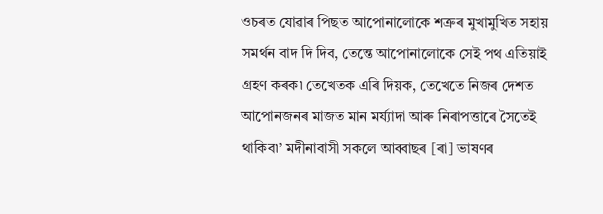ওচৰত যোৱাৰ পিছত আপোনালোকে শত্ৰুৰ মুখামুখিত সহায় সমৰ্থন বাদ দি দিব, তেন্তে আপোনালোকে সেই পথ এতিয়াই গ্ৰহণ কৰক৷ তেখেতক এৰি দিয়ক, তেখেতে নিজৰ দেশত আপোনজনৰ মাজত মান মৰ্য্যাদা আৰু নিৰাপত্তাৰে সৈতেই থাকিব৷’ মদীনাবাসী সকলে আব্বাছৰ [ৰা] ভাষণৰ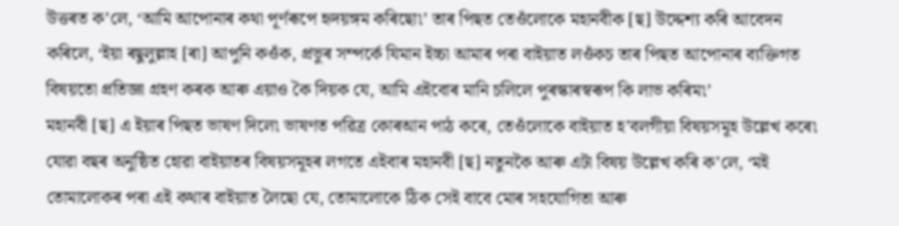উত্তৰত ক’লে, ‘আমি আপোনাৰ কথা পূৰ্ণৰূপে হৃদয়ঙ্গম কৰিছো৷’ তাৰ পিছত তেওঁলোকে মহানবীক [ছ] উদ্দেশ্য কৰি আবেদন কৰিলে, ‘ইয়া ৰছুলুল্লাহ [ৰা] আপুনি কওঁক, প্ৰভুৰ সম্পৰ্কে যিমান ইচ্চা আমাৰ পৰা বাইয়াত লওঁকচ তাৰ পিছত আপোনাৰ ব্যক্তিগত বিষয়তো প্ৰতিজ্ঞা গ্ৰহণ কৰক আৰু এয়াও কৈ দিয়ক যে, আমি এইবোৰ মানি চলিলে পুৰস্কাৰস্বৰূপ কি লাভ কৰিম৷’
মহানবী [ছ] এ ইয়াৰ পিছত ভাষণ দিলে৷ ভাষণত পৱিত্ৰ কোৰআন পাঠ কৰে, তেওঁলোকে বাইয়াত হ’বলগীয়া বিষয়সমূহ উল্লেখ কৰে৷ যোৱা বছৰ অনুষ্ঠিত হোৱা বাইয়াতৰ বিষয়সমূহৰ লগতে এইবাৰ মহানবী [ছ] নতুনকৈ আৰু এটা বিষয় উল্লেখ কৰি ক’লে, ‘মই তোমালোকৰ পৰা এই কথাৰ বাইয়াত লৈছো যে, তোমালোকে ঠিক সেই বাবে মোৰ সহযোগিতা আৰু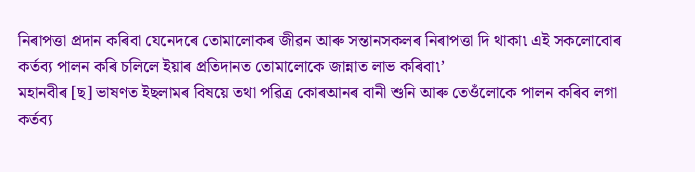নিৰাপত্তা প্ৰদান কৰিবা যেনেদৰে তোমালোকৰ জীৱন আৰু সন্তানসকলৰ নিৰাপত্তা দি থাকা৷ এই সকলোবোৰ কৰ্তব্য পালন কৰি চলিলে ইয়াৰ প্ৰতিদানত তোমালোকে জান্নাত লাভ কৰিবা৷’
মহানবীৰ [ছ] ভাষণত ইছলামৰ বিষয়ে তথা পৱিত্ৰ কোৰআনৰ বানী শুনি আৰু তেওঁলোকে পালন কৰিব লগা কৰ্তব্য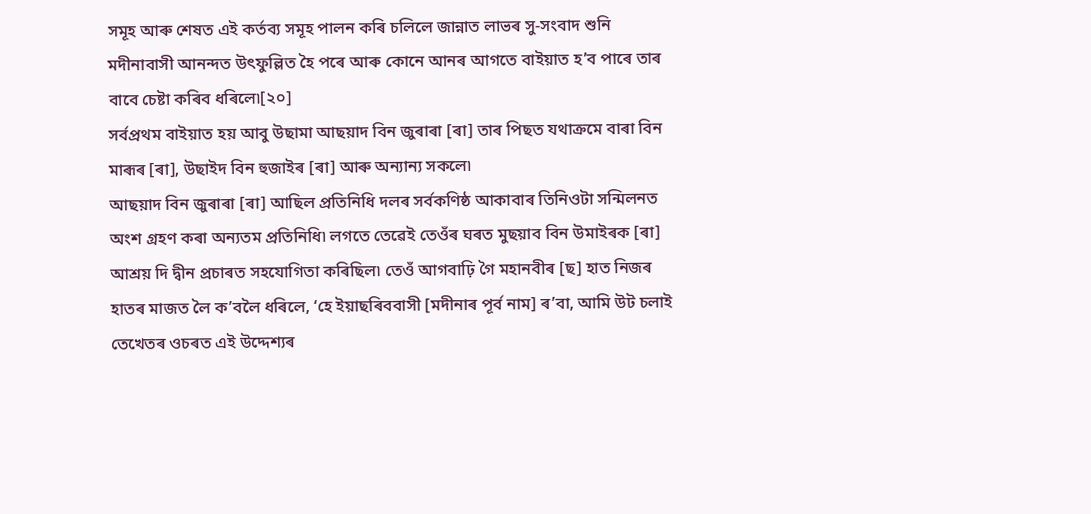সমূহ আৰু শেষত এই কৰ্তব্য সমূহ পালন কৰি চলিলে জান্নাত লাভৰ সু-সংবাদ শুনি মদীনাবাসী আনন্দত উৎফুল্লিত হৈ পৰে আৰু কোনে আনৰ আগতে বাইয়াত হ’ব পাৰে তাৰ বাবে চেষ্টা কৰিব ধৰিলে৷[২০]
সৰ্বপ্ৰথম বাইয়াত হয় আবু উছামা আছয়াদ বিন জুৰাৰা [ৰা] তাৰ পিছত যথাক্ৰমে বাৰা বিন মাৰূৰ [ৰা], উছাইদ বিন হুজাইৰ [ৰা] আৰু অন্যান্য সকলে৷
আছয়াদ বিন জুৰাৰা [ৰা] আছিল প্ৰতিনিধি দলৰ সৰ্বকণিষ্ঠ আকাবাৰ তিনিওটা সন্মিলনত অংশ গ্ৰহণ কৰা অন্যতম প্ৰতিনিধি৷ লগতে তেৱেই তেওঁৰ ঘৰত মুছয়াব বিন উমাইৰক [ৰা] আশ্ৰয় দি দ্বীন প্ৰচাৰত সহযোগিতা কৰিছিল৷ তেওঁ আগবাঢ়ি গৈ মহানবীৰ [ছ] হাত নিজৰ হাতৰ মাজত লৈ ক’বলৈ ধৰিলে, ‘হে ইয়াছৰিববাসী [মদীনাৰ পূৰ্ব নাম] ৰ’বা, আমি উট চলাই তেখেতৰ ওচৰত এই উদ্দেশ্যৰ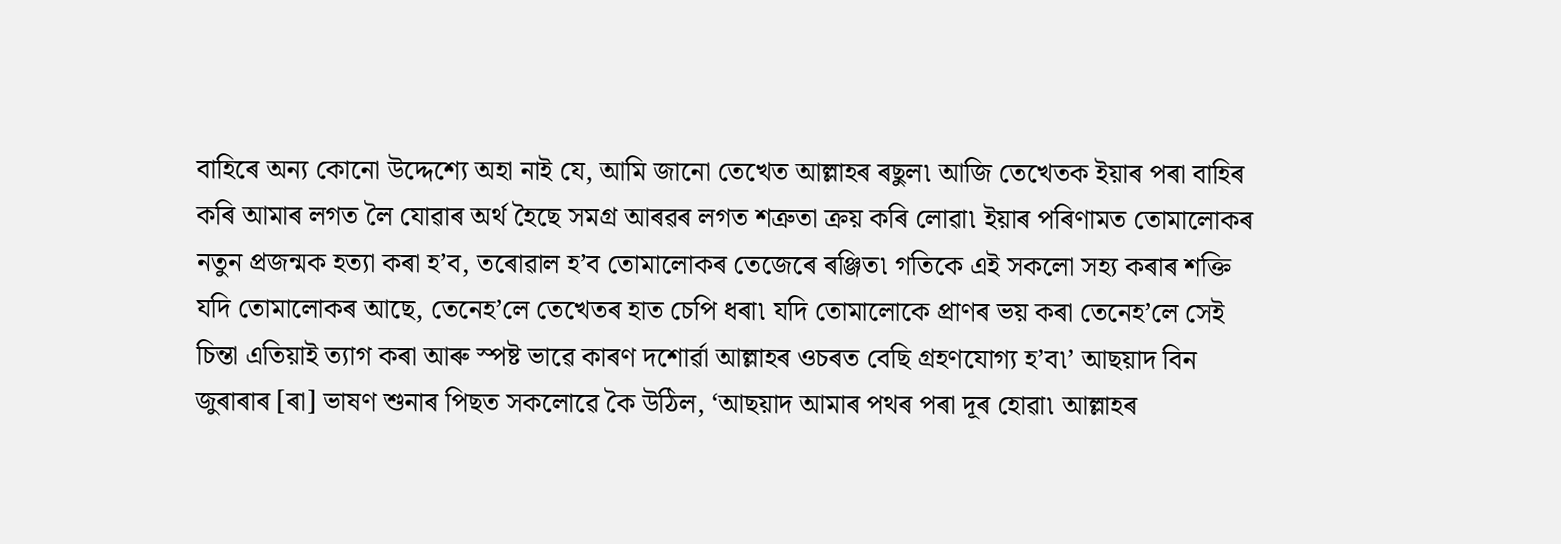বাহিৰে অন্য কোনো উদ্দেশ্যে অহা নাই যে, আমি জানো তেখেত আল্লাহৰ ৰছুল৷ আজি তেখেতক ইয়াৰ পৰা বাহিৰ কৰি আমাৰ লগত লৈ যোৱাৰ অৰ্থ হৈছে সমগ্ৰ আৰৱৰ লগত শত্ৰুতা ক্ৰয় কৰি লোৱা৷ ইয়াৰ পৰিণামত তোমালোকৰ নতুন প্ৰজন্মক হত্যা কৰা হ’ব, তৰোৱাল হ’ব তোমালোকৰ তেজেৰে ৰঞ্জিত৷ গতিকে এই সকলো সহ্য কৰাৰ শক্তি যদি তোমালোকৰ আছে, তেনেহ’লে তেখেতৰ হাত চেপি ধৰা৷ যদি তোমালোকে প্ৰাণৰ ভয় কৰা তেনেহ’লে সেই চিন্তা এতিয়াই ত্যাগ কৰা আৰু স্পষ্ট ভাৱে কাৰণ দশোৰ্ৱা আল্লাহৰ ওচৰত বেছি গ্ৰহণযোগ্য হ’ব৷’ আছয়াদ বিন জুৰাৰাৰ [ৰা] ভাষণ শুনাৰ পিছত সকলোৱে কৈ উঠিল, ‘আছয়াদ আমাৰ পথৰ পৰা দূৰ হোৱা৷ আল্লাহৰ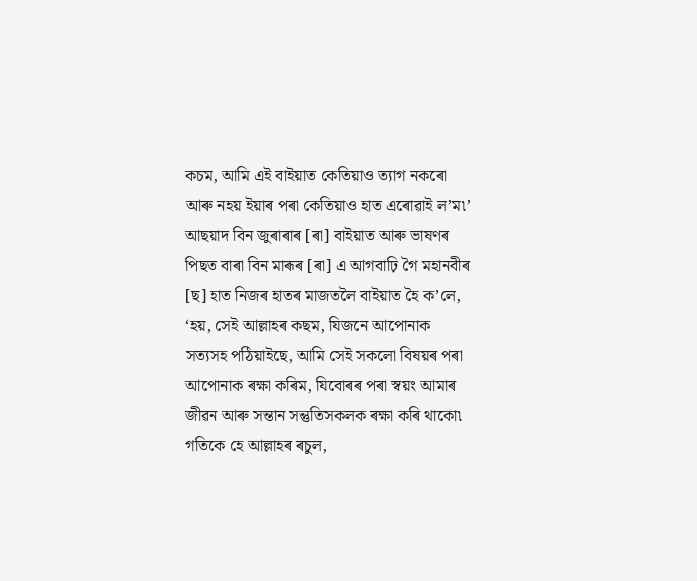কচম, আমি এই বাইয়াত কেতিয়াও ত্যাগ নকৰো আৰু নহয় ইয়াৰ পৰা কেতিয়াও হাত এৰোৱাই ল’ম৷’
আছয়াদ বিন জুৰাৰাৰ [ৰা] বাইয়াত আৰু ভাষণৰ পিছত বাৰা বিন মাৰূৰ [ৰা] এ আগবাঢ়ি গৈ মহানবীৰ [ছ] হাত নিজৰ হাতৰ মাজতলৈ বাইয়াত হৈ ক’লে, ‘হয়, সেই আল্লাহৰ কছম, যিজনে আপোনাক সত্যসহ পঠিয়াইছে, আমি সেই সকলো বিষয়ৰ পৰা আপোনাক ৰক্ষা কৰিম, যিবোৰৰ পৰা স্বয়ং আমাৰ জীৱন আৰু সন্তান সন্তুতিসকলক ৰক্ষা কৰি থাকো৷ গতিকে হে আল্লাহৰ ৰচুল,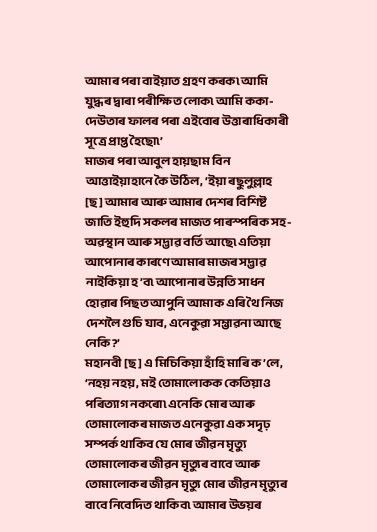আমাৰ পৰা বাইয়াত গ্ৰহণ কৰক৷ আমি যুদ্ধৰ দ্বাৰা পৰীক্ষিত লোক৷ আমি ককা-দেউতাৰ ফালৰ পৰা এইবোৰ উত্তাৰাধিকাৰী সূত্ৰে প্ৰাপ্ত হৈছো৷’
মাজৰ পৰা আবুল হায়ছাম বিন আত্তাইয়াহানে কৈ উঠিল, ‘ইয়া ৰছুলুল্লাহ [ছ] আমাৰ আৰু আমাৰ দেশৰ বিশিষ্ট জাতি ইহুদি সকলৰ মাজত পাৰস্পৰিক সহ-অৱস্থান আৰু সদ্ভাৱ বৰ্তি আছে৷ এতিয়া আপোনাৰ কাৰণে আমাৰ মাজৰ সদ্ভাৱ নাইকিয়া হ’ব৷ আপোনাৰ উন্নতি সাধন হোৱাৰ পিছত আপুনি আমাক এৰি থৈ নিজ দেশলৈ গুচি যাব, এনেকুৱা সম্ভাৱনা আছে নেকি?’
মহানবী [ছ] এ মিচিকিয়া হাঁহি মাৰি ক’লে, ‘নহয় নহয়, মই তোমালোকক কেতিয়াও পৰিত্যাগ নকৰো৷ এনেকি মোৰ আৰু তোমালোকৰ মাজত এনেকুৱা এক সদৃঢ় সম্পৰ্ক থাকিব যে মোৰ জীৱন মৃত্যু তোমালোকৰ জীৱন মৃত্যুৰ বাবে আৰু তোমালোকৰ জীৱন মৃত্যু মোৰ জীৱন মৃত্যুৰ বাবে নিবেদিত থাকিব৷ আমাৰ উভয়ৰ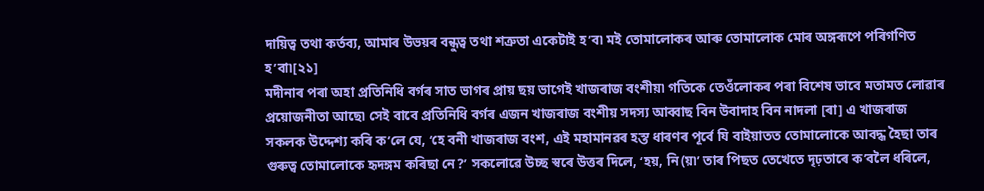দায়িত্ব তথা কৰ্তব্য, আমাৰ উভয়ৰ বন্ধুত্ব তথা শত্ৰুতা একেটাই হ’ব৷ মই তোমালোকৰ আৰু তোমালোক মোৰ অঙ্গৰূপে পৰিগণিত হ’বা৷[২১]
মদীনাৰ পৰা অহা প্ৰতিনিধি বৰ্গৰ সাত ভাগৰ প্ৰায় ছয় ভাগেই খাজৰাজ বংশীয়৷ গতিকে তেওঁলোকৰ পৰা বিশেষ ভাবে মতামত লোৱাৰ প্ৰয়োজনীতা আছে৷ সেই বাবে প্ৰতিনিধি বৰ্গৰ এজন খাজৰাজ বংশীয় সদস্য আব্বাছ বিন উবাদাহ বিন নাদলা [ৰা] এ খাজৰাজ সকলক উদ্দেশ্য কৰি ক’লে যে, ‘হে বনী খাজৰাজ বংশ, এই মহামানৱৰ হস্ত ধাৰণৰ পূৰ্বে যি বাইয়াতত তোমালোকে আবদ্ধ হৈছা তাৰ গুৰুত্ব তোমালোকে হৃদঙ্গম কৰিছা নে?’ সকলোৱে উচ্ছ স্বৰে উত্তৰ দিলে, ‘হয়, নি(য়৷’ তাৰ পিছত তেখেতে দৃঢ়তাৰে ক’বলৈ ধৰিলে,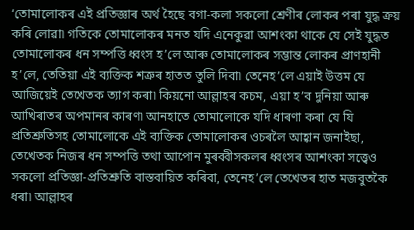‘তোমালোকৰ এই প্ৰতিজ্ঞাৰ অৰ্থ হৈছে বগা-কলা সকলো শ্ৰেণীৰ লোকৰ পৰা যুদ্ধ ক্ৰয় কৰি লোৱা৷ গতিকে তোমালোকৰ মনত যদি এনেকুৱা আশংকা থাকে যে সেই যুদ্ধত তোমালোকৰ ধন সম্পত্তি ধ্বংস হ’লে আৰু তোমালোকৰ সম্ভান্ত লোকৰ প্ৰাণহানী হ’লে, তেতিয়া এই ব্যক্তিক শত্ৰুৰ হাতত তুলি দিবা৷ তেনেহ’লে এয়াই উত্তম যে আজিয়েই তেখেতক ত্যাগ কৰা৷ কিয়নো আল্লাহৰ কচম, এয়া হ’ব দুনিয়া আৰু আখিৰাতৰ অপমানৰ কাৰণ৷ আনহাতে তোমালোকে যদি ধাৰণা কৰা যে যি প্ৰতিশ্ৰুতিসহ তোমালোকে এই ব্যক্তিক তোমালোকৰ ওচৰলৈ আহ্বান জনাইছা, তেখেতক নিজৰ ধন সম্পত্তি তথা আপোন মুৰব্বীসকলৰ ধ্বংসৰ আশংকা সত্ত্বেও সকলো প্ৰতিজ্ঞা-প্ৰতিশ্ৰুতি বাস্তবায়িত কৰিবা, তেনেহ’লে তেখেতৰ হাত মজবুতকৈ ধৰা৷ আল্লাহৰ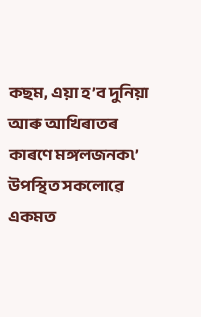কছম, এয়া হ’ব দুনিয়া আৰু আখিৰাতৰ কাৰণে মঙ্গলজনক৷’
উপস্থিত সকলোৱে একমত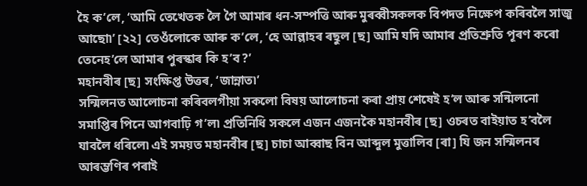হৈ ক’লে, ‘আমি তেখেতক লৈ গৈ আমাৰ ধন-সম্পত্তি আৰু মুৰব্বীসকলক বিপদত নিক্ষেপ কৰিবলৈ সাজু আছো৷’ [২২] তেওঁলোকে আৰু ক’লে, ‘হে আল্লাহৰ ৰছুল [ছ] আমি যদি আমাৰ প্ৰতিশ্ৰুতি পূৰণ কৰো তেনেহ’লে আমাৰ পুৰস্কাৰ কি হ’ব?’
মহানবীৰ [ছ] সংক্ষিপ্ত উত্তৰ, ‘জান্নাত৷’
সন্মিলনত আলোচনা কৰিবলগীয়া সকলো বিষয় আলোচনা কৰা প্ৰায় শেষেই হ’ল আৰু সন্মিলনো সমাপ্তিৰ পিনে আগবাঢ়ি গ’ল৷ প্ৰতিনিধি সকলে এজন এজনকৈ মহানবীৰ [ছ] ওচৰত বাইয়াত হ’বলৈ যাবলৈ ধৰিলে৷ এই সময়ত মহানবীৰ [ছ] চাচা আব্বাছ বিন আব্দুল মুত্তালিব [ৰা] যি জন সন্মিলনৰ আৰম্ভণিৰ পৰাই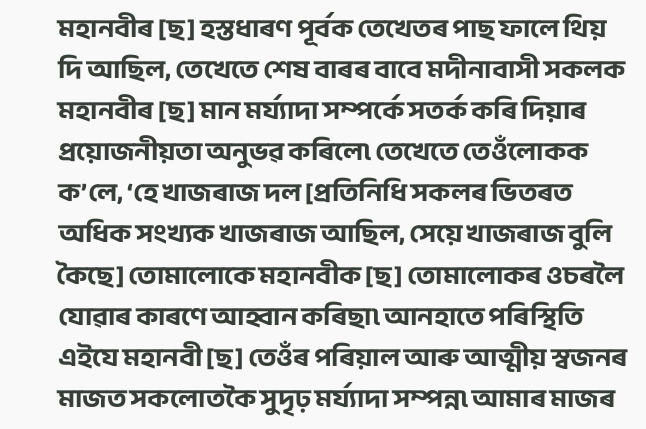মহানবীৰ [ছ] হস্তধাৰণ পূৰ্বক তেখেতৰ পাছ ফালে থিয় দি আছিল, তেখেতে শেষ বাৰৰ বাবে মদীনাবাসী সকলক মহানবীৰ [ছ] মান মৰ্য্যাদা সম্পৰ্কে সতৰ্ক কৰি দিয়াৰ প্ৰয়োজনীয়তা অনুভৱ কৰিলে৷ তেখেতে তেওঁলোকক ক’লে, ‘হে খাজৰাজ দল [প্ৰতিনিধি সকলৰ ভিতৰত অধিক সংখ্যক খাজৰাজ আছিল, সেয়ে খাজৰাজ বুলি কৈছে] তোমালোকে মহানবীক [ছ] তোমালোকৰ ওচৰলৈ যোৱাৰ কাৰণে আহ্বান কৰিছা৷ আনহাতে পৰিস্থিতি এইযে মহানবী [ছ] তেওঁৰ পৰিয়াল আৰু আত্মীয় স্বজনৰ মাজত সকলোতকৈ সুদৃঢ় মৰ্য্যাদা সম্পন্ন৷ আমাৰ মাজৰ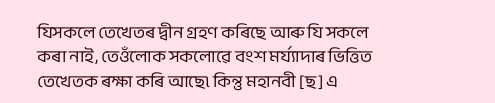যিসকলে তেখেতৰ দ্বীন গ্ৰহণ কৰিছে আৰু যি সকলে কৰা নাই, তেওঁলোক সকলোৱে বংশ মৰ্য্যাদাৰ ভিত্তিত তেখেতক ৰক্ষা কৰি আছে৷ কিন্তু মহানবী [ছ] এ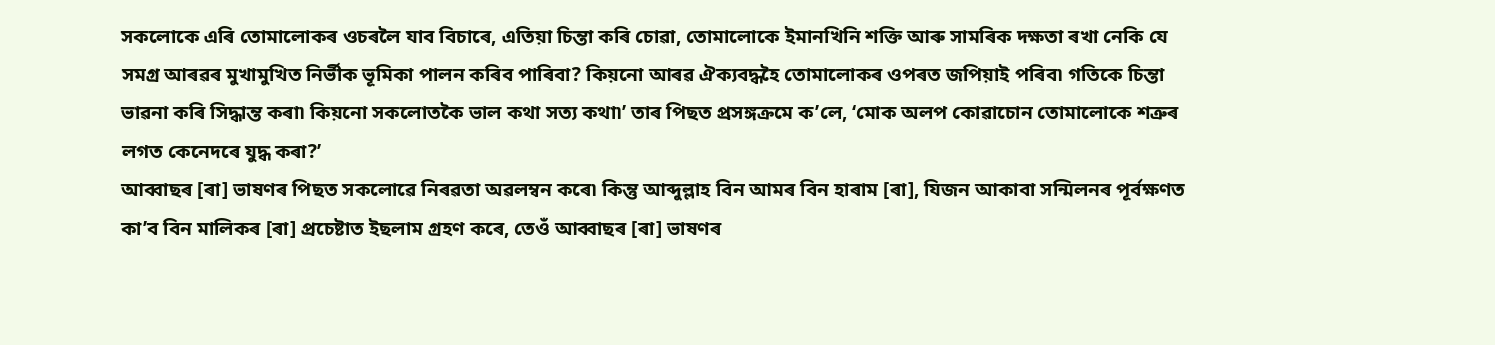সকলোকে এৰি তোমালোকৰ ওচৰলৈ যাব বিচাৰে, এতিয়া চিন্তা কৰি চোৱা, তোমালোকে ইমানখিনি শক্তি আৰু সামৰিক দক্ষতা ৰখা নেকি যে সমগ্ৰ আৰৱৰ মুখামুখিত নিৰ্ভীক ভূমিকা পালন কৰিব পাৰিবা? কিয়নো আৰৱ ঐক্যবদ্ধহৈ তোমালোকৰ ওপৰত জপিয়াই পৰিব৷ গতিকে চিন্তা ভাৱনা কৰি সিদ্ধান্ত কৰা৷ কিয়নো সকলোতকৈ ভাল কথা সত্য কথা৷’ তাৰ পিছত প্ৰসঙ্গক্ৰমে ক’লে, ‘মোক অলপ কোৱাচোন তোমালোকে শত্ৰুৰ লগত কেনেদৰে যুদ্ধ কৰা?’
আব্বাছৰ [ৰা] ভাষণৰ পিছত সকলোৱে নিৰৱতা অৱলম্বন কৰে৷ কিন্তু আব্দুল্লাহ বিন আমৰ বিন হাৰাম [ৰা], যিজন আকাবা সন্মিলনৰ পূৰ্বক্ষণত কা’ব বিন মালিকৰ [ৰা] প্ৰচেষ্টাত ইছলাম গ্ৰহণ কৰে, তেওঁ আব্বাছৰ [ৰা] ভাষণৰ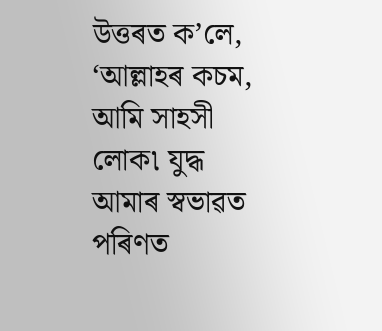উত্তৰত ক’লে, ‘আল্লাহৰ কচম, আমি সাহসী লোক৷ যুদ্ধ আমাৰ স্বভাৱত পৰিণত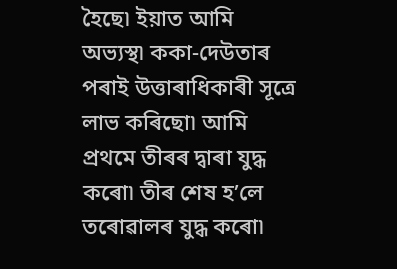হৈছে৷ ইয়াত আমি অভ্যস্থ৷ ককা-দেউতাৰ পৰাই উত্তাৰাধিকাৰী সূত্ৰে লাভ কৰিছো৷ আমি প্ৰথমে তীৰৰ দ্বাৰা যুদ্ধ কৰো৷ তীৰ শেষ হ’লে তৰোৱালৰ যুদ্ধ কৰো৷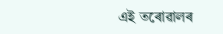এই তৰোৱালৰ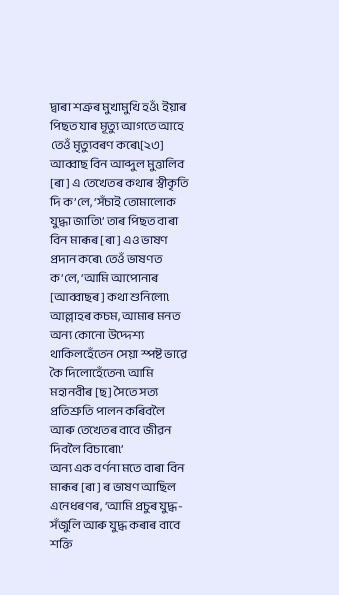দ্বাৰা শত্ৰুৰ মুখামুখি হওঁ৷ ইয়াৰ পিছত যাৰ মূত্যু আগতে আহে তেওঁ মৃত্যুবৰণ কৰে৷[২৩]
আব্বাছ বিন আব্দুল মুত্তালিব [ৰা] এ তেখেতৰ কথাৰ স্বীকৃতি দি ক’লে, ‘সঁচাই তোমালোক যুদ্ধা জাতি৷’ তাৰ পিছত বাৰা বিন মাৰূৰ [ৰা] এও ভাষণ প্ৰদান কৰে৷ তেওঁ ভাষণত ক’লে, ‘আমি আপোনাৰ [আব্বাছৰ] কথা শুনিলো৷ আল্লাহৰ কচম, আমাৰ মনত অন্য কোনো উদ্দেশ্য থাকিলহেঁতেন সেয়া স্পষ্ট ভাৱে কৈ দিলোহেঁতেন৷ আমি মহানবীৰ [ছ] সৈতে সত্য প্ৰতিশ্ৰুতি পালন কৰিবলৈ আৰু তেখেতৰ বাবে জীৱন দিবলৈ বিচাৰো৷’
অন্য এক বৰ্ণনা মতে বাৰা বিন মাৰূৰ [ৰা] ৰ ভাষণ আছিল এনেধৰণৰ, ‘আমি প্ৰচুৰ যুদ্ধ-সঁজুলি আৰু যুদ্ধ কৰাৰ বাবে শক্তি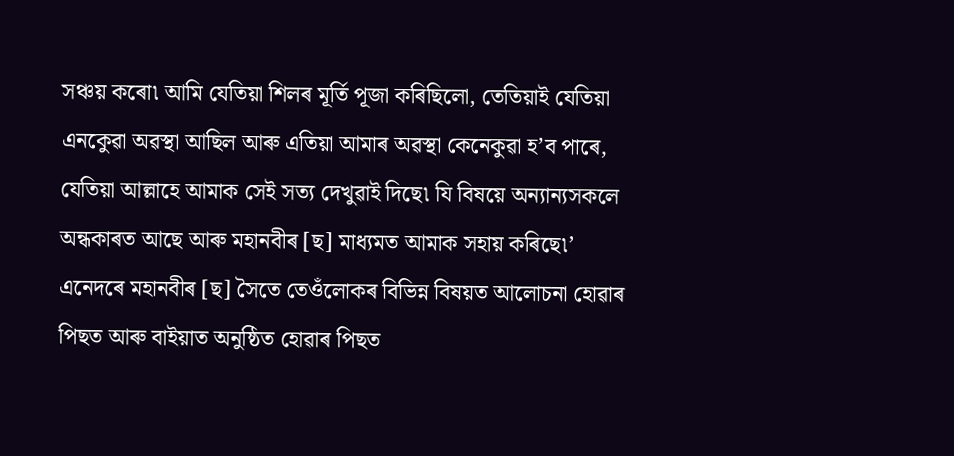সঞ্চয় কৰো৷ আমি যেতিয়া শিলৰ মূৰ্তি পূজা কৰিছিলো, তেতিয়াই যেতিয়া এনকেুৱা অৱস্থা আছিল আৰু এতিয়া আমাৰ অৱস্থা কেনেকুৱা হ’ব পাৰে, যেতিয়া আল্লাহে আমাক সেই সত্য দেখুৱাই দিছে৷ যি বিষয়ে অন্যান্যসকলে অন্ধকাৰত আছে আৰু মহানবীৰ [ছ] মাধ্যমত আমাক সহায় কৰিছে৷’
এনেদৰে মহানবীৰ [ছ] সৈতে তেওঁলোকৰ বিভিন্ন বিষয়ত আলোচনা হোৱাৰ পিছত আৰু বাইয়াত অনুষ্ঠিত হোৱাৰ পিছত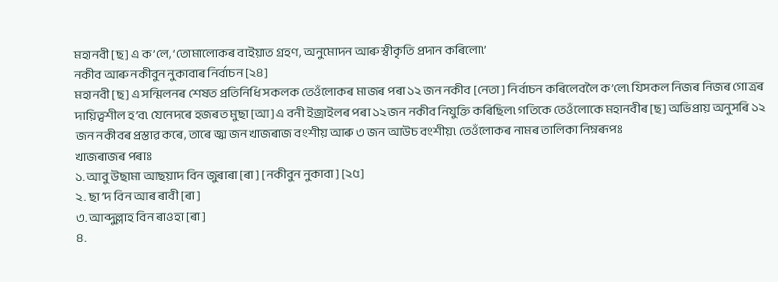মহানবী [ছ] এ ক’লে, ‘তোমালোকৰ বাইয়াত গ্ৰহণ, অনুমোদন আৰু স্বীকৃতি প্ৰদান কৰিলো৷’
নকীব আৰু নকীবুন নুকাবাৰ নিৰ্বাচন [২৪]
মহানবী [ছ] এ সন্মিলনৰ শেষত প্ৰতিনিধি সকলক তেওঁলোকৰ মাজৰ পৰা ১২ জন নকীব [নেতা] নিৰ্বাচন কৰিলেবলৈ ক’লে৷ যিসকল নিজৰ নিজৰ গোত্ৰৰ দায়িত্বশীল হ’ব৷ যেনেদৰে হজৰত মুছা [আ] এ বনী ইজ্ৰাইলৰ পৰা ১২ জন নকীব নিযুক্তি কৰিছিল৷ গতিকে তেওঁলোকে মহানবীৰ [ছ] অভিপ্ৰায় অনুসৰি ১২ জন নকীবৰ প্ৰস্তাৱ কৰে, তাৰে জ্ঝ জন খাজৰাজ বংশীয় আৰু ৩ জন আউচ বংশীয়৷ তেওঁলোকৰ নামৰ তালিকা নিম্নৰূপঃ
খাজৰাজৰ পৰাঃ
১. আবু উছামা আছয়াদ বিন জুৰাৰা [ৰা] [নকীবুন নুকাবা] [২৫]
২. ছা’দ বিন আৰ ৰাবী [ৰা]
৩. আব্দুল্লাহ বিন ৰাওহা [ৰা]
৪.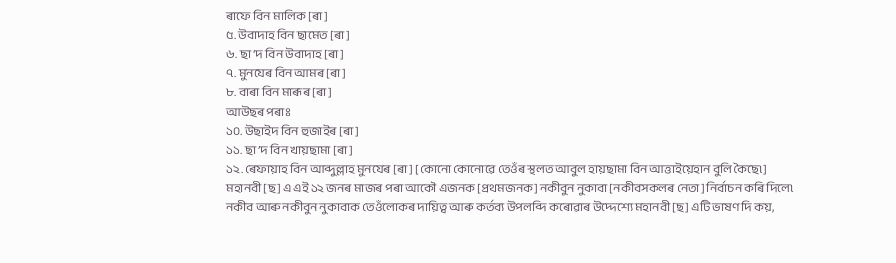ৰাফে বিন মালিক [ৰা]
৫. উবাদাহ বিন ছামেত [ৰা]
৬. ছা’দ বিন উবাদাহ [ৰা]
৭. মুনযেৰ বিন আমৰ [ৰা]
৮. বাৰা বিন মাৰূৰ [ৰা]
আউছৰ পৰাঃ
১০. উছাইদ বিন হুজাইৰ [ৰা]
১১. ছা’দ বিন খায়ছামা [ৰা]
১২. ৰেফায়াহ বিন আব্দুল্লাহ মুনযেৰ [ৰা] [কোনো কোনোৱে তেওঁৰ স্থলত আবুল হায়ছামা বিন আত্তাইয়েহান বুলি কৈছে৷]
মহানবী [ছ] এ এই ১২ জনৰ মাজৰ পৰা আকৌ এজনক [প্ৰথমজনক] নকীবুন নুকাবা [নকীবসকলৰ নেতা] নিৰ্বাচন কৰি দিলে৷ নকীব আৰু নকীবুন নুকাবাক তেওঁলোকৰ দায়িত্ব আৰু কৰ্তব্য উপলব্দি কৰোৱাৰ উদ্দেশ্যে মহানবী [ছ] এটি ভাষণ দি কয়,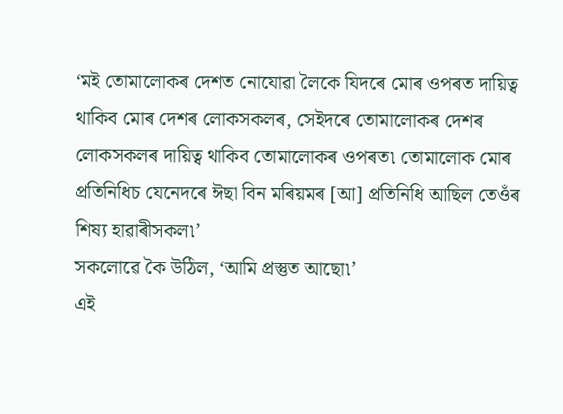‘মই তোমালোকৰ দেশত নোযোৱা লৈকে যিদৰে মোৰ ওপৰত দায়িত্ব থাকিব মোৰ দেশৰ লোকসকলৰ, সেইদৰে তোমালোকৰ দেশৰ লোকসকলৰ দায়িত্ব থাকিব তোমালোকৰ ওপৰত৷ তোমালোক মোৰ প্ৰতিনিধিচ যেনেদৰে ঈছা বিন মৰিয়মৰ [আ] প্ৰতিনিধি আছিল তেওঁৰ শিষ্য হাৱাৰীসকল৷’
সকলোৱে কৈ উঠিল, ‘আমি প্ৰস্তুত আছো৷’
এই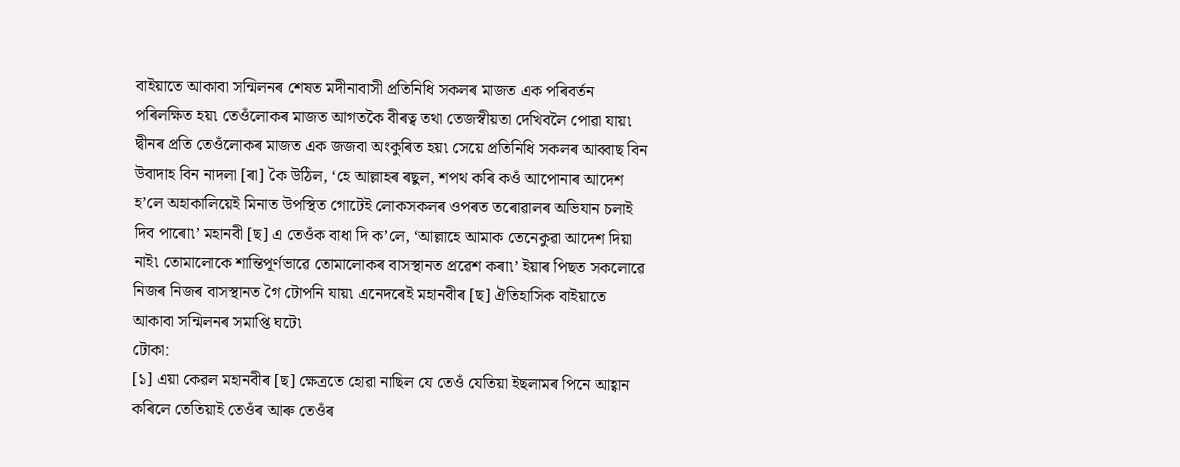বাইয়াতে আকাবা সন্মিলনৰ শেষত মদীনাবাসী প্ৰতিনিধি সকলৰ মাজত এক পৰিবৰ্তন পৰিলক্ষিত হয়৷ তেওঁলোকৰ মাজত আগতকৈ বীৰত্ব তথা তেজস্বীয়তা দেখিবলৈ পোৱা যায়৷ দ্বীনৰ প্ৰতি তেওঁলোকৰ মাজত এক জজবা অংকুৰিত হয়৷ সেয়ে প্ৰতিনিধি সকলৰ আব্বাছ বিন উবাদাহ বিন নাদলা [ৰা] কৈ উঠিল, ‘হে আল্লাহৰ ৰছুল, শপথ কৰি কওঁ আপোনাৰ আদেশ হ’লে অহাকালিয়েই মিনাত উপস্থিত গোটেই লোকসকলৰ ওপৰত তৰোৱালৰ অভিযান চলাই দিব পাৰো৷’ মহানবী [ছ] এ তেওঁক বাধা দি ক’লে, ‘আল্লাহে আমাক তেনেকুৱা আদেশ দিয়া নাই৷ তোমালোকে শান্তিপূৰ্ণভাৱে তোমালোকৰ বাসস্থানত প্ৰৱেশ কৰা৷’ ইয়াৰ পিছত সকলোৱে নিজৰ নিজৰ বাসস্থানত গৈ টোপনি যায়৷ এনেদৰেই মহানবীৰ [ছ] ঐতিহাসিক বাইয়াতে আকাবা সন্মিলনৰ সমাপ্তি ঘটে৷
টোকা:
[১] এয়া কেৱল মহানবীৰ [ছ] ক্ষেত্ৰতে হোৱা নাছিল যে তেওঁ যেতিয়া ইছলামৰ পিনে আহ্বান কৰিলে তেতিয়াই তেওঁৰ আৰু তেওঁৰ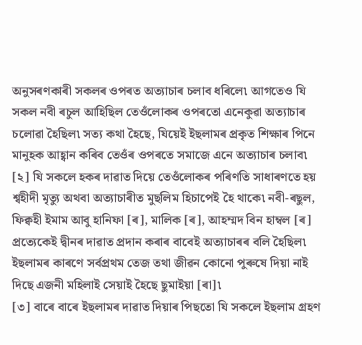অনুসৰণকাৰী সকলৰ ওপৰত অত্যাচাৰ চলাব ধৰিলে৷ আগতেও যি সকল নবী ৰচুল আহিছিল তেওঁলোকৰ ওপৰতো এনেকুৱা অত্যাচাৰ চলোৱা হৈছিল৷ সত্য কথা হৈছে, যিয়েই ইছলামৰ প্ৰকৃত শিক্ষাৰ পিনে মানুহক আহ্বান কৰিব তেওঁৰ ওপৰতে সমাজে এনে অত্যাচাৰ চলাব৷
[২] যি সকলে হকৰ দাৱাত দিয়ে তেওঁলোকৰ পৰিণতি সাধাৰণতে হয় শ্বহীদী মৃত্যু অথবা অত্যাচাৰীত মুছলিম হিচাপেই হৈ থাকে৷ নবী-ৰছুল, ফিক্বহী ইমাম আবু হানিফা [ৰ], মালিক [ৰ], আহম্মদ বিন হাম্বল [ৰ] প্ৰত্যেকেই দ্বীনৰ দাৱাত প্ৰদান কৰাৰ বাবেই অত্যাচাৰৰ বলি হৈছিল৷ ইছলামৰ কাৰণে সৰ্বপ্ৰথম তেজ তথা জীৱন কোনো পুৰুষে দিয়া নাই দিছে এজনী মহিলাই সেয়াই হৈছে ছুমাইয়া [ৰা]৷
[৩] বাৰে বাৰে ইছলামৰ দাৱাত দিয়াৰ পিছতো যি সকলে ইছলাম গ্ৰহণ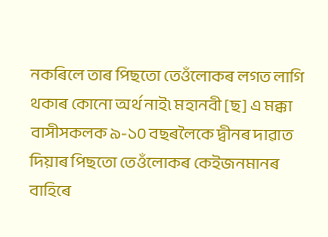নকৰিলে তাৰ পিছতো তেওঁলোকৰ লগত লাগি থকাৰ কোনো অৰ্থ নাই৷ মহানবী [ছ] এ মক্কা বাসীসকলক ৯-১০ বছৰলৈকে দ্বীনৰ দাৱাত দিয়াৰ পিছতো তেওঁলোকৰ কেইজনমানৰ বাহিৰে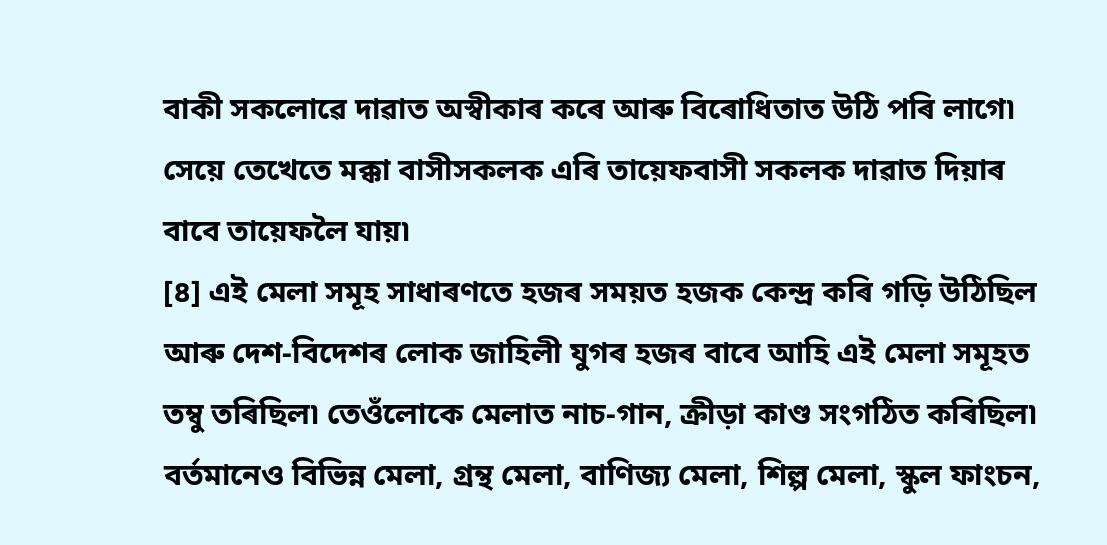বাকী সকলোৱে দাৱাত অস্বীকাৰ কৰে আৰু বিৰোধিতাত উঠি পৰি লাগে৷ সেয়ে তেখেতে মক্কা বাসীসকলক এৰি তায়েফবাসী সকলক দাৱাত দিয়াৰ বাবে তায়েফলৈ যায়৷
[৪] এই মেলা সমূহ সাধাৰণতে হজৰ সময়ত হজক কেন্দ্ৰ কৰি গড়ি উঠিছিল আৰু দেশ-বিদেশৰ লোক জাহিলী যুগৰ হজৰ বাবে আহি এই মেলা সমূহত তম্বু তৰিছিল৷ তেওঁলোকে মেলাত নাচ-গান, ক্ৰীড়া কাণ্ড সংগঠিত কৰিছিল৷ বৰ্তমানেও বিভিন্ন মেলা, গ্ৰন্থ মেলা, বাণিজ্য মেলা, শিল্প মেলা, স্কুল ফাংচন,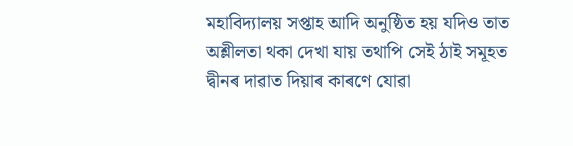মহাবিদ্যালয় সপ্তাহ আদি অনুষ্ঠিত হয় যদিও তাত অশ্লীলতা থকা দেখা যায় তথাপি সেই ঠাই সমূহত দ্বীনৰ দাৱাত দিয়াৰ কাৰণে যোৱা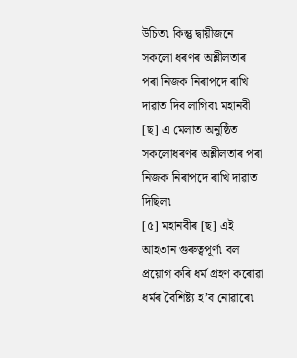উচিত৷ কিন্তু দ্বায়ীজনে সকলো ধৰণৰ অশ্লীলতাৰ পৰা নিজক নিৰাপদে ৰাখি দাৱাত দিব লাগিব৷ মহানবী [ছ] এ মেলাত অনুষ্ঠিত সকলোধৰণৰ অশ্লীলতাৰ পৰা নিজক নিৰাপদে ৰাখি দাৱাত দিছিল৷
[৫] মহানবীৰ [ছ] এই আহ৩ান গুৰুত্বপূৰ্ণ৷ বল প্ৰয়োগ কৰি ধৰ্ম গ্ৰহণ কৰোৱা ধৰ্মৰ বৈশিষ্ট্য হ’ব নোৱাৰে৷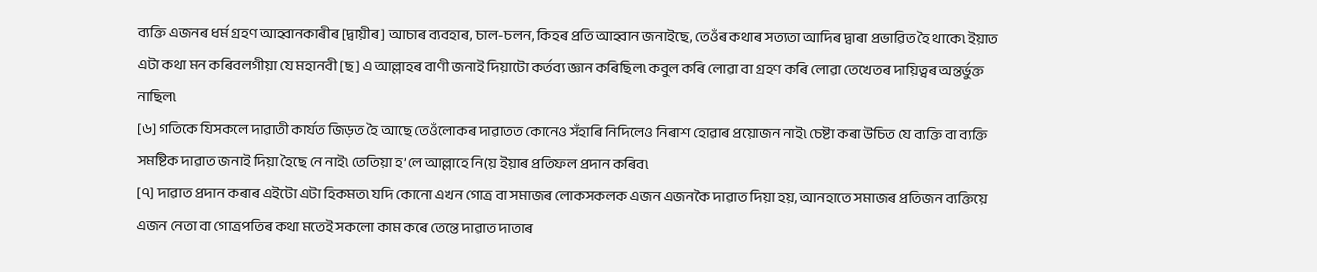ব্যক্তি এজনৰ ধৰ্ম গ্ৰহণ আহ্বানকাৰীৰ [দ্বায়ীৰ] আচাৰ ব্যবহাৰ, চাল-চলন, কিহৰ প্ৰতি আহ্বান জনাইছে, তেওঁৰ কথাৰ সত্যতা আদিৰ দ্বাৰা প্ৰভাৱিত হৈ থাকে৷ ইয়াত এটা কথা মন কৰিবলগীয়া যে মহানবী [ছ] এ আল্লাহৰ বাণী জনাই দিয়াটো কৰ্তব্য জ্ঞান কৰিছিল৷ কবুল কৰি লোৱা বা গ্ৰহণ কৰি লোৱা তেখেতৰ দায়িত্বৰ অন্তৰ্ভুক্ত নাছিল৷
[৬] গতিকে যিসকলে দাৱাতী কাৰ্যত জিড়ত হৈ আছে তেওঁলোকৰ দাৱাতত কোনেও সঁহাৰি নিদিলেও নিৰাশ হোৱাৰ প্ৰয়োজন নাই৷ চেষ্টা কৰা উচিত যে ব্যক্তি বা ব্যক্তি সমষ্টিক দাৱাত জনাই দিয়া হৈছে নে নাই৷ তেতিয়া হ’লে আল্লাহে নি(য় ইয়াৰ প্ৰতিফল প্ৰদান কৰিব৷
[৭] দাৱাত প্ৰদান কৰাৰ এইটো এটা হিকমত৷ যদি কোনো এখন গোত্ৰ বা সমাজৰ লোকসকলক এজন এজনকৈ দাৱাত দিয়া হয়, আনহাতে সমাজৰ প্ৰতিজন ব্যক্তিয়ে এজন নেতা বা গোত্ৰপতিৰ কথা মতেই সকলো কাম কৰে তেন্তে দাৱাত দাতাৰ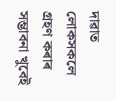দাৱাত লোকসকলে গ্ৰহণ কৰাৰ সম্ভাবনা খুবেই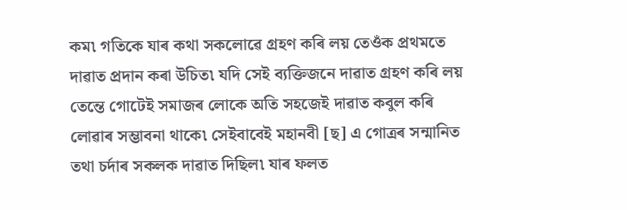কম৷ গতিকে যাৰ কথা সকলোৱে গ্ৰহণ কৰি লয় তেওঁক প্ৰথমতে দাৱাত প্ৰদান কৰা উচিত৷ যদি সেই ব্যক্তিজনে দাৱাত গ্ৰহণ কৰি লয় তেন্তে গোটেই সমাজৰ লোকে অতি সহজেই দাৱাত কবুল কৰি লোৱাৰ সম্ভাবনা থাকে৷ সেইবাবেই মহানবী [ছ] এ গোত্ৰৰ সন্মানিত তথা চৰ্দাৰ সকলক দাৱাত দিছিল৷ যাৰ ফলত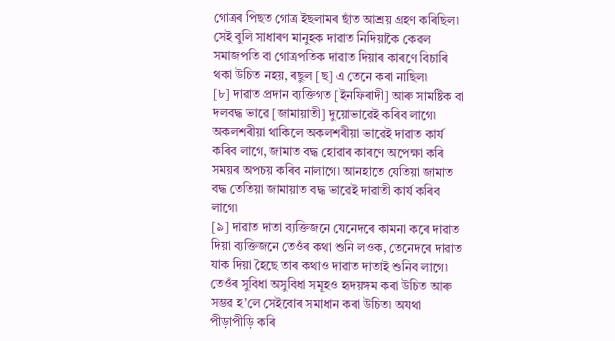গোত্ৰৰ পিছত গোত্ৰ ইছলামৰ ছাঁত আশ্ৰয় গ্ৰহণ কৰিছিল৷ সেই বুলি সাধাৰণ মানুহক দাৱাত নিদিয়াকৈ কেৱল সমাজপতি বা গোত্ৰপতিক দাৱাত দিয়াৰ কাৰণে বিচাৰি থকা উচিত নহয়, ৰছুল [ছ] এ তেনে কৰা নাছিল৷
[৮] দাৱাত প্ৰদান ব্যক্তিগত [ইনফিৰাদী] আৰু সামষ্টিক বা দলবদ্ধ ভাৱে [জামায়াতী] দুয়োভাৱেই কৰিব লাগে৷ অকলশৰীয়া থাকিলে অকলশৰীয়া ভাৱেই দাৱাত কাৰ্য কৰিব লাগে, জামাত বদ্ধ হোৱাৰ কাৰণে অপেক্ষা কৰি সময়ৰ অপচয় কৰিব নালাগে৷ আনহাতে যেতিয়া জামাত বদ্ধ তেতিয়া জামায়াত বদ্ধ ভাৱেই দাৱাতী কাৰ্য কৰিব লাগে৷
[৯] দাৱাত দাতা ব্যক্তিজনে যেনেদৰে কামনা কৰে দাৱাত দিয়া ব্যক্তিজনে তেওঁৰ কথা শুনি লওক, তেনেদৰে দাৱাত যাক দিয়া হৈছে তাৰ কথাও দাৱাত দাতাই শুনিব লাগে৷ তেওঁৰ সুবিধা অসুবিধা সমূহও হৃদয়ঙ্গম কৰা উচিত আৰু সম্ভৱ হ’লে সেইবোৰ সমাধান কৰা উচিত৷ অযথা পীড়াপীড়ি কৰি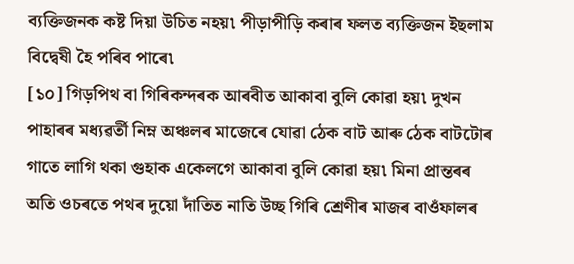ব্যক্তিজনক কষ্ট দিয়া উচিত নহয়৷ পীড়াপীড়ি কৰাৰ ফলত ব্যক্তিজন ইছলাম বিদ্বেষী হৈ পৰিব পাৰে৷
[১০] গিড়পিথ বা গিৰিকন্দৰক আৰবীত আকাবা বুলি কোৱা হয়৷ দুখন পাহাৰৰ মধ্যৱৰ্তী নিম্ন অঞ্চলৰ মাজেৰে যোৱা ঠেক বাট আৰু ঠেক বাটটোৰ গাতে লাগি থকা গুহাক একেলগে আকাবা বুলি কোৱা হয়৷ মিনা প্ৰান্তৰৰ অতি ওচৰতে পথৰ দুয়ো দাঁতিত নাতি উচ্ছ গিৰি শ্ৰেণীৰ মাজৰ বাওঁফালৰ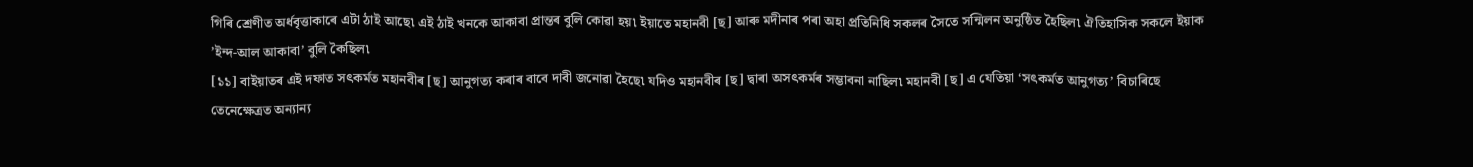গিৰি শ্ৰেণীত অৰ্ধবৃত্তাকাৰে এটা ঠাই আছে৷ এই ঠাই খনকে আকাবা প্ৰান্তৰ বুলি কোৱা হয়৷ ইয়াতে মহানবী [ছ] আৰু মদীনাৰ পৰা অহা প্ৰতিনিধি সকলৰ সৈতে সন্মিলন অনুষ্ঠিত হৈছিল৷ ঐতিহাসিক সকলে ইয়াক ’ইন্দ-আল আকাবা’ বুলি কৈছিল৷
[১১] বাইয়াতৰ এই দফাত সৎকৰ্মত মহানবীৰ [ছ] আনুগত্য কৰাৰ বাবে দাবী জনোৱা হৈছে৷ যদিও মহানবীৰ [ছ] দ্বাৰা অসৎকৰ্মৰ সম্ভাবনা নাছিল৷ মহানবী [ছ] এ যেতিয়া ‘সৎকৰ্মত আনুগত্য’ বিচাৰিছে তেনেক্ষেত্ৰত অন্যান্য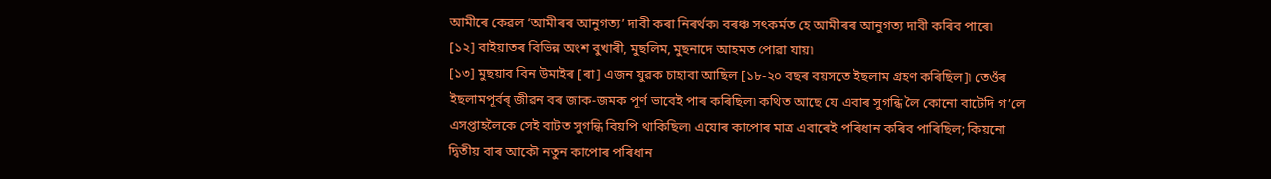আমীৰে কেৱল ‘আমীৰৰ আনুগত্য’ দাবী কৰা নিৰৰ্থক৷ বৰঞ্চ সৎকৰ্মত হে আমীৰৰ আনুগত্য দাবী কৰিব পাৰে৷
[১২] বাইয়াতৰ বিভিন্ন অংশ বুখাৰী, মুছলিম, মুছনাদে আহমত পোৱা যায়৷
[১৩] মুছয়াব বিন উমাইৰ [ৰা] এজন যুৱক চাহাবা আছিল [১৮-২০ বছৰ বয়সতে ইছলাম গ্ৰহণ কৰিছিল]৷ তেওঁৰ ইছলামপূৰ্বৰ্ জীৱন বৰ জাক-জমক পূৰ্ণ ভাবেই পাৰ কৰিছিল৷ কথিত আছে যে এবাৰ সুগন্ধি লৈ কোনো বাটেদি গ’লে এসপ্তাহলৈকে সেই বাটত সুগন্ধি বিয়পি থাকিছিল৷ এযোৰ কাপোৰ মাত্ৰ এবাৰেই পৰিধান কৰিব পাৰিছিল; কিয়নো দ্বিতীয় বাৰ আকৌ নতুন কাপোৰ পৰিধান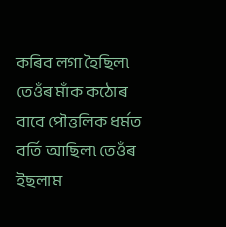কৰিব লগা হৈছিল৷ তেওঁৰ মাঁক কঠোৰ বাবে পৌত্তলিক ধৰ্মত বৰ্তি আছিল৷ তেওঁৰ ইছলাম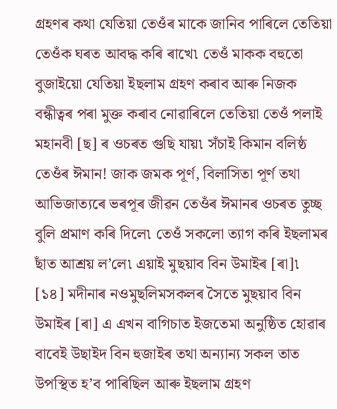গ্ৰহণৰ কথা যেতিয়া তেওঁৰ মাকে জানিব পাৰিলে তেতিয়া তেওঁক ঘৰত আবদ্ধ কৰি ৰাখে৷ তেওঁ মাকক বহুতো বুজাইয়ো যেতিয়া ইছলাম গ্ৰহণ কৰাব আৰু নিজক বন্ধীত্বৰ পৰা মুক্ত কৰাব নোৱাৰিলে তেতিয়া তেওঁ পলাই মহানবী [ছ] ৰ ওচৰত গুছি যায়৷ সঁচাই কিমান বলিষ্ঠ তেওঁৰ ঈমান! জাক জমক পূৰ্ণ, বিলাসিতা পূৰ্ণ তথা আভিজাত্যৰে ভৰপূৰ জীৱন তেওঁৰ ঈমানৰ ওচৰত তুচ্ছ বুলি প্ৰমাণ কৰি দিলে৷ তেওঁ সকলো ত্যাগ কৰি ইছলামৰ ছাঁত আশ্ৰয় ল’লে৷ এয়াই মুছয়াব বিন উমাইৰ [ৰা]৷
[১৪] মদীনাৰ নওমুছলিমসকলৰ সৈতে মুছয়াব বিন উমাইৰ [ৰা] এ এখন বাগিচাত ইজতেমা অনুষ্ঠিত হোৱাৰ বাবেই উছাইদ বিন হুজাইৰ তথা অন্যান্য সকল তাত উপস্থিত হ’ব পাৰিছিল আৰু ইছলাম গ্ৰহণ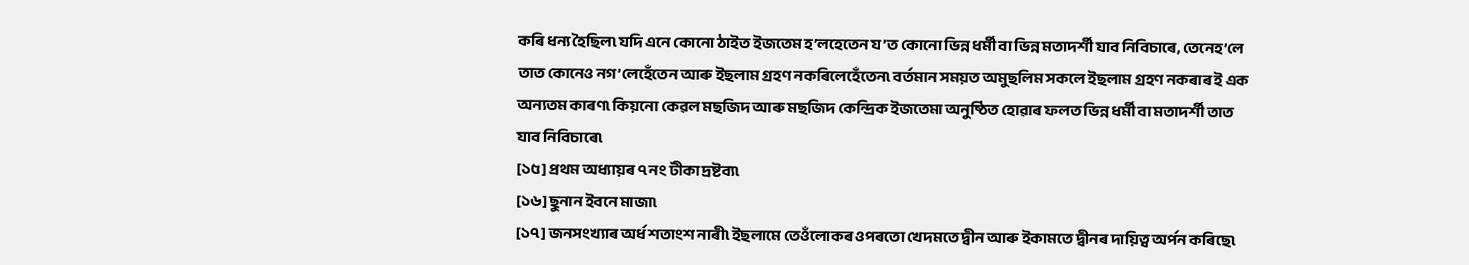কৰি ধন্য হৈছিল৷ যদি এনে কোনো ঠাইত ইজতেম হ’লহেতেন য’ত কোনো ভিন্ন ধৰ্মী বা ভিন্ন মতাদৰ্শী যাব নিবিচাৰে, তেনেহ’লে তাত কোনেও নগ’লেহেঁতেন আৰু ইছলাম গ্ৰহণ নকৰিলেহেঁতেন৷ বৰ্তমান সময়ত অমুছলিম সকলে ইছলাম গ্ৰহণ নকৰাৰ ই এক অন্যতম কাৰণ৷ কিয়নো কেৱল মছজিদ আৰু মছজিদ কেন্দ্ৰিক ইজতেমা অনুষ্ঠিত হোৱাৰ ফলত ভিন্ন ধৰ্মী বা মতাদৰ্শী তাত যাব নিবিচাৰে৷
[১৫] প্ৰথম অধ্যায়ৰ ৭ নং টীকা দ্ৰষ্টব্য৷
[১৬] ছুনান ইবনে মাজা৷
[১৭] জনসংখ্যাৰ অৰ্ধ শতাংশ নাৰী৷ ইছলামে তেওঁলোকৰ ওপৰতো খেদমতে দ্বীন আৰু ইকামতে দ্বীনৰ দায়িত্ব অৰ্পন কৰিছে৷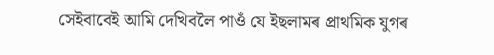সেইবাবেই আমি দেখিবলৈ পাওঁ যে ইছলামৰ প্ৰাথমিক যুগৰ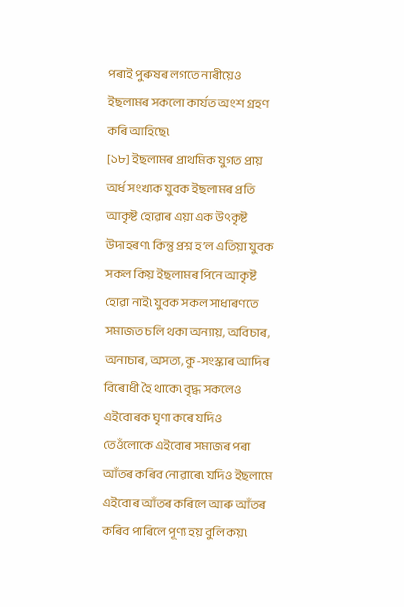পৰাই পুৰুষৰ লগতে নাৰীয়েও ইছলামৰ সকলো কাৰ্যত অংশ গ্ৰহণ কৰি আহিছে৷
[১৮] ইছলামৰ প্ৰাথমিক যুগত প্ৰায় অৰ্ধ সংখ্যক যুবক ইছলামৰ প্ৰতি আকৃষ্ট হোৱাৰ এয়া এক উৎকৃষ্ট উদাহৰণ৷ কিন্তু প্ৰশ্ন হ’ল এতিয়া যুবক সকল কিয় ইছলামৰ পিনে আকৃষ্ট হোৱা নাই৷ যুবক সকল সাধাৰণতে সমাজত চলি থকা অন্যায়, অবিচাৰ, অনাচাৰ, অসত্য, কু-সংস্কাৰ আদিৰ বিৰোধী হৈ থাকে৷ বৃদ্ধ সকলেও এইবোৰক ঘৃণা কৰে যদিও তেওঁলোকে এইবোৰ সমাজৰ পৰা আঁতৰ কৰিব নোৱাৰে৷ যদিও ইছলামে এইবোৰ আঁতৰ কৰিলে আৰু আঁতৰ কৰিব পাৰিলে পূণ্য হয় বুলি কয়৷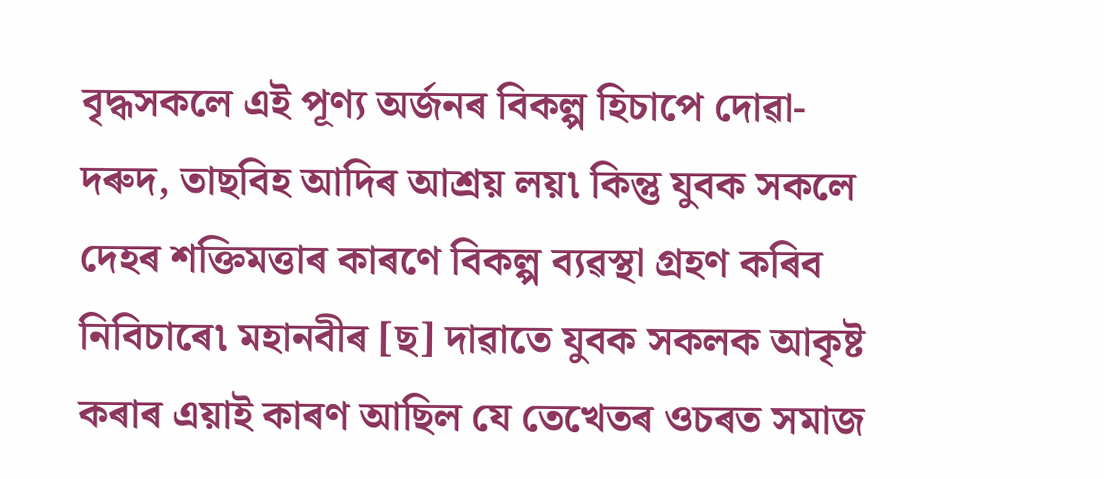বৃদ্ধসকলে এই পূণ্য অৰ্জনৰ বিকল্প হিচাপে দোৱা-দৰুদ, তাছবিহ আদিৰ আশ্ৰয় লয়৷ কিন্তু যুবক সকলে দেহৰ শক্তিমত্তাৰ কাৰণে বিকল্প ব্যৱস্থা গ্ৰহণ কৰিব নিবিচাৰে৷ মহানবীৰ [ছ] দাৱাতে যুবক সকলক আকৃষ্ট কৰাৰ এয়াই কাৰণ আছিল যে তেখেতৰ ওচৰত সমাজ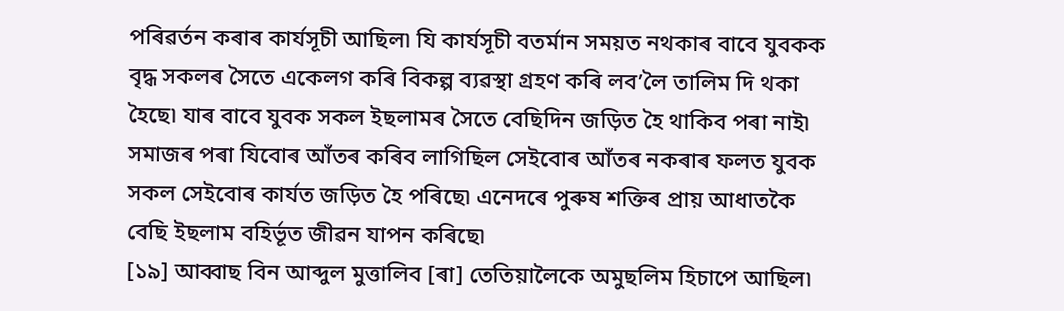পৰিৱৰ্তন কৰাৰ কাৰ্যসূচী আছিল৷ যি কাৰ্যসূচী বতৰ্মান সময়ত নথকাৰ বাবে যুবকক বৃদ্ধ সকলৰ সৈতে একেলগ কৰি বিকল্প ব্যৱস্থা গ্ৰহণ কৰি লব’লৈ তালিম দি থকা হৈছে৷ যাৰ বাবে যুবক সকল ইছলামৰ সৈতে বেছিদিন জড়িত হৈ থাকিব পৰা নাই৷ সমাজৰ পৰা যিবোৰ আঁতৰ কৰিব লাগিছিল সেইবোৰ আঁতৰ নকৰাৰ ফলত যুবক সকল সেইবোৰ কাৰ্যত জড়িত হৈ পৰিছে৷ এনেদৰে পুৰুষ শক্তিৰ প্ৰায় আধাতকৈ বেছি ইছলাম বহিৰ্ভূত জীৱন যাপন কৰিছে৷
[১৯] আব্বাছ বিন আব্দুল মুত্তালিব [ৰা] তেতিয়ালৈকে অমুছলিম হিচাপে আছিল৷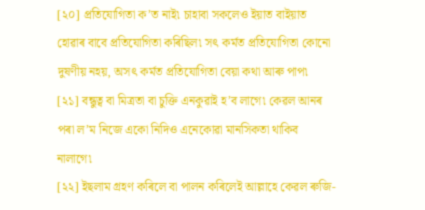[২০] প্ৰতিযোগিতা ক’ত নাই৷ চাহাবা সকলেও ইয়াত বাইয়াত হোৱাৰ বাবে প্ৰতিযোগিতা কৰিছিল৷ সৎ কৰ্মত প্ৰতিযোগিতা কোনো দুষণীয় নহয়, অসৎ কৰ্মত প্ৰতিযোগিতা বেয়া কথা আৰু পাপ৷
[২১] বন্ধুত্ব বা মিত্ৰতা বা চুক্তি এনকুৱাই হ’ব লাগে৷ কেৱল আনৰ পৰা ল’ম নিজে একো নিদিও এনেকোৱা মানসিকতা থাকিব নালাগে৷
[২২] ইছলাম গ্ৰহণ কৰিলে বা পালন কৰিলেই আল্লাহে কেৱল ৰুজি-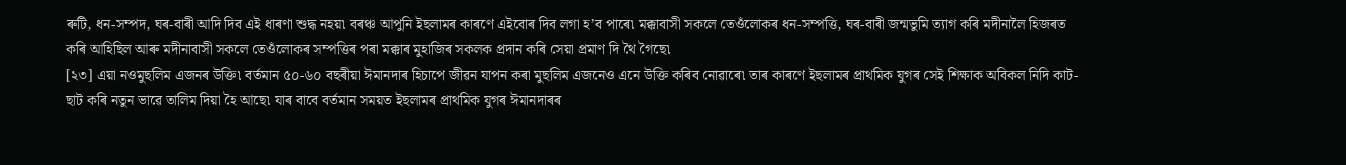ৰুটি, ধন-সম্পদ, ঘৰ-বাৰী আদি দিব এই ধাৰণা শুদ্ধ নহয়৷ বৰঞ্চ আপুনি ইছলামৰ কাৰণে এইবোৰ দিব লগা হ’ব পাৰে৷ মক্কাবাসী সকলে তেওঁলোকৰ ধন-সম্পত্তি, ঘৰ-বাৰী জন্মভুমি ত্যাগ কৰি মদীনালৈ হিজৰত কৰি আহিছিল আৰু মদীনাবাসী সকলে তেওঁলোকৰ সম্পত্তিৰ পৰা মক্কাৰ মুহাজিৰ সকলক প্ৰদান কৰি সেয়া প্ৰমাণ দি থৈ গৈছে৷
[২৩] এয়া নওমুছলিম এজনৰ উক্তি৷ বৰ্তমান ৫০-৬০ বছৰীয়া ঈমানদাৰ হিচাপে জীৱন যাপন কৰা মুছলিম এজনেও এনে উক্তি কৰিব নোৱাৰে৷ তাৰ কাৰণে ইছলামৰ প্ৰাথমিক যুগৰ সেই শিক্ষাক অবিকল নিদি কাট-ছাট কৰি নতুন ভাৱে তালিম দিয়া হৈ আছে৷ যাৰ বাবে বৰ্তমান সময়ত ইছলামৰ প্ৰাথমিক যুগৰ ঈমানদাৰৰ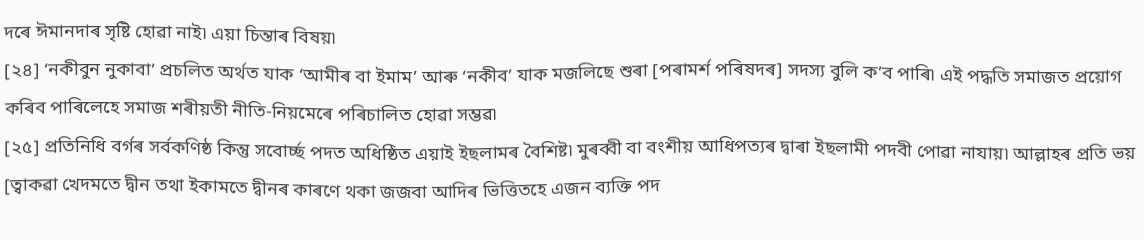দৰে ঈমানদাৰ সৃষ্টি হোৱা নাই৷ এয়া চিন্তাৰ বিষয়৷
[২৪] ‘নকীবুন নুকাবা’ প্ৰচলিত অৰ্থত যাক ‘আমীৰ বা ইমাম’ আৰু ‘নকীব’ যাক মজলিছে শুৰা [পৰামৰ্শ পৰিষদৰ] সদস্য বুলি ক’ব পাৰি৷ এই পদ্ধতি সমাজত প্ৰয়োগ কৰিব পাৰিলেহে সমাজ শৰীয়তী নীতি-নিয়মেৰে পৰিচালিত হোৱা সম্ভৱ৷
[২৫] প্ৰতিনিধি বৰ্গৰ সৰ্বকণিষ্ঠ কিন্তু সবোৰ্চ্ছ পদত অধিষ্ঠিত এয়াই ইছলামৰ বৈশিষ্ট৷ মুৰব্বী বা বংশীয় আধিপত্যৰ দ্বাৰা ইছলামী পদবী পোৱা নাযায়৷ আল্লাহৰ প্ৰতি ভয় [ত্বাকৱা খেদমতে দ্বীন তথা ইকামতে দ্বীনৰ কাৰণে থকা জজবা আদিৰ ভিত্তিতহে এজন ব্যক্তি পদ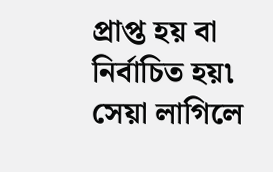প্ৰাপ্ত হয় বা নিৰ্বাচিত হয়৷ সেয়া লাগিলে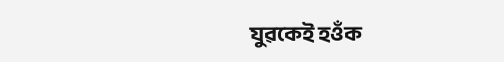যুৱকেই হওঁক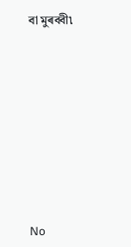বা মুৰব্বী৷










No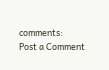comments:
Post a Comment